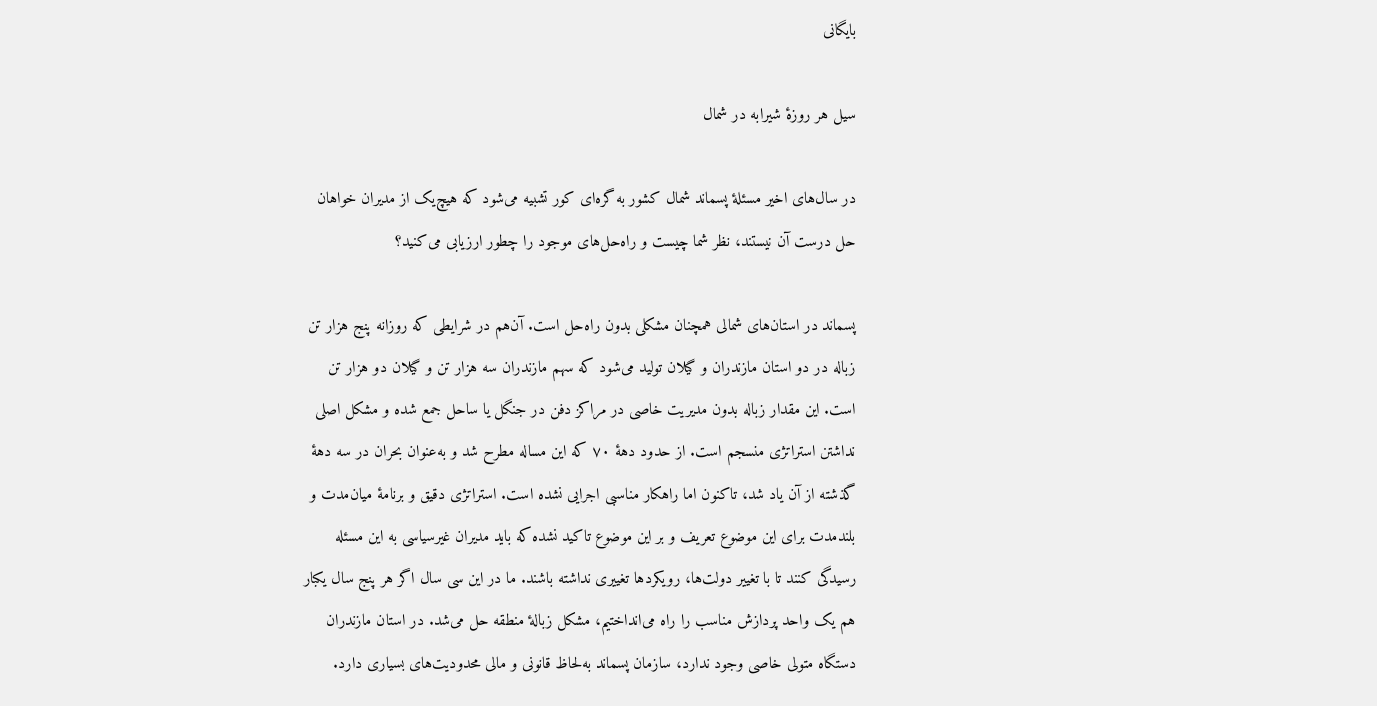بایگانی

سیل هر روزهٔ شیرابه در شمال

در سال‌های اخیر مسئلهٔ پسماند شمال کشور به گره‌ای کور تشبیه می‌شود که هیچ‌یک از مدیران خواهان حل درست آن نیستند، نظر شما چیست و راه‌حل‌های موجود را چطور ارزیابی می‌کنید؟

پسماند در استان‌های شمالی همچنان مشکلی بدون راه‌حل است. آن‌هم در شرایطی که روزانه پنج هزار تن زباله در دو استان مازندران و گیلان تولید می‌شود که سهم مازندران سه هزار تن و گیلان دو هزار تن است. این مقدار زباله بدون مدیریت خاصی در مراکز دفن در جنگل یا ساحل جمع شده و مشکل اصلی نداشتن استراتژی منسجم است. از حدود دههٔ ۷۰ که این مساله مطرح شد و به‌عنوان بحران در سه دههٔ گذشته از آن یاد شد، تاکنون اما راهکار مناسبی اجرایی نشده است. استراتژی دقیق و برنامهٔ میان‌مدت و بلند‌مدت برای این موضوع تعریف و بر این موضوع تاکید نشده که باید مدیران غیرسیاسی به این مسئله رسیدگی کنند تا با تغییر دولت‌ها، رویکردها تغییری نداشته باشند. ما در این سی سال اگر هر پنج سال یکبار هم یک واحد پردازش مناسب را راه‌ می‌انداختیم، مشکل زبالهٔ منطقه حل می‌شد. در استان مازندران دستگاه متولی خاصی وجود ندارد، سازمان پسماند به‌لحاظ قانونی و مالی محدودیت‌های بسیاری دارد.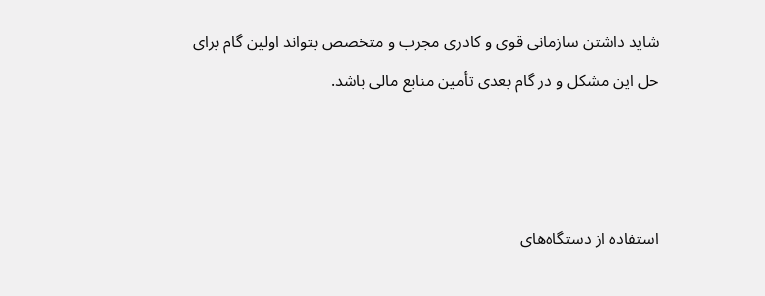شاید داشتن سازمانی قوی و کادری مجرب و متخصص بتواند اولین گام برای حل این مشکل و در گام بعدی تأمین منابع مالی باشد.



استفاده از دستگاه‌های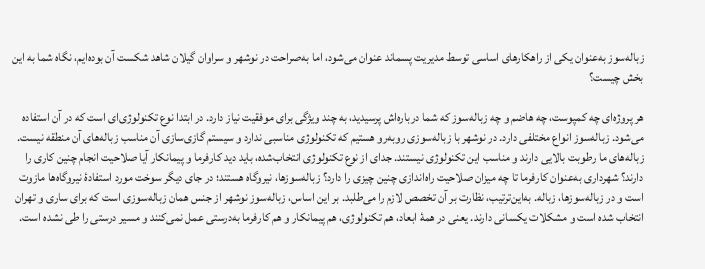زباله‌سوز به‌عنوان یکی از راهکارهای اساسی توسط مدیریت پسماند عنوان می‌شود، اما به‌‌صراحت در نوشهر و سراوان گیلان شاهد شکست آن بوده‌ایم، نگاه شما به این بخش چیست؟

هر پروژه‌ای چه کمپوست، چه هاضم و چه زباله‌سوز که شما درباره‌اش پرسیدید، به چند ویژگی برای موفقیت نیاز دارد. در ابتدا نوع تکنولوژی‌ای است که در آن استفاده می‌شود. زباله‌سوز انواع مختلفی دارد. در نوشهر با زباله‌سوزی روبه‌رو هستیم که تکنولوژی مناسبی ندارد و سیستم گازی‌سازی آن مناسب زباله‌های آن منطقه نیست. زباله‌های ما رطوبت بالایی دارند و مناسب این تکنولوژی نیستند. جدای از نوع تکنولوژی انتخاب‌شده، باید دید کارفرما و پیمانکار آیا صلاحیت انجام چنین کاری را دارند؟ شهرداری به‌عنوان کارفرما تا چه میزان صلاحیت راه‌اندازی چنین چیزی را دارد؟ زباله‌سوزها، نیروگاه هستند؛ در جای دیگر سوخت مورد استفادهٔ نیروگاه‌ها مازوت است و در زباله‌سوزها، زباله. به‌این‌ترتیب، نظارت بر آن تخصص لازم را می‌طلبد. بر این اساس، زباله‌سوز نوشهر از جنس همان زباله‌سوزی است که برای ساری و تهران انتخاب شده است و مشکلات یکسانی دارند. یعنی در همهٔ ابعاد، هم تکنولوژی، هم پیمانکار و هم کارفرما به‌درستی عمل نمی‌کنند و مسیر درستی را طی نشده است.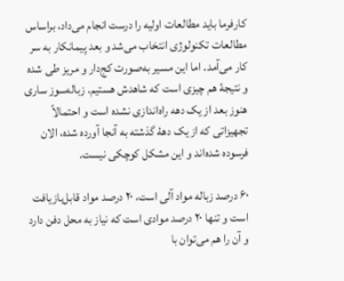کارفرما باید مطالعات اولیه را درست انجام می‌داد، براساس مطالعات تکنولوژی انتخاب می‌شد و بعد پیمانکار به سر کار می‌آمد. اما این مسیر به‌صورت کج‌دار و مریز طی شده و نتیجهٔ هم چیزی است که شاهدش هستیم. زباله‌سوز ساری هنوز بعد از یک دهه راه‌اندازی نشده است و احتمالاً تجهیزاتی که از یک دههٔ گذشته به آنجا آورده شده، الان فرسوده شده‌اند و این مشکل کوچکی نیست.

۶۰ درصد زباله مواد آلی است، ۲۰ درصد مواد قابل‌بازیافت است و تنها ۲۰ درصد موادی است که نیاز به محل دفن دارد و آن را هم می‌توان با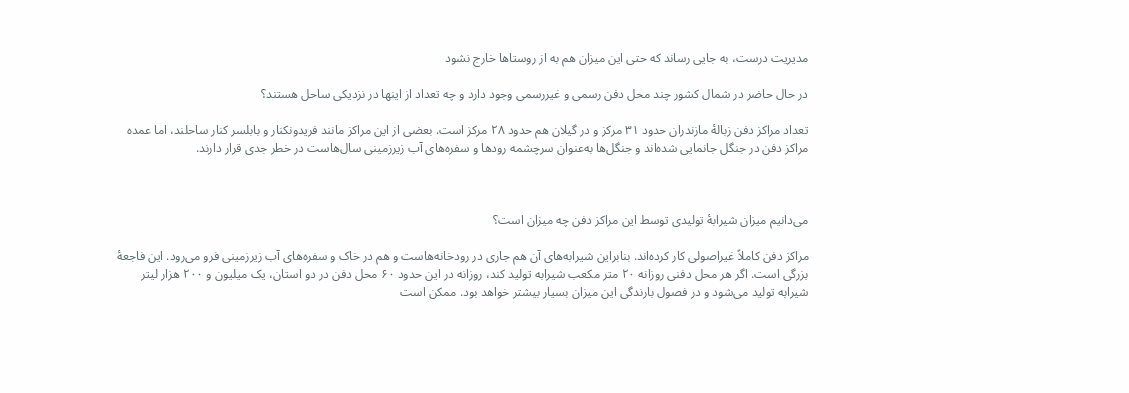مدیریت درست، به جایی رساند که حتی این میزان هم به از روستاها خارج نشود

در حال حاضر در شمال کشور چند محل دفن رسمی و غیررسمی وجود دارد و چه تعداد از اینها در نزدیکی ساحل هستند؟

تعداد مراکز دفن زبالهٔ مازندران حدود ۳۱ مرکز و در گیلان هم حدود ۲۸ مرکز است. بعضی از این مراکز مانند فریدونکنار و بابلسر کنار ساحلند، اما عمده مراکز دفن در جنگل جانمایی شده‌اند و جنگل‌ها به‌عنوان سرچشمه رودها و سفره‌های آب زیرزمینی سال‌هاست در خطر جدی قرار دارند.



می‌دانیم میزان شیرابهٔ تولیدی توسط این مراکز دفن چه میزان است؟

مراکز دفن کاملاً غیراصولی کار کرده‌اند. بنابراین شیرابه‌های آن هم جاری در رودخانه‌هاست و هم در خاک و سفره‌های آب زیرزمینی فرو می‌رود. این فاجعهٔ بزرگی است. اگر هر محل دفنی روزانه ۲۰ متر مکعب شیرابه تولید کند، روزانه در این حدود ۶۰ محل دفن در دو استان، یک میلیون و ۲۰۰ هزار لیتر شیرابه تولید می‌شود و در فصول بارندگی این میزان بسیار بیشتر خواهد بود. ممکن است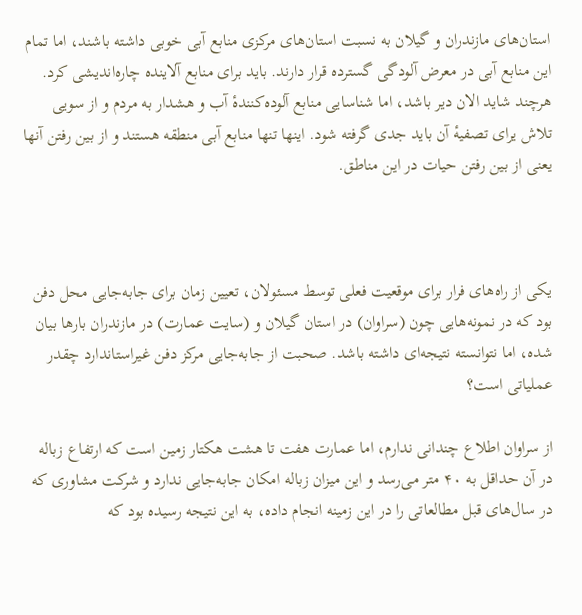استان‌های مازندران و گیلان به نسبت استان‌های مرکزی منابع آبی خوبی داشته باشند، اما تمام این منابع آبی در معرض آلودگی گسترده قرار دارند. باید برای منابع آلاینده چاره‌اندیشی کرد. هرچند شاید الان دیر باشد، اما شناسایی منابع آلوده‌کنندهٔ آب و هشدار به مردم و از سویی تلاش یرای تصفیهٔ آن باید جدی گرفته شود. اینها تنها منابع آبی منطقه هستند و از بین رفتن آنها یعنی از بین رفتن حیات در این مناطق.



یکی از راه‌های فرار برای موقعیت فعلی توسط مسئولان، تعیین زمان برای جابه‌جایی محل دفن بود که در نمونه‌هایی چون (سراوان) در استان گیلان و (سایت عمارت) در مازندران بارها بیان شده، اما نتوانسته نتیجه‌ای داشته باشد. صحبت از جابه‌جایی مرکز دفن غیراستاندارد چقدر عملیاتی است؟

از سراوان اطلاع چندانی ندارم، اما عمارت هفت تا هشت هکتار زمین است که ارتفاع زباله در آن حداقل به ۴۰ متر می‌رسد و این میزان زباله امکان جابه‌جایی ندارد و شرکت مشاوری که در سال‌های قبل مطالعاتی را در این زمینه انجام داده، به این نتیجه رسیده بود که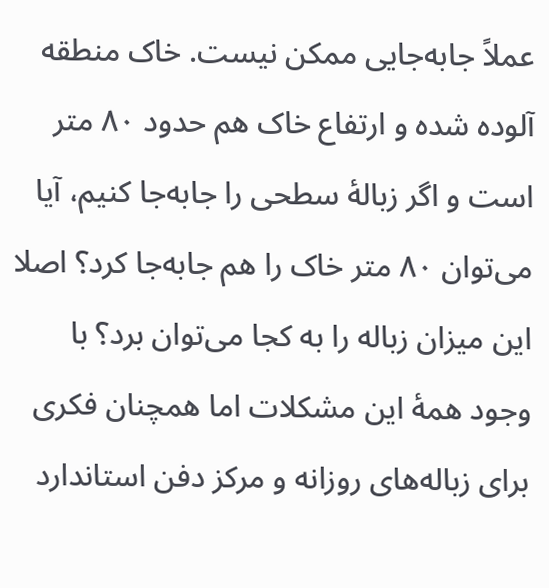عملاً جابه‌جایی ممکن نیست. خاک منطقه آلوده شده و ارتفاع خاک هم حدود ۸۰ متر است و اگر زبالهٔ سطحی را جابه‌جا کنیم، آیا می‌توان ۸۰ متر خاک را هم جابه‌جا کرد؟ اصلا این میزان زباله را به کجا می‌توان برد؟ با وجود همهٔ این مشکلات اما همچنان فکری برای زباله‌های روزانه و مرکز دفن استاندارد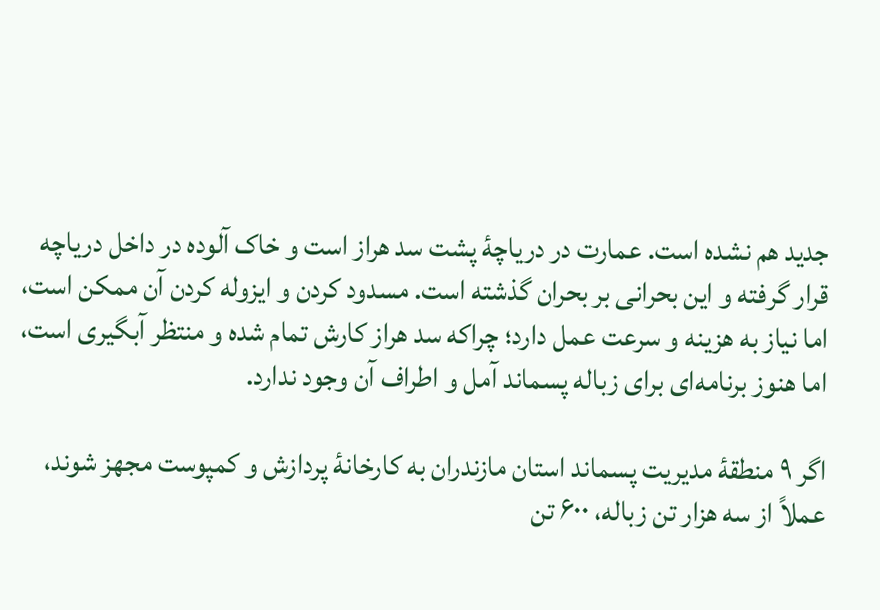جدید هم نشده است. عمارت در دریاچهٔ پشت سد هراز است و خاک آلوده در داخل دریاچه قرار گرفته و این بحرانی بر بحران گذشته است. مسدود کردن و ایزوله کردن آن ممکن است، اما نیاز به هزینه و سرعت عمل دارد؛ چراکه سد هراز کارش تمام شده و منتظر آبگیری است، اما هنوز برنامه‌ای برای زباله پسماند آمل و اطراف آن وجود ندارد.

اگر ۹ منطقهٔ مدیریت پسماند استان مازندران به کارخانهٔ پردازش و کمپوست مجهز شوند، عملاً از سه هزار تن زباله، ۶۰۰ تن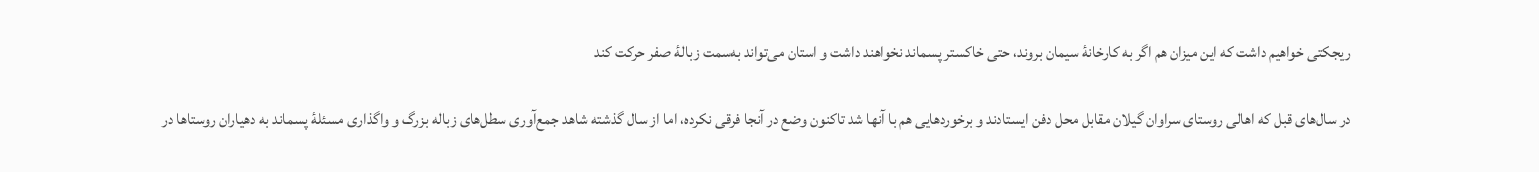ریجکتی خواهیم داشت که این میزان هم اگر به کارخانهٔ سیمان بروند، حتی خاکستر پسماند نخواهند داشت و استان می‌تواند به‌سمت زبالهٔ صفر حرکت کند

در سال‌های قبل که اهالی روستای سراوان گیلان مقابل محل دفن ایستادند و برخوردهایی هم با آنها شد تاکنون وضع در آنجا فرقی نکرده، اما از سال گذشته شاهد جمع‌آوری سطل‌های زباله بزرگ و واگذاری مسئلهٔ پسماند به دهیاران روستاها در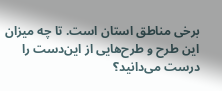برخی مناطق استان است. تا چه میزان این طرح و طرح‌هایی از این‌دست را درست می‌دانید؟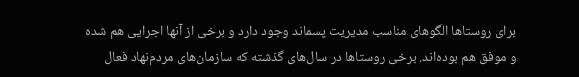برای روستاها الگوهای مناسب مدیریت پسماند وجود دارد و برخی از آنها اجرایی هم شده‌ و موفق هم بوده‌اند. برخی روستاها در سال‌های گذشته که سازمان‌های مردم‌نهاد فعال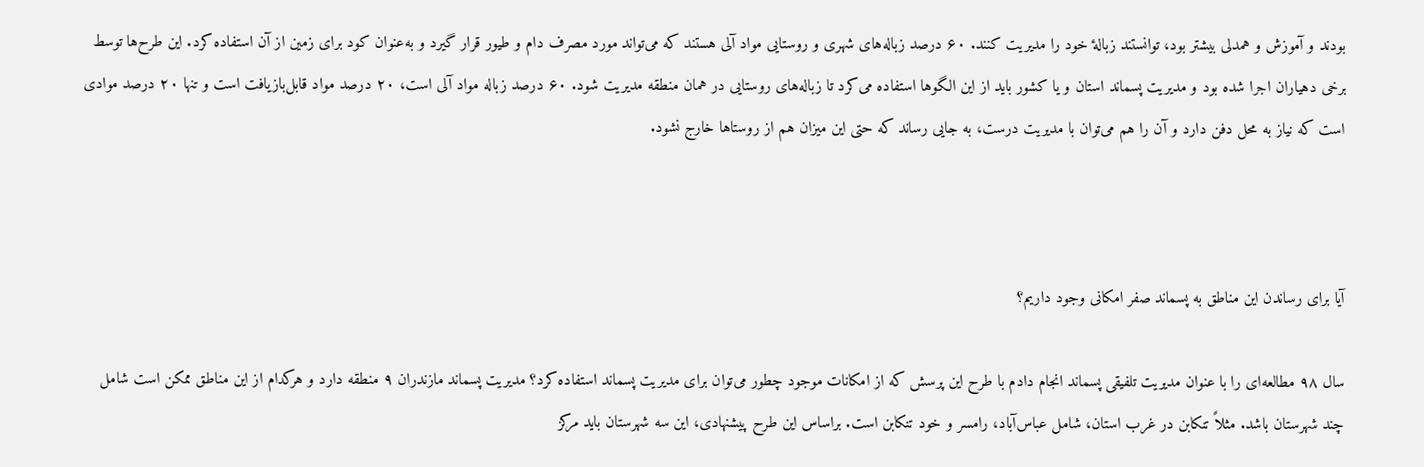بودند و آموزش و همدلی بیشتر بود، توانستند زبالهٔ خود را مدیریت کنند. ۶۰ درصد زباله‌های شهری و روستایی مواد آلی هستند که می‌تواند مورد مصرف دام و طیور قرار گیرد و به‌عنوان کود برای زمین از آن استفاده کرد. این طرح‌ها توسط برخی دهیاران اجرا شده بود و مدیریت پسماند استان و یا کشور باید از این الگوها استفاده می‌کرد تا زباله‌های روستایی در همان منطقه مدیریت شود. ۶۰ درصد زباله مواد آلی است، ۲۰ درصد مواد قابل‌بازیافت است و تنها ۲۰ درصد موادی است که نیاز به محل دفن دارد و آن را هم می‌توان با مدیریت درست، به جایی رساند که حتی این میزان هم از روستاها خارج نشود.



آیا برای رساندن این مناطق به پسماند صفر امکانی وجود داریم؟

سال ۹۸ مطالعه‌ای را با عنوان مدیریت تلفیقی پسماند انجام دادم با طرح این پرسش که از امکانات موجود چطور می‌توان برای مدیریت پسماند استفاده کرد؟ مدیریت پسماند مازندران ۹ منطقه دارد و هرکدام از این مناطق ممکن است شامل چند شهرستان باشد. مثلاً تنکابن در غرب استان، شامل عباس‌آباد، رامسر و خود تنکابن است. براساس این طرح پیشنهادی،‌ این سه شهرستان باید مرکز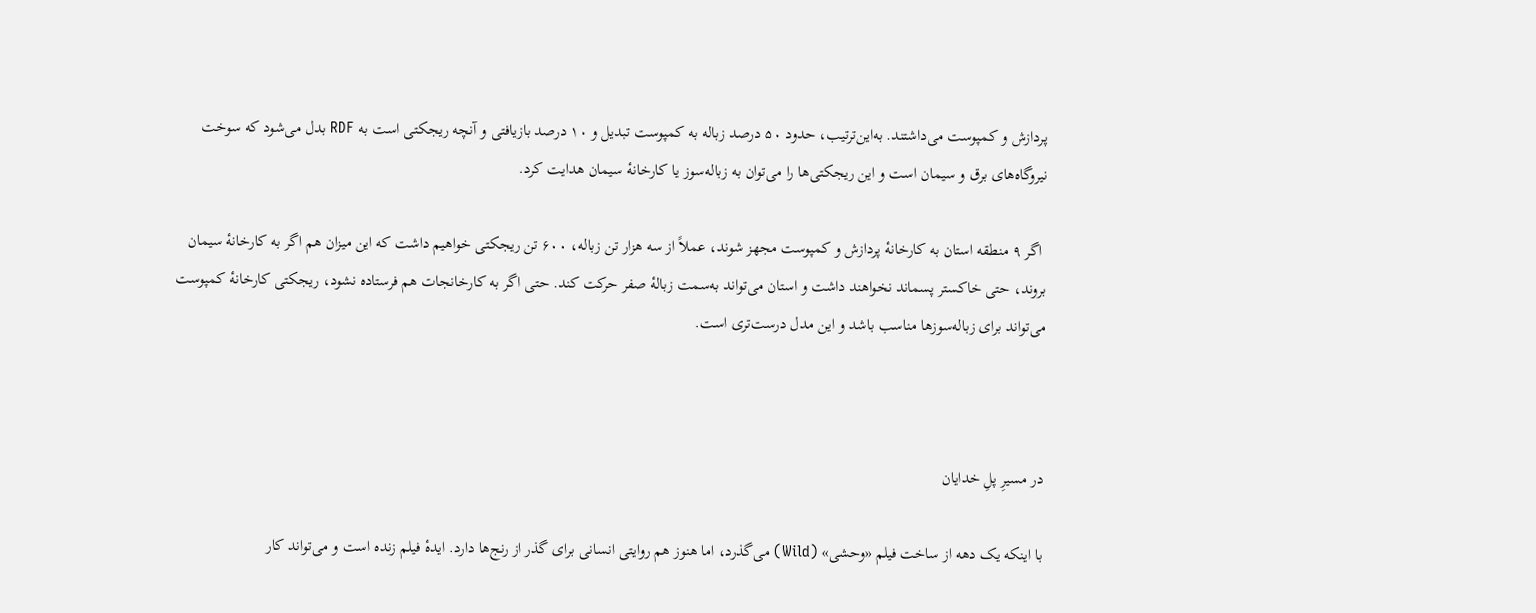پردازش و کمپوست می‌داشتند. به‌این‌ترتیب، حدود ۵۰ درصد زباله به کمپوست تبدیل و ۱۰ درصد بازیافتی و آنچه ریجکتی است به RDF بدل می‌شود که سوخت نیروگاه‌های برق و سیمان است و این ریجکتی‌ها را می‌توان به زباله‌سوز یا کارخانهٔ سیمان هدایت کرد.

 اگر ۹ منطقه استان به کارخانهٔ پردازش و کمپوست مجهز شوند، عملاً از سه هزار تن زباله، ۶۰۰ تن ریجکتی خواهیم داشت که این میزان هم اگر به کارخانهٔ سیمان بروند، حتی خاکستر پسماند نخواهند داشت و استان می‌تواند به‌سمت زبالهٔ صفر حرکت کند. حتی اگر به کارخانجات هم فرستاده نشود، ریجکتی کارخانهٔ کمپوست می‌تواند برای زباله‌سوزها مناسب باشد و این مدل درست‌تری است.



در مسیرِ پلِ خدایان

با اینکه یک دهه از ساخت فیلم «وحشی» (Wild) می‌گذرد، اما هنوز هم روایتی انسانی برای گذر از رنج‌ها دارد. ایدهٔ فیلم زنده است و می‌تواند کار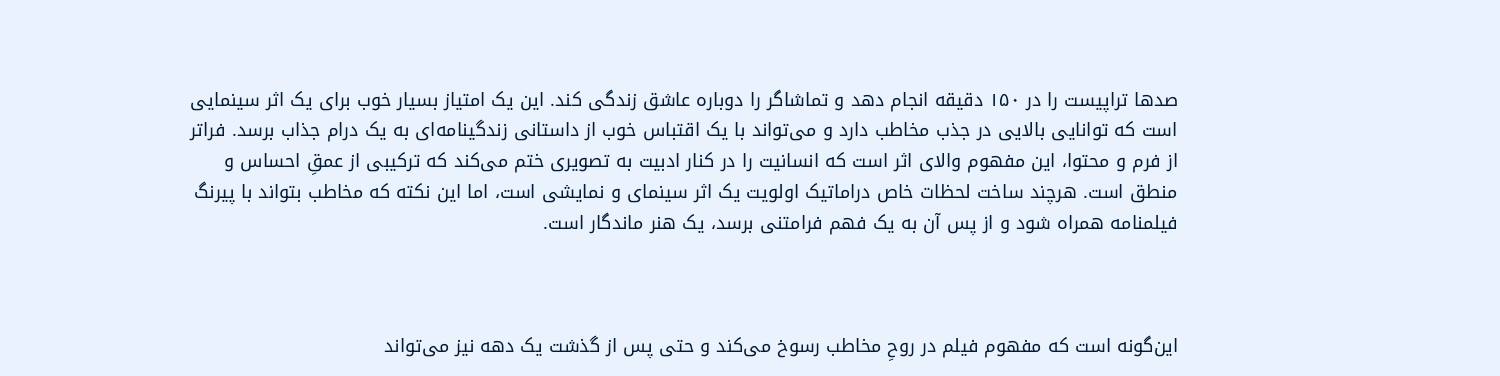صدها تراپیست را در ۱۵۰ دقیقه انجام دهد و تماشاگر را دوباره عاشق زندگی کند. این یک امتیاز بسیار خوب برای یک اثر سینمایی است که توانایی بالایی در جذب مخاطب دارد و می‌تواند با یک اقتباس خوب از داستانی زندگینامه‌ای به یک درام جذاب برسد. فراتر از فرم و محتوا، این مفهوم والای اثر است که انسانیت را در کنار ادبیت به تصویری ختم می‌کند که ترکیبی از عمقِ احساس و منطق است. هرچند ساخت لحظات خاص دراماتیک اولویت یک اثر سینمای و نمایشی است، اما این نکته که مخاطب بتواند با پیرنگ فیلمنامه همراه شود و از پس آن به یک فهم فرامتنی برسد، یک هنر ماندگار است.



این‌گونه است که مفهوم فیلم در روحِ مخاطب رسوخ می‌کند و حتی پس از گذشت یک دهه نیز می‌تواند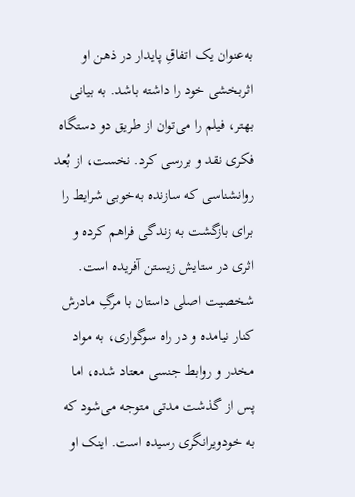به‌عنوان یک اتفاقِ پایدار در ذهن او اثربخشی خود را داشته باشد. به بیانی بهتر، فیلم را می‌توان از طریق دو دستگاه فکری نقد و بررسی کرد. نخست، از بُعد روانشناسی که سازنده به‌خوبی شرایط را برای بازگشت به زندگی فراهم کرده و اثری در ستایش زیستن آفریده است. شخصیت اصلی داستان با مرگِ مادرش کنار نیامده و در راه سوگواری، به مواد مخدر و روابط جنسی معتاد شده، اما پس از گذشت مدتی متوجه می‌شود که به خودویرانگری رسیده است. اینک او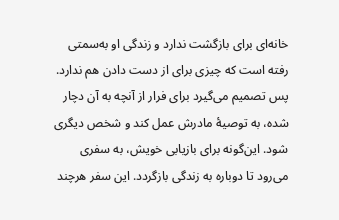خانه‌ای برای بازگشت ندارد و زندگی او به‌سمتی رفته است که چیزی برای از دست دادن هم ندارد. پس تصمیم می‌گیرد برای فرار از آنچه به آن دچار شده، به توصیهٔ مادرش عمل کند و شخص دیگری شود. این‌گونه برای بازیابی خویش، به سفری می‌رود تا دوباره به زندگی بازگردد. این سفر هرچند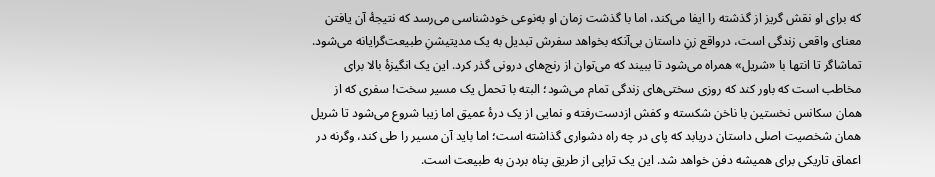که برای او نقش گریز از گذشته را ایفا می‌کند، اما با گذشت زمان او به‌نوعی خودشناسی می‌رسد که نتیجه‌ٔ آن یافتن معنای واقعی زندگی است، درواقع زنِ داستان بی‌آنکه بخواهد سفرش تبدیل به یک مدیتیشنِ طبیعت‌گرایانه می‌شود. تماشاگر تا انتها با «شریل» همراه می‌شود تا ببیند که می‌توان از رنج‌های درونی گذر کرد. این یک انگیزهٔ بالا برای مخاطب است که باور کند که روزی سختی‌های زندگی تمام می‌شود؛ البته با تحمل یک مسیر سخت! سفری که از همان سکانس نخستین با ناخن شکسته و کفش ازدست‌رفته و نمایی از یک درهٔ عمیق اما زیبا شروع می‌شود تا شریل همان شخصیت اصلی داستان دریابد که پای در چه راه دشواری گذاشته است؛ اما باید آن مسیر را طی کند، وگرنه در اعماق تاریکی برای همیشه دفن خواهد شد. این یک تراپی از طریق پناه‌ بردن به طبیعت است.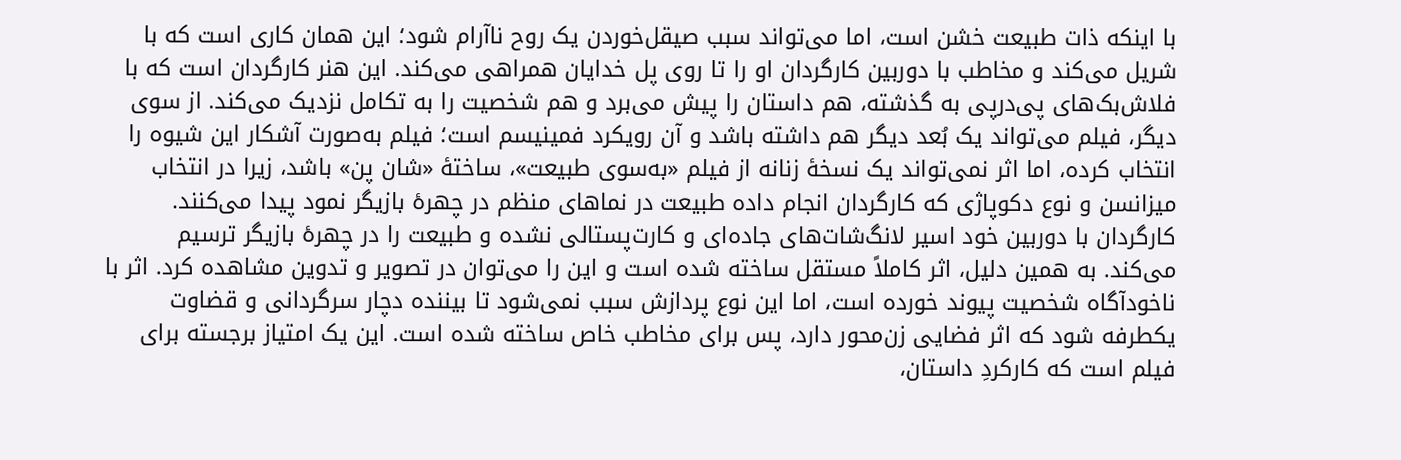با اینکه ذات طبیعت خشن است، اما می‌تواند سبب صیقل‌خوردن یک روح ناآرام شود؛ این همان کاری است که با شریل می‌کند و مخاطب با دوربین کارگردان او را تا روی پل خدایان همراهی می‌کند. این هنر کارگردان است که با فلاش‌بک‌های پی‌درپی به گذشته، هم داستان را پیش می‌برد و هم شخصیت را به تکامل نزدیک می‌کند. از سوی دیگر، فیلم می‌تواند یک بُعد دیگر هم داشته باشد و آن رویکرد فمینیسم است؛ فیلم به‌صورت آشکار این شیوه را انتخاب کرده، اما اثر نمی‌تواند یک نسخهٔ زنانه از فیلم «به‌سوی طبیعت»، ساختهٔ «شان پن» باشد، زیرا در انتخاب میزانسن و نوع دکوپاژی که کارگردان انجام داده طبیعت در نماهای منظم در چهرهٔ بازیگر نمود پیدا می‌کنند. کارگردان با دوربین خود اسیر لانگ‌شات‌های جاده‌ای و کار‌ت‌پستالی نشده و طبیعت را در چهرهٔ بازیگر ترسیم می‌کند. به همین دلیل، اثر کاملاً مستقل ساخته شده است و این را می‌توان در تصویر و تدوین مشاهده کرد. اثر با ناخودآگاه شخصیت پیوند خورده است، اما این نوع پردازش سبب نمی‌شود تا بیننده دچار سرگردانی و قضاوت یکطرفه شود که اثر فضایی زن‌محور دارد، پس برای مخاطب خاص ساخته شده است. این یک امتیاز برجسته برای فیلم است که کارکردِ داستان،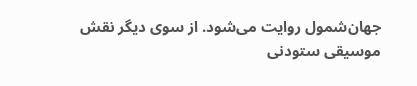جهان‌شمول روایت می‌شود. از سوی دیگر نقش موسیقی ستودنی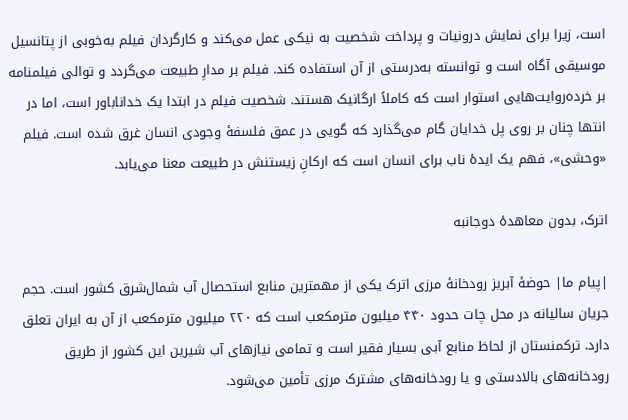است، زیرا برای نمایش درونیات و پرداخت شخصیت به نیکی عمل می‌کند و کارگردان فیلم به‌‌خوبی از پتانسیل موسیقی آگاه است و توانسته به‌‌درستی از آن استفاده کند. فیلم بر مدارِ طبیعت می‌گردد و توالی فیلمنامه بر خرده‌روایت‌هایی استوار است که کاملاً ارگانیک هستند. شخصیت فیلم در ابتدا یک خداناباور است، اما در انتها چنان بر روی پل خدایان گام می‌گذارد که گویی در عمق فلسفهٔ وجودی انسان غرق شده است. فیلم «وحشی»، فهم یک ایدهٔ ناب برای انسان است که ارکانِ زیستنش در طبیعت معنا می‌یابد.

اترک، بدون معاهدهٔ دوجانبه

|پیام ما| حوضهٔ آبریز رودخانهٔ مرزی اترک یکی از مهمترین منابع استحصال آب شمال‌شرق کشور است. حجم جریان سالیانه در محل چات حدود ۴۴۰ میلیون مترمکعب است که ۲۲۰ میلیون مترمکعب از آن به ایران تعلق دارد. ترکمنستان از لحاظ منابع آبی بسیار فقیر است و تمامی نیازهای آب شیرین این کشور از طریق رودخانه‌های بالادستی و یا رودخانه‌های مشترک مرزی تأمین می‌شود.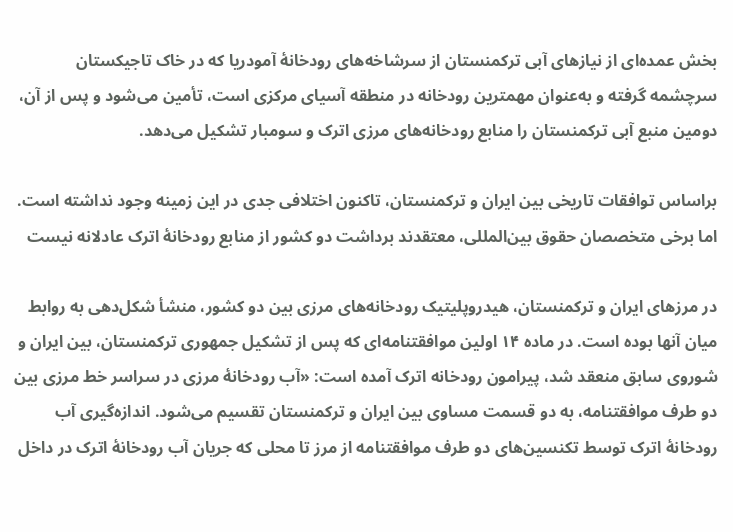بخش عمده‌ای از نیازهای آبی ترکمنستان از سرشاخه‌‌های رودخانهٔ آمودریا که در خاک تاجیکستان سرچشمه گرفته و به‌عنوان مهمترین رودخانه در منطقه آسیای مرکزی است، تأمین می‌شود و پس از آن، دومین منبع آبی ترکمنستان را منابع رودخانه‌‌های مرزی اترک و سومبار تشکیل می‌دهد.

براساس توافقات تاریخی بین ایران و ترکمنستان، تاکنون اختلافی جدی در این زمینه وجود نداشته است. اما برخی متخصصان حقوق بین‌المللی، معتقدند برداشت دو کشور از منابع رودخانهٔ اترک عادلانه نیست

در مرزهای ایران و ترکمنستان، هیدروپلیتیک رودخانه‌‌های مرزی بین دو کشور، منشأ شکل‌دهی به روابط میان آنها بوده است. در ماده ۱۴ اولین موافقتنامه‌ای که پس از تشکیل جمهوری ترکمنستان، بین ایران و شوروی سابق منعقد شد، پیرامون رودخانه اترک آمده است: «آب رودخانهٔ مرزی در سراسر خط مرزی بین دو طرف موافقتنامه، به دو قسمت مساوی بین ایران و ترکمنستان تقسیم می‌شود. اندازه‌گیری آب رودخانهٔ اترک توسط تکنسین‌‌های دو طرف موافقتنامه از مرز تا محلی که جریان آب رودخانهٔ اترک در داخل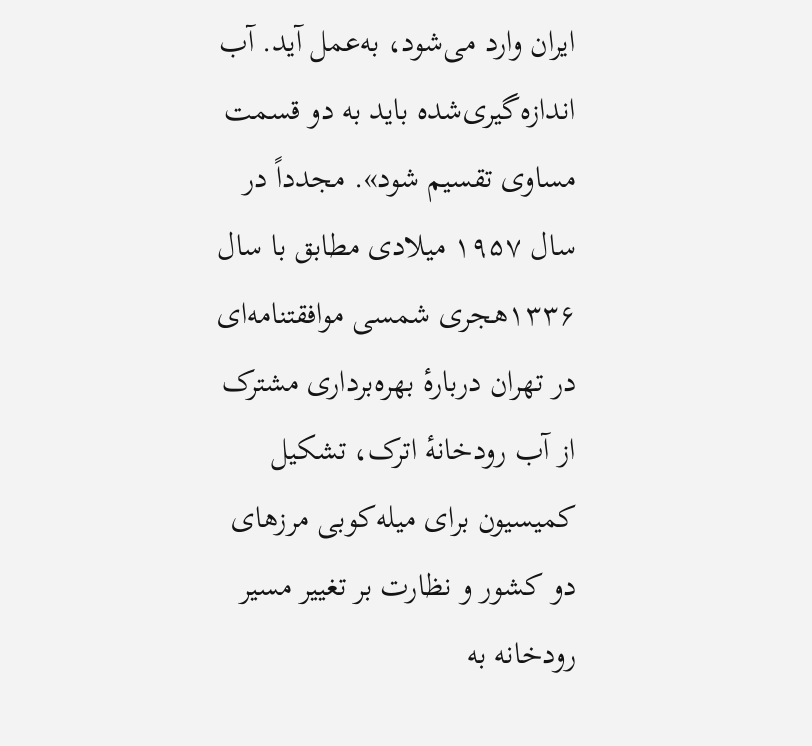ایران وارد می‌شود، به‌عمل آید. آب اندازه‌گیری‌شده باید به دو قسمت مساوی تقسیم شود». مجدداً در سال ۱۹۵۷ میلادی مطابق با سال ۱۳۳۶هجری شمسی موافقتنامه‌ای در تهران دربارهٔ بهره‌برداری مشترک از آب رودخانهٔ اترک، تشکیل کمیسیون برای میله‌کوبی مرزهای دو کشور و نظارت بر تغییر مسیر رودخانه به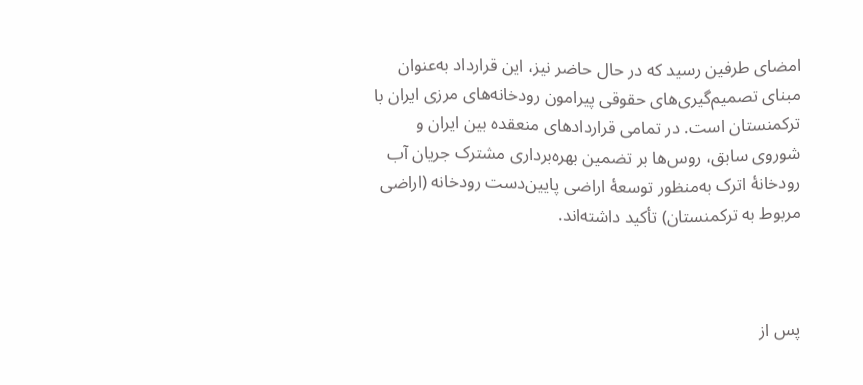امضای طرفین رسید که در حال حاضر نیز، این قرارداد به‌عنوان مبنای تصمیم‌گیری‌های حقوقی پیرامون رودخانه‌‌های مرزی ایران با ترکمنستان است. در تمامی قراردادهای منعقده بین ایران و شوروی سابق، روس‌ها بر تضمین بهره‌برداری مشترک جریان آب رودخانهٔ اترک به‌منظور توسعهٔ اراضی پایین‌دست رودخانه (اراضی مربوط به ترکمنستان) تأکید داشته‌اند.



پس از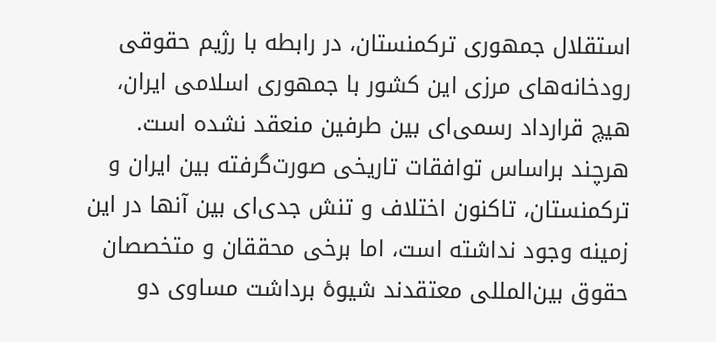استقلال جمهوری ترکمنستان، در رابطه با رژیم حقوقی رودخانه‌‌های مرزی این کشور با جمهوری اسلامی ایران، هیچ قرارداد رسمی‌ای بین طرفین منعقد نشده است. هرچند براساس توافقات تاریخی صورت‌گرفته بین ایران و ترکمنستان، تاکنون اختلاف و تنش جدی‌ای بین آنها در این زمینه وجود نداشته است، اما برخی محققان و متخصصان حقوق بین‌المللی معتقدند شیوهٔ برداشت مساوی دو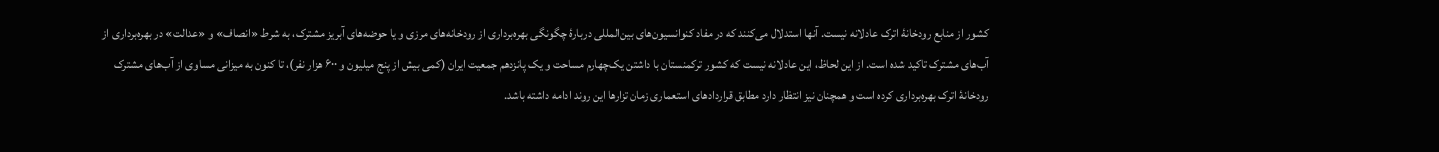کشور از منابع رودخانهٔ اترک عادلانه نیست. آنها استدلال می‌کنند که در مفاد کنوانسیون‌های بین‌المللی دربارهٔ چگونگی بهره‌برداری از رودخانه‌‌های مرزی و یا حوضه‌‌های آبریز مشترک، به شرط «انصاف» و «عدالت» در بهره‌برداری از آب‌های مشترک تاکید شده است. از این لحاظ، این عادلانه نیست که کشور ترکمنستان با داشتن یک‌چهارم مساحت و یک پانزدهم جمعیت ایران (کمی بیش از پنج میلیون و ۶۰۰ هزار نفر)، تا کنون به میزانی مساوی از آب‌‌های مشترک رودخانهٔ اترک بهره‌برداری کرده است و همچنان نیز انتظار دارد مطابق قراردادهای استعماری زمان تزارها این روند ادامه داشته باشد.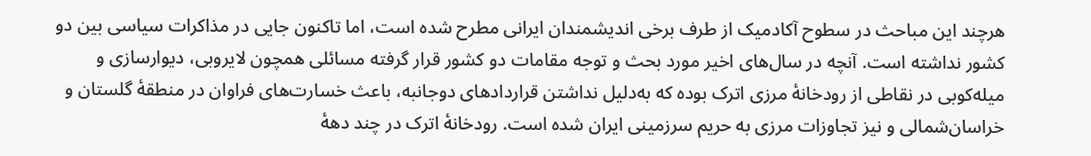هرچند این مباحث در سطوح آکادمیک از طرف برخی اندیشمندان ایرانی مطرح شده است، اما تاکنون جایی در مذاکرات سیاسی بین دو کشور نداشته است. آنچه در سال‌های اخیر مورد بحث و توجه مقامات دو کشور قرار گرفته مسائلی همچون لایروبی، دیوارسازی و میله‌کوبی در نقاطی از رودخانهٔ مرزی اترک بوده که به‌دلیل نداشتن قراردادهای دوجانبه، باعث خسارت‌های فراوان در منطقهٔ گلستان و خراسان‌شمالی و نیز تجاوزات مرزی به حریم سرزمینی ایران شده است. رودخانهٔ اترک در چند دههٔ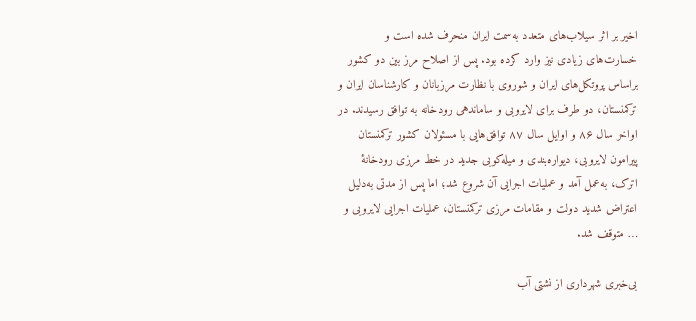اخیر بر اثر سیلاب‌های متعدد به‌سمت ایران منحرف شده است و خسارت‌های زیادی نیز وارد کرده بود. پس از اصلاح مرز بین دو کشور براساس پروتکل‌های ایران و شوروی با نظارت مرزبانان و کارشناسان ایران و ترکمنستان، دو طرف برای لایروبی و ساماندهی رودخانه به توافق رسیدند. در اواخر سال ۸۶ و اوایل سال ۸۷ توافق‌هایی با مسئولان کشور ترکمنستان پیرامون لایروبی، دیواره‌بندی و میله‌کوبی جدید در خط مرزی رودخانهٔ اترک، به‌عمل آمد و عملیات اجرایی آن شروع شد؛ اما پس از مدتی به‌دلیل اعتراض شدید دولت و مقامات مرزی ترکمنستان، عملیات اجرایی لایروبی و … متوقف شد.

بی‌خبری شهرداری از نشتی آب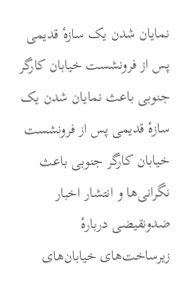نمایان شدن یک سازهٔ قدیمی پس از فرونشست خیابان کارگر جنوبی باعث نمایان شدن یک سازهٔ قدیمی پس از فرونشست خیابان کارگر جنوبی باعث نگرانی‌ها و انتشار اخبار ضدونقیضی دربارهٔ زیرساخت‌های خیابان‌های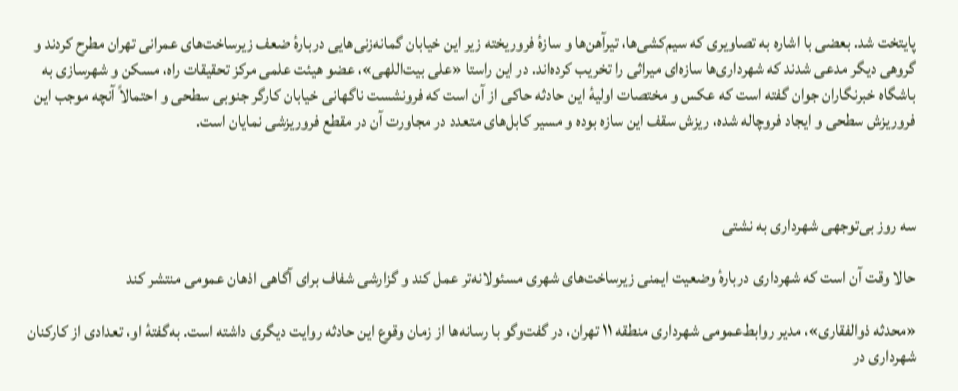پایتخت شد. بعضی با اشاره به تصاویری که سیم‌کشی‌ها، تیرآهن‌ها و سازه‌ٔ فروریخته زیر این خیابان گمانه‌زنی‌هایی دربارهٔ ضعف زیرساخت‌های عمرانی تهران مطرح کردند و گروهی دیگر مدعی شدند که شهرداری‌ها سازه‌ای میراثی را تخریب کرده‌اند. در این راستا «علی بیت‌اللهی»، عضو هیئت علمی مرکز تحقیقات راه، مسکن و شهرسازی به‌ باشگاه خبرنگاران جوان گفته است که عکس و مختصات اولیهٔ این حادثه حاکی از آن است که فرونشست ناگهانی خیابان کارگر جنوبی سطحی و احتمالاً آنچه موجب این فروریزش سطحی و ایجاد فروچاله شده، ریزش سقف این سازه بوده و مسیر کابل‌های متعدد در مجاورت آن در مقطع فروریزشی نمایان است.



سه روز بی‌توجهی شهرداری به نشتی

حالا وقت آن است که شهرداری دربارهٔ وضعیت ایمنی زیرساخت‌های شهری مسئولانه‌تر عمل کند و گزارشی شفاف برای آگاهی اذهان عمومی منتشر کند

«محدثه ذوالفقاری»، مدیر روابط‌عمومی شهرداری منطقه ۱۱ تهران، در گفت‌وگو با رسانه‌ها از زمان وقوع این حادثه روایت دیگری داشته است. به‌گفتهٔ او، تعدادی از کارکنان شهرداری در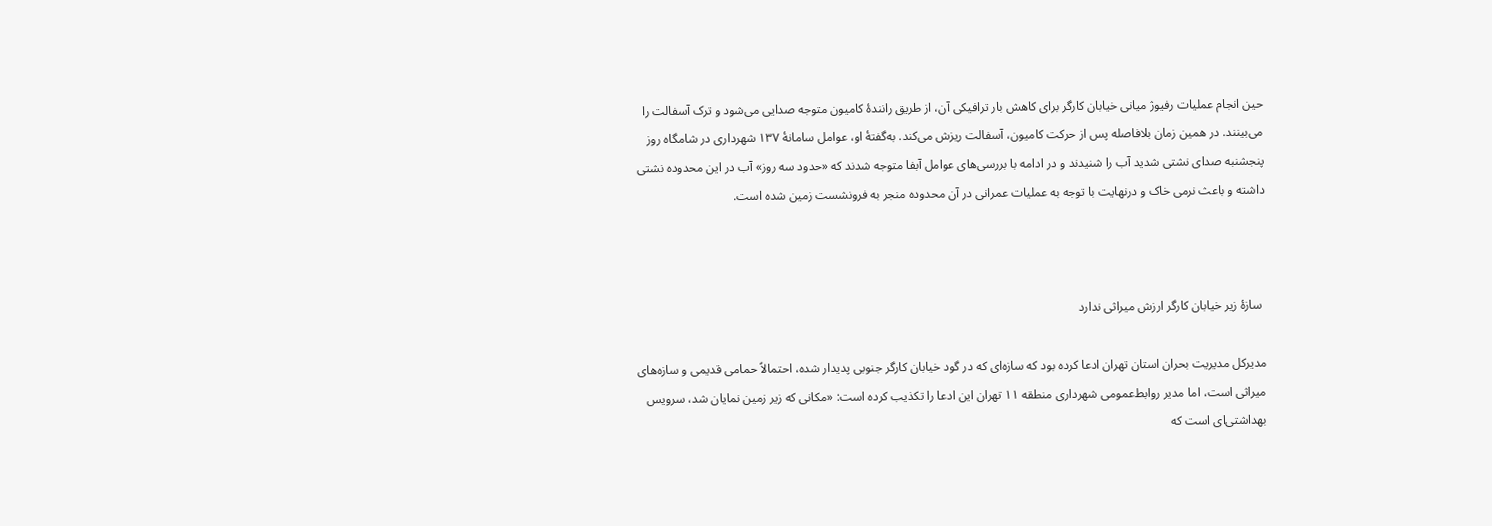حین انجام عملیات رفیوژ میانی خیابان کارگر برای کاهش بار ترافیکی آن، از طریق رانندهٔ کامیون متوجه صدایی می‌شود و ترک آسفالت را می‌بینند. در همین زمان بلافاصله پس از حرکت کامیون، آسفالت ریزش می‌کند. به‌گفتهٔ او، عوامل سامانهٔ ۱۳۷ شهرداری در شامگاه روز پنجشنبه صدای نشتی شدید آب را شنیدند و در ادامه با بررسی‌های عوامل آبفا متوجه شدند که «حدود سه روز» آب در این محدوده نشتی داشته و باعث نرمی خاک و درنهایت با توجه به عملیات عمرانی در آن محدوده منجر به فرونشست زمین شده است.



 سازهٔ زیر خیابان کارگر ارزش میراثی ندارد

مدیرکل مدیریت بحران استان تهران ادعا کرده بود که سازه‌ای که در گود خیابان کارگر جنوبی پدیدار شده، احتمالاً حمامی قدیمی و سازه‌های میراثی است، اما مدیر روابط‌عمومی شهرداری منطقه ۱۱ تهران این ادعا را تکذیب کرده است: «مکانی که زیر زمین نمایان شد، سرویس بهداشتی‌ای است که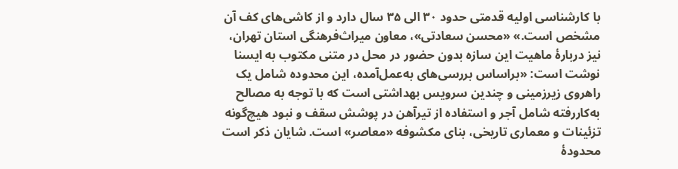با کارشناسی اولیه قدمتی حدود ۳۰ الی ۳۵ سال دارد و از کاشی‌های کف آن مشخص است.» «محسن سعادتی»، معاون میراث‌فرهنگی استان تهران، نیز دربارهٔ ماهیت این سازه بدون حضور در محل در متنی مکتوب به ایسنا نوشت است: «براساس بررسی‌های به‌عمل‌آمده، این محدوده شامل یک راهروی زیرزمینی و چندین سرویس بهداشتی است که با توجه به مصالح به‌کاررفته شامل آجر و استفاده از تیرآهن در پوشش سقف و نبود هیچ‌گونه تزئینات و معماری تاریخی، بنای مکشوفه «معاصر» است. شایان ذکر است محدودهٔ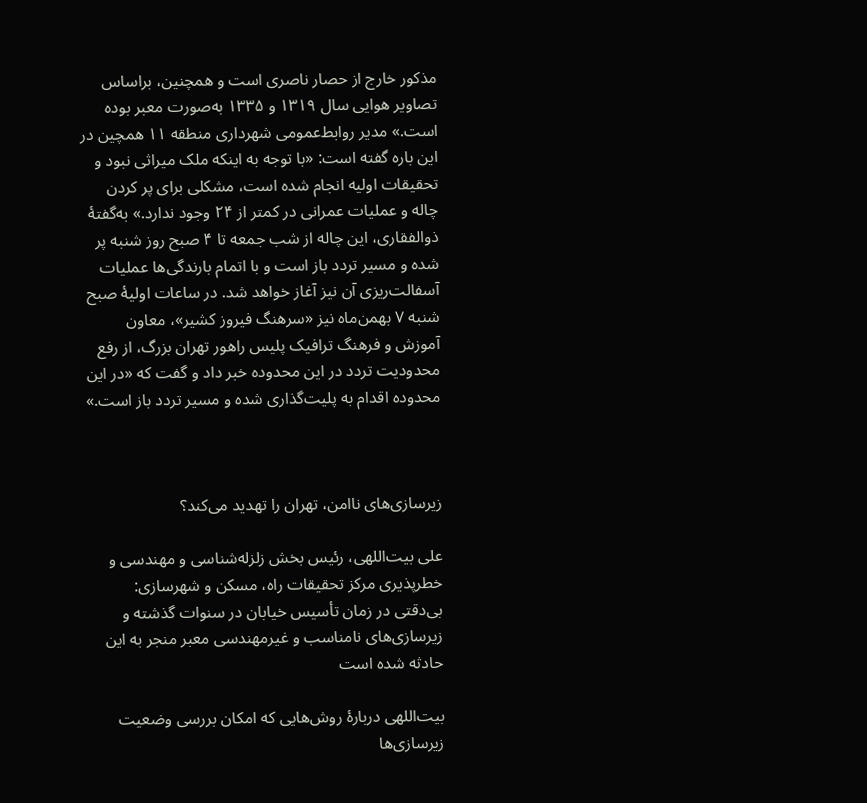مذکور خارج از حصار ناصری است و همچنین، براساس تصاویر هوایی سال ۱۳۱۹ و ۱۳۳۵ به‌صورت معبر بوده است.» مدیر روابط‌عمومی شهرداری منطقه ۱۱ همچین در این باره گفته است: «با توجه به اینکه ملک میراثی نبود و تحقیقات اولیه انجام شده است، مشکلی برای پر کردن چاله و عملیات عمرانی در کمتر از ۲۴ وجود ندارد.» به‌گفتهٔ ذوالفقاری، این چاله از شب جمعه تا ۴ صبح روز شنبه پر شده و مسیر تردد باز است و با اتمام بارندگی‌ها عملیات آسفالت‌ریزی آن نیز آغاز خواهد شد. در ساعات اولیهٔ صبح شنبه ۷ بهمن‌ماه نیز «سرهنگ فیروز کشیر»، معاون آموزش و فرهنگ ترافیک پلیس راهور تهران بزرگ، از رفع محدودیت تردد در این محدوده خبر داد و گفت که «در این محدوده اقدام به پلیت‌گذاری شده و مسیر تردد باز است.»



زیرسازی‌های ناامن، تهران را تهدید می‌کند؟

علی بیت‌اللهی، رئیس بخش زلزله‌شناسی و مهندسی و خطرپذیری مرکز تحقیقات راه، مسکن و شهرسازی: بی‌دقتی در زمان تأسیس خیابان در سنوات گذشته و زیرسازی‌های نا‌مناسب و غیر‌مهندسی معبر منجر به این حادثه شده است

بیت‌اللهی دربارهٔ روش‌هایی که امکان بررسی وضعیت زیرسازی‌ها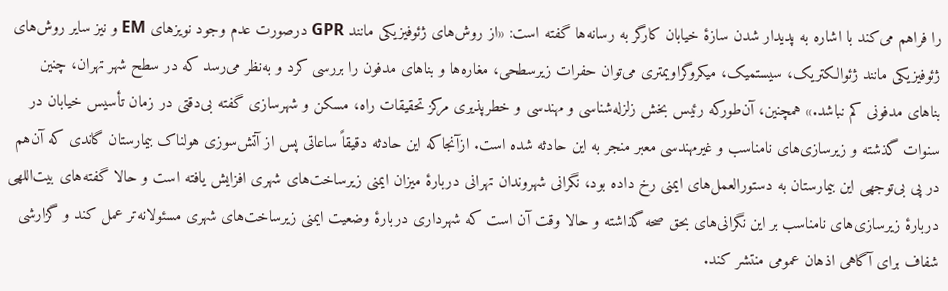را فراهم می‌کند با اشاره به پدیدار شدن سازهٔ خیابان کارگر به رسانه‌ها گفته است: «از روش‌های ژئوفیزیکی مانند GPR درصورت عدم وجود نویز‌های EM و نیز سایر روش‌های ژئوفیزیکی مانند ژئوالکتریک، سیستمیک، میکروگراویمتری می‌توان حفرات زیرسطحی، مغار‌ه‌ها و بنا‌های مدفون را بررسی کرد و به‌نظر می‌رسد که در سطح شهر تهران، چنین بناهای مدفونی کم نباشد.» همچنین، آن‌طورکه رئیس بخش زلزله‌شناسی و مهندسی و خطرپذیری مرکز تحقیقات راه، مسکن و شهرسازی گفته بی‌دقتی در زمان تأسیس خیابان در سنوات گذشته و زیرسازی‌های نا‌مناسب و غیر‌مهندسی معبر منجر به این حادثه شده است. ازآنجاکه این حادثه دقیقاً ساعاتی پس از آتش‌سوزی هولناک بیمارستان گاندی که آن‌هم در پی بی‌توجهی این بیمارستان به دستور‌العمل‌های ایمنی رخ داده بود، نگرانی‌ شهروندان تهرانی دربارهٔ میزان ایمنی زیرساخت‌های شهری افزایش یافته است و حالا گفته‌های بیت‌اللهی دربارهٔ زیرسازی‌های نامناسب بر این نگرانی‌های بحق صحه گذاشته و حالا وقت آن است که شهرداری دربارهٔ وضعیت ایمنی زیرساخت‌های شهری مسئولانه‌تر عمل کند و گزارشی شفاف برای آگاهی اذهان عمومی منتشر کند.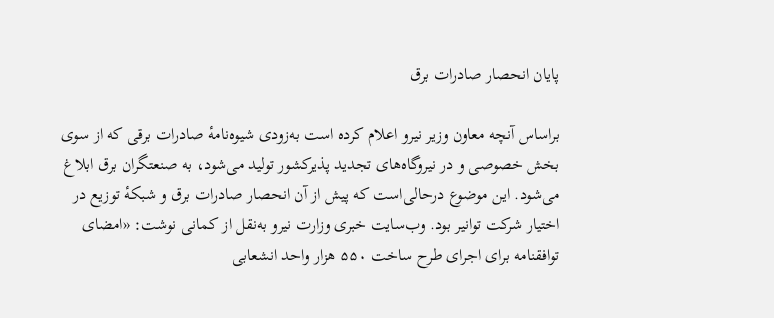پایان انحصار صادرات برق

براساس آنچه معاون وزیر نیرو اعلام کرده است به‌زودی ‌شیوه‌نامهٔ صادرات برقی که از سوی بخش خصوصی و در نیروگاه‌های تجدید پذیرکشور تولید می‌شود، به صنعتگران برق ابلاغ می‌شود. این موضوع درحالی‌است که پیش از آن انحصار صادرات برق و شبکهٔ توزیع در اختیار شرکت توانیر بود. وب‌سایت خبری وزارت نیرو به‌نقل از کمانی نوشت: «امضای توافقنامه برای اجرای طرح ساخت ۵۵۰ هزار واحد انشعابی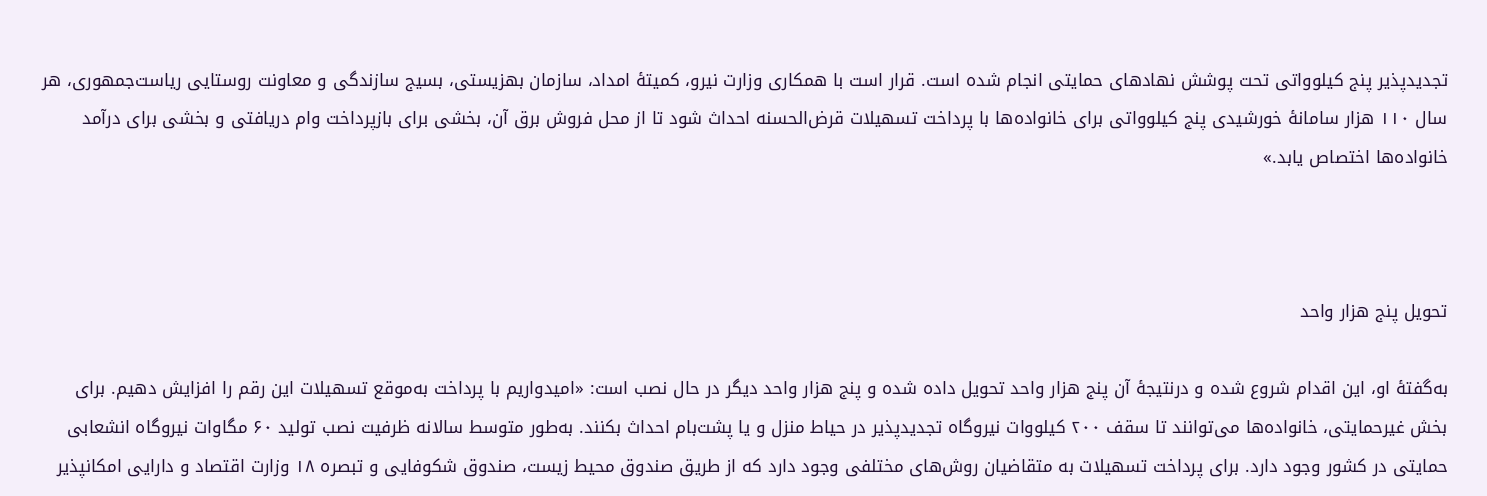تجدیدپذیر پنج کیلوواتی تحت پوشش نهادهای حمایتی انجام شده است. قرار است با همکاری وزارت نیرو، کمیتهٔ امداد، سازمان بهزیستی، بسیج سازندگی و معاونت روستایی ریاست‌جمهوری، هر سال ۱۱۰ هزار سامانهٔ خورشیدی پنج کیلوواتی برای خانواده‌ها با پرداخت تسهیلات قرض‌الحسنه احداث شود تا از محل فروش برق آن، بخشی برای بازپرداخت وام دریافتی و بخشی برای درآمد خانواده‌ها اختصاص یابد.»



تحویل پنج هزار واحد

به‌گفتهٔ او، این اقدام شروع شده و درنتیجهٔ آن پنج هزار واحد تحویل داده شده و پنج هزار واحد دیگر در حال نصب است: «امیدواریم با پرداخت به‌موقع تسهیلات این رقم را افزایش دهیم. برای بخش غیرحمایتی، خانواده‌ها می‌توانند تا سقف ۲۰۰ کیلووات نیروگاه تجدیدپذیر در حیاط منزل و یا پشت‌بام احداث بکنند. به‌طور متوسط سالانه ظرفیت نصب تولید ۶۰ مگاوات نیروگاه انشعابی حمایتی در کشور وجود دارد. برای پرداخت تسهیلات به متقاضیان روش‌های مختلفی وجود دارد که از طریق صندوق محیط زیست، صندوق شکوفایی و تبصره ۱۸ وزارت اقتصاد و دارایی امکانپذیر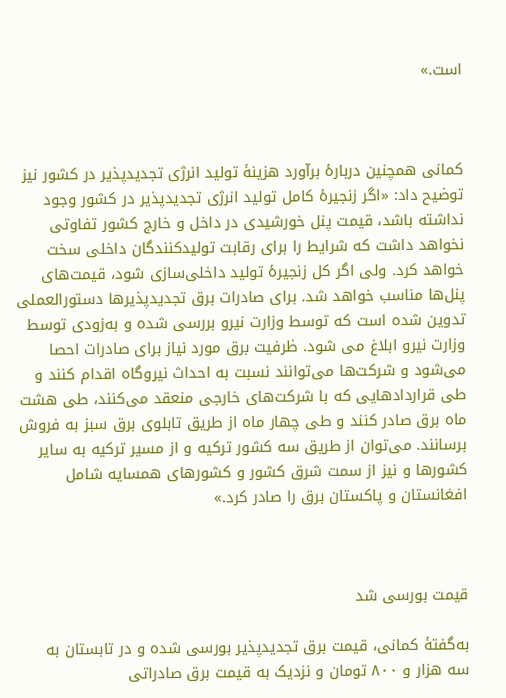است.»



کمانی همچنین دربارهٔ برآورد هزینهٔ تولید انرژی تجدیدپذیر در کشور نیز توضیح داد: «اگر زنجیرهٔ کامل تولید انرژی تجدیدپذیر در کشور وجود نداشته باشد، قیمت پنل خورشیدی در داخل و خارج کشور تفاوتی نخواهد داشت که شرایط را برای رقابت تولیدکنندگان داخلی سخت خواهد کرد. ولی اگر کل زنجیرهٔ تولید داخلی‌سازی شود، قیمت‌های پنل‌ها مناسب خواهد شد. برای صادرات برق تجدیدپذیرها دستورالعملی تدوین شده است که توسط وزارت نیرو بررسی شده و به‌زودی توسط وزارت نیرو ابلاغ می شود. ظرفیت برق مورد نیاز برای صادرات احصا می‌شود و شرکت‌ها می‌توانند نسبت به احداث نیروگاه اقدام کنند و طی قراردادهایی که با شرکت‌های خارجی منعقد می‌کنند، طی هشت ماه برق صادر کنند و طی چهار ماه از طریق تابلوی برق سبز به فروش برسانند. می‌توان از طریق سه کشور ترکیه و از مسیر ترکیه به سایر کشورها و نیز از سمت شرق کشور و کشورهای همسایه شامل افغانستان و پاکستان برق را صادر کرد.»



قیمت بورسی شد

به‌گفتهٔ کمانی، قیمت برق تجدیدپذیر بورسی شده و در تابستان به سه هزار و ۸۰۰ تومان و نزدیک به قیمت برق صادراتی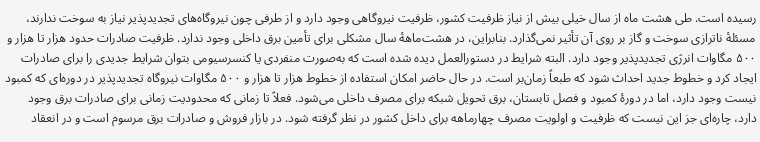رسیده است. طی هشت ماه از سال خیلی بیش از نیاز ظرفیت کشور، ظرفیت نیروگاهی وجود دارد و از طرفی چون نیروگاه‌های تجدیدپذیر نیاز به سوخت ندارند، مسئلهٔ ناترازی سوخت و گاز بر روی آن تأثیر نمی‌گذارد. بنابراین، در هشت‌ماههٔ سال مشکلی برای تأمین برق داخلی وجود ندارد. ظرفیت صادرات حدود هزار تا هزار و ۵۰۰ مگاوات انرژی تجدیدپذیر وجود دارد. البته شرایط در دستورالعمل دیده شده است که به‌صورت منفردی یا کنسرسیومی بتوان شرایط جدیدی را برای صادرات ایجاد کرد و خطوط جدید احداث شود که طبعاً زمان‌بر است. در حال حاضر امکان استفاده از خطوط هزار تا هزار و ۵۰۰ مگاوات نیروگاه تجدیدپذیر در دوره‌ای که کمبود نیست وجود دارد، اما در دورهٔ کمبود و فصل تابستان، برق تحویل شبکه برای مصرف داخلی می‌شود. فعلاً تا زمانی که محدودیت زمانی برای صادرات برق وجود دارد، چاره‌ای جز این نیست که ظرفیت و اولویت مصرف چهارماهه برای داخل کشور در نظر گرفته شود. در بازار فروش و صادرات برق مرسوم است و در انعقاد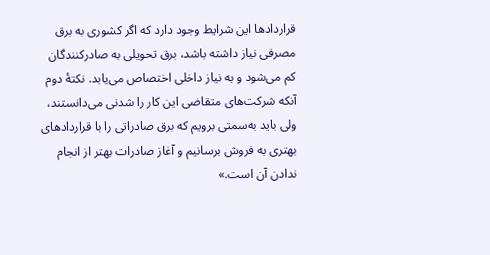قراردادها این شرایط وجود دارد که اگر کشوری به برق مصرفی نیاز داشته باشد، برق تحویلی به صادرکنندگان کم می‌شود و به نیاز داخلی اختصاص می‌یابد. نکتهٔ دوم آنکه شرکت‌های متقاضی این کار را شدنی می‌دانستند، ولی باید به‌سمتی برویم که برق صادراتی را با قراردادهای بهتری به فروش برسانیم و آغاز صادرات بهتر از انجام ندادن آن است.»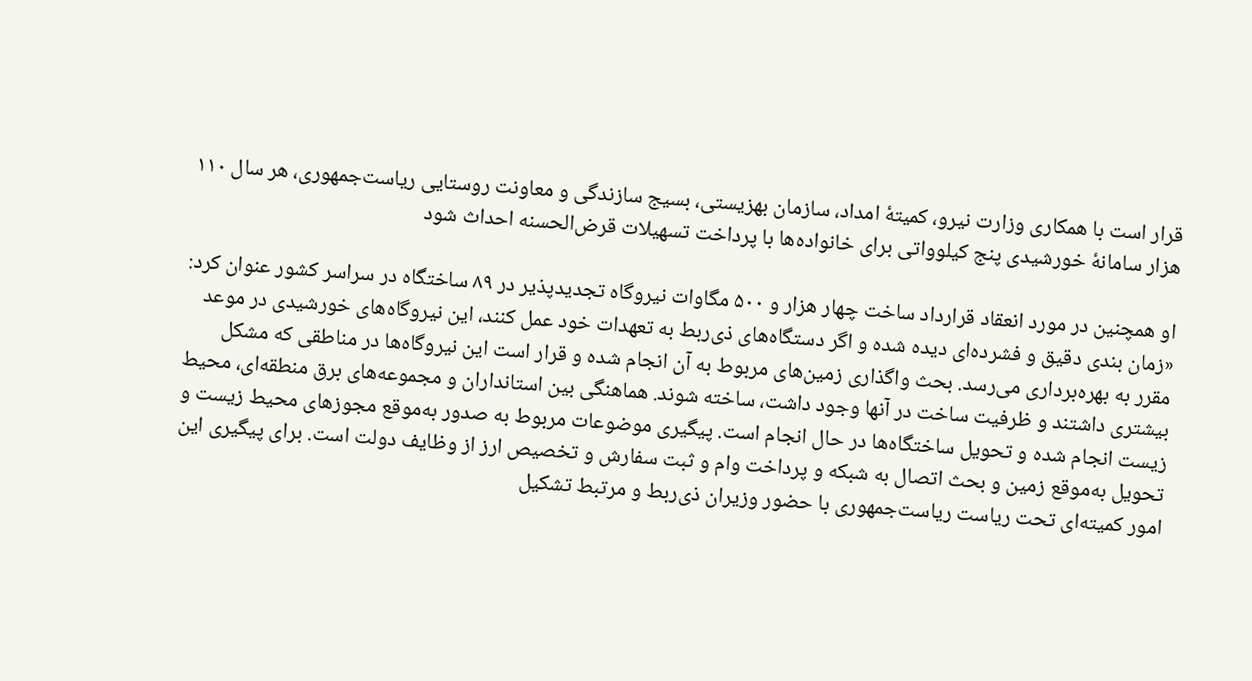قرار است با همکاری وزارت نیرو، کمیتهٔ امداد، سازمان بهزیستی، بسیج سازندگی و معاونت روستایی ریاست‌جمهوری، هر سال ۱۱۰ هزار سامانهٔ خورشیدی پنج کیلوواتی برای خانواده‌ها با پرداخت تسهیلات قرض‌الحسنه احداث شود

او همچنین در مورد انعقاد قرارداد ساخت چهار هزار و ۵۰۰ مگاوات نیروگاه تجدیدپذیر در ۸۹ ساختگاه در سراسر کشور عنوان کرد: «زمان بندی دقیق و فشرده‌ای دیده شده و اگر دستگاه‌های ذی‌ربط به تعهدات خود عمل کنند، این نیروگاه‌های خورشیدی در موعد مقرر به بهره‌برداری می‌رسد. بحث واگذاری زمین‌های مربوط به آن انجام شده و قرار است این نیروگاه‌ها در مناطقی که مشکل بیشتری داشتند و ظرفیت ساخت در آنها وجود داشت، ساخته شوند. هماهنگی بین استانداران و مجموعه‌های برق منطقه‌ای، محیط زیست انجام شده و تحویل ساختگاه‌ها در حال انجام است. پیگیری موضوعات مربوط به صدور به‌موقع مجوزهای محیط زیست و تحویل به‌موقع زمین و بحث اتصال به شبکه و پرداخت وام و ثبت سفارش و تخصیص ارز از وظایف دولت است. برای پیگیری این امور کمیته‌ای تحت ریاست ریاست‌جمهوری با حضور وزیران ذی‌ربط و مرتبط تشکیل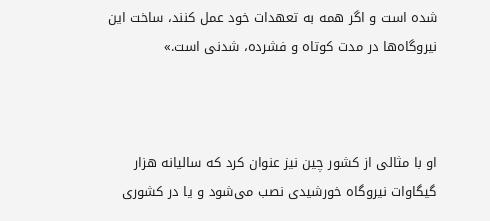شده است و اگر همه به تعهدات خود عمل کنند، ساخت این نیروگاه‌ها در مدت کوتاه و فشرده، شدنی است.»



او با مثالی از کشور چین نیز عنوان کرد که سالیانه هزار گیگاوات نیروگاه خورشیدی نصب می‌شود و یا در کشوری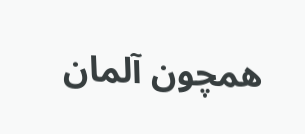همچون آلمان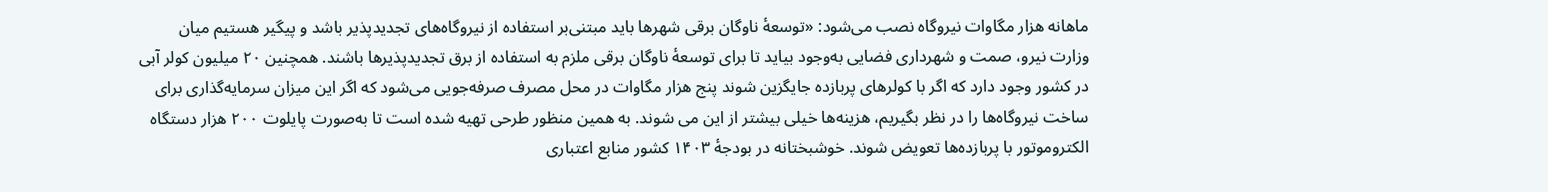ماهانه هزار مگاوات نیروگاه نصب می‌شود: «توسعهٔ ناوگان برقی شهرها باید مبتنی‌بر استفاده از نیروگاه‌های تجدیدپذیر باشد و پیگیر هستیم میان وزارت نیرو، صمت و شهرداری فضایی به‌وجود بیاید تا برای توسعهٔ ناوگان برقی ملزم به استفاده از برق تجدیدپذیرها باشند. همچنین ۲۰ میلیون کولر آبی در کشور وجود دارد که اگر با کولرهای پربازده جایگزین شوند پنج هزار مگاوات در محل مصرف صرفه‌جویی می‌شود که اگر این میزان سرمایه‌گذاری برای ساخت نیروگاه‌ها را در نظر بگیریم، هزینه‌ها خیلی بیشتر از این می شوند. به همین منظور طرحی تهیه شده است تا به‌صورت پایلوت ۲۰۰ هزار دستگاه الکتروموتور با پربازده‌ها تعویض شوند. خوشبختانه در بودجهٔ ۱۴۰۳ کشور منابع اعتباری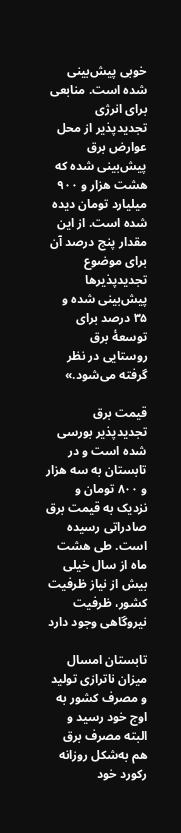خوبی پیش‌بینی شده است. منابعی برای انرژی تجدیدپذیر از محل عوارض برق پیش‌بینی شده که هشت ‌هزار و ۹۰۰ میلیارد تومان دیده شده است. از این مقدار پنج درصد آن برای موضوع تجدیدپذیرها پیش‌بینی شده و ۳۵ درصد برای توسعهٔ برق روستایی در نظر گرفته می‌شود.»

قیمت برق تجدیدپذیر بورسی شده است و در تابستان به سه هزار و ۸۰۰ تومان و نزدیک به قیمت برق صادراتی رسیده است. طی هشت ماه از سال خیلی بیش از نیاز ظرفیت کشور، ظرفیت نیروگاهی وجود دارد

تابستان امسال میزان ناترازی تولید و مصرف کشور به اوج خود رسید و البته مصرف برق هم به‌شکل روزانه رکورد خود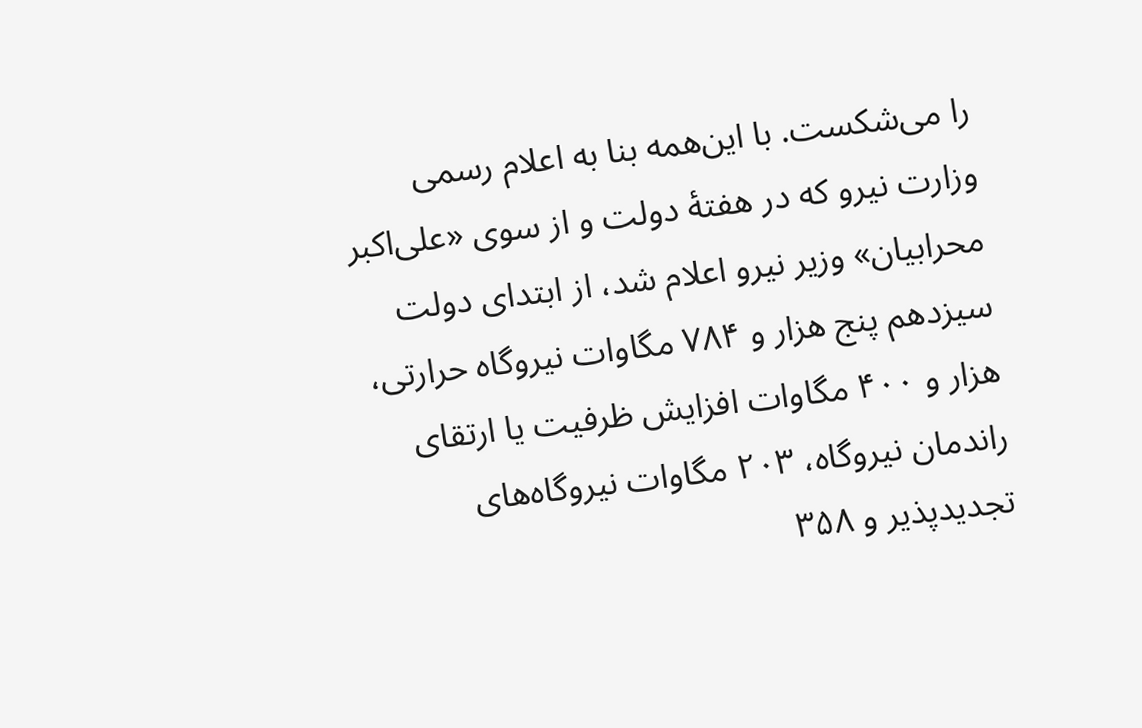را می‌شکست. با این‌همه بنا به اعلام رسمی وزارت نیرو که در هفتهٔ دولت و از سوی «علی‌اکبر محرابیان» وزیر نیرو اعلام شد، از ابتدای دولت سیزدهم پنج هزار و ۷۸۴ مگاوات نیروگاه حرارتی، هزار و ۴۰۰ مگاوات افزایش ظرفیت یا ارتقای راندمان نیروگاه‌، ۲۰۳ مگاوات نیروگاه‌های تجدیدپذیر و ۳۵۸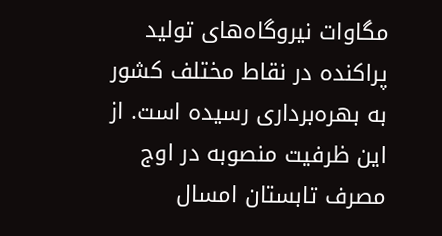مگاوات نیروگاه‌های تولید پراکنده در نقاط مختلف کشور به بهره‌برداری رسیده است. از این ظرفیت منصوبه در اوج مصرف تابستان امسال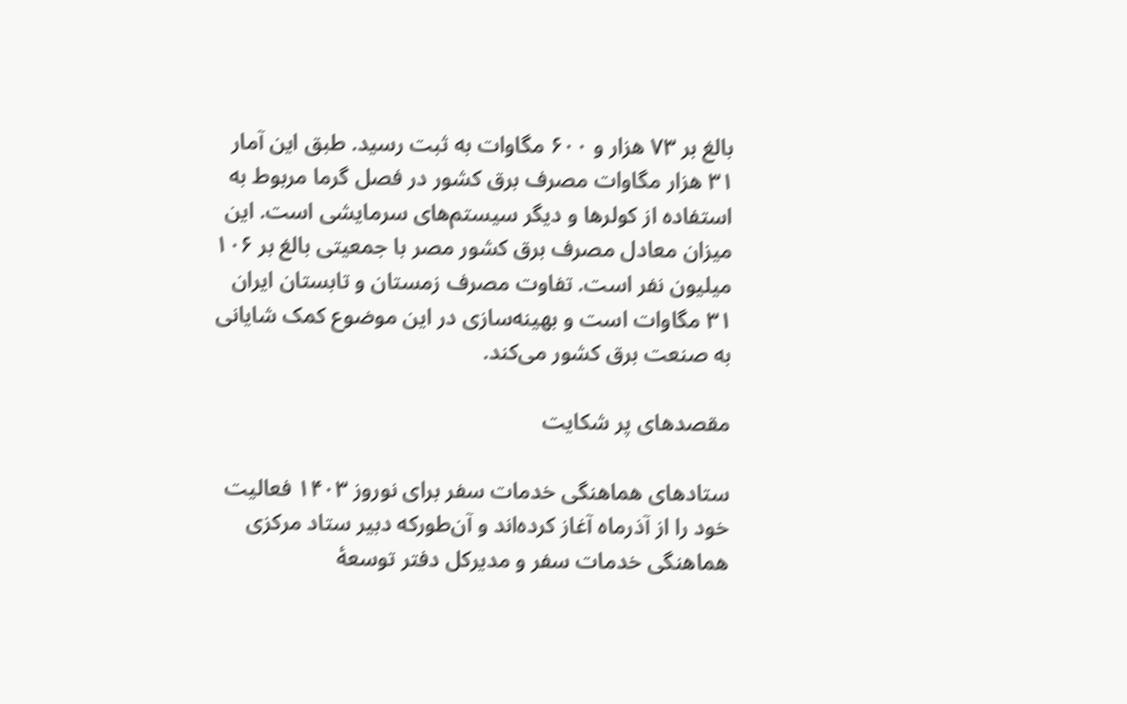بالغ بر ۷۳ هزار و ۶۰۰ مگاوات به ثبت رسید. طبق این آمار  ۳۱ هزار مگاوات مصرف برق کشور در فصل گرما مربوط به استفاده از کولرها و دیگر سیستم‌های سرمایشی است. این میزان معادل مصرف برق کشور مصر با جمعیتی بالغ بر ۱۰۶ میلیون نفر است. تفاوت مصرف زمستان و تابستان ایران ۳۱ مگاوات است و بهینه‌سازی در این موضوع کمک شایانی به صنعت برق کشور می‌کند.

مقصدهای پر شکایت‌

ستادهای هماهنگی خدمات سفر برای نوروز ۱۴۰۳ فعالیت خود را از آذرماه آغاز کرد‌ه‌اند و آن‌طورکه دبیر ستاد مرکزی هماهنگی خدمات سفر و مدیرکل دفتر توسعهٔ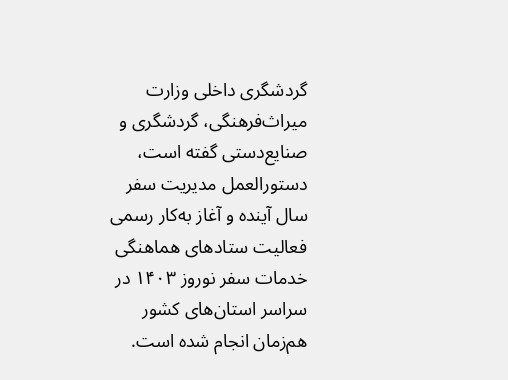گردشگری داخلی وزارت میراث‌فرهنگی، گردشگری و صنایع‌دستی گفته است، دستورالعمل مدیریت سفر سال آینده و آغاز به‌کار رسمی فعالیت ستادهای هماهنگی خدمات سفر نوروز ۱۴۰۳ در سراسر استان‌های کشور هم‌زمان انجام شده است.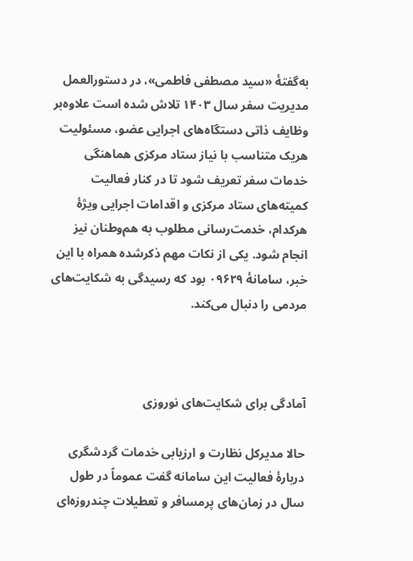به‌گفتهٔ «سید مصطفی فاطمی»، در دستورالعمل مدیریت سفر سال ۱۴۰۳ تلاش شده است علاوه‌بر وظایف ذاتی دستگاه‌های اجرایی عضو، مسئولیت هریک متناسب با نیاز ستاد مرکزی هماهنگی خدمات سفر تعریف شود تا در کنار فعالیت کمیته‌های ستاد مرکزی و اقدامات اجرایی ویژهٔ هرکدام، خدمت‌رسانی مطلوب به هم‌وطنان نیز انجام شود. یکی از نکات مهم ذکرشده همراه با این خبر، سامانهٔ ۰۹۶۲۹ بود که رسیدگی به شکایت‌های مردمی را دنبال می‌کند.



آمادگی برای شکایت‌های نوروزی

حالا مدیرکل نظارت و ارزیابی خدمات گردشگری دربارهٔ فعالیت این سامانه گفت عموماً در طول سال در زمان‌های پرمسافر و تعطیلات چندروزه‌ای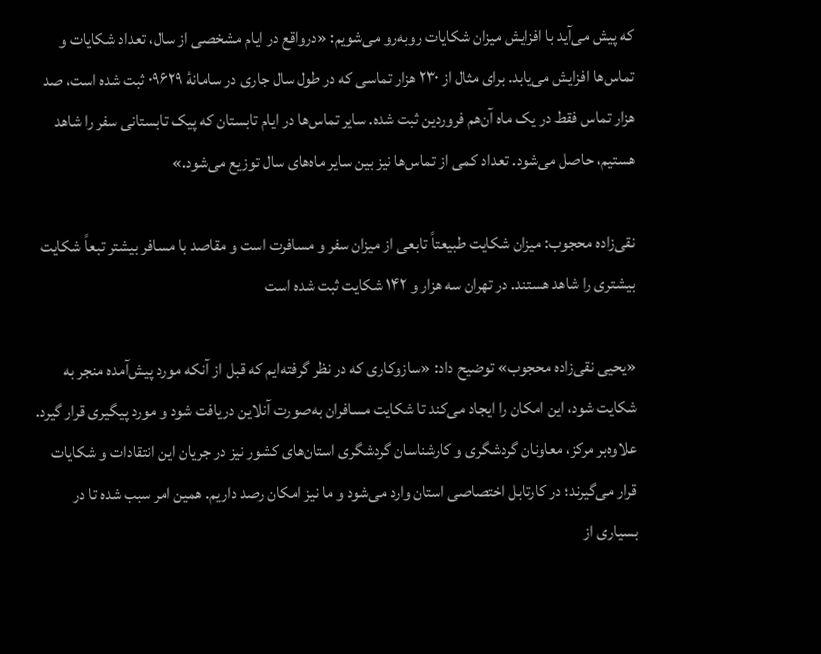که پیش می‌آید با افزایش میزان شکایات روبه‌رو می‌شویم: «درواقع در ایام مشخصی از سال، تعداد شکایات و تماس‌ها افزایش می‌یابد. برای مثال از ۲۳۰ هزار تماسی که در طول سال جاری در سامانهٔ ۰۹۶۲۹ ثبت شده است، صد هزار تماس فقط در یک ماه آن‌هم فروردین ثبت شده. سایر تماس‌ها در ایام تابستان که پیک تابستانی سفر را شاهد هستیم، حاصل می‌شود. تعداد کمی از تماس‌ها نیز بین سایر ماه‌های سال توزیع می‌شود.»

نقی‌زاده محجوب: میزان شکایت طبیعتاً تابعی از میزان سفر و مسافرت است و مقاصد با مسافر بیشتر تبعاً شکایت بیشتری را شاهد هستند. در تهران سه هزار و ۱۴۲ شکایت ثبت شده است

«یحیی نقی‌زاده محجوب» توضیح داد: «سازوکاری که در نظر گرفته‌ایم که قبل از آنکه مورد پیش‌آمده منجر به شکایت شود، این امکان را ایجاد می‌کند تا شکایت مسافران به‌صورت آنلاین دریافت شود و مورد پیگیری قرار گیرد. علاوه‌بر مرکز، معاونان گردشگری و کارشناسان گردشگری استان‌های کشور نیز در جریان این انتقادات و شکایات قرار می‌گیرند؛ در کارتابل اختصاصی استان وارد می‌شود و ما نیز امکان رصد داریم. همین امر سبب شده تا در بسیاری از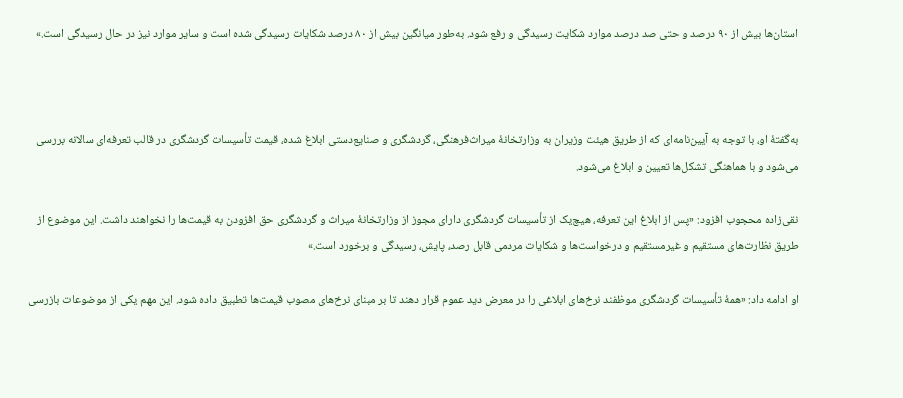استان‌ها بیش از ۹۰ درصد و حتی صد درصد موارد شکایت رسیدگی و رفع شود. به‌طور میانگین بیش از ۸۰ درصد شکایات رسیدگی شده است و سایر موارد نیز در حال رسیدگی است.»



به‌گفتهٔ او، با توجه به آیین‌نامه‌ای که از طریق هیئت وزیران به وزارتخانهٔ میراث‌فرهنگی، گردشگری و صنایع‌دستی ابلاغ شده، قیمت تأسیسات گردشگری در قالب تعرفه‌ای سالانه بررسی می‌شود و با هماهنگی تشکل‌ها تعیین و ابلاغ می‌شود.

نقی‌زاده محجوب افزود: «پس از ابلاغ این تعرفه، هیچ‌یک از تأسیسات گردشگری دارای مجوز از وزارتخانهٔ میراث و گردشگری حق افزودن به قیمت‌ها را نخواهند داشت. این موضوع از طریق نظارت‌های مستقیم و غیرمستقیم و درخواست‌ها و شکایات مردمی قابل رصد، پایش، رسیدگی و برخورد است.»

او ادامه داد: «همهٔ تأسیسات گردشگری موظفند نرخ‌های ابلاغی را در معرض دید عموم قرار دهند تا بر مبنای نرخ‌های مصوب قیمت‌ها تطبیق داده شود. این مهم یکی از موضوعات بازرسی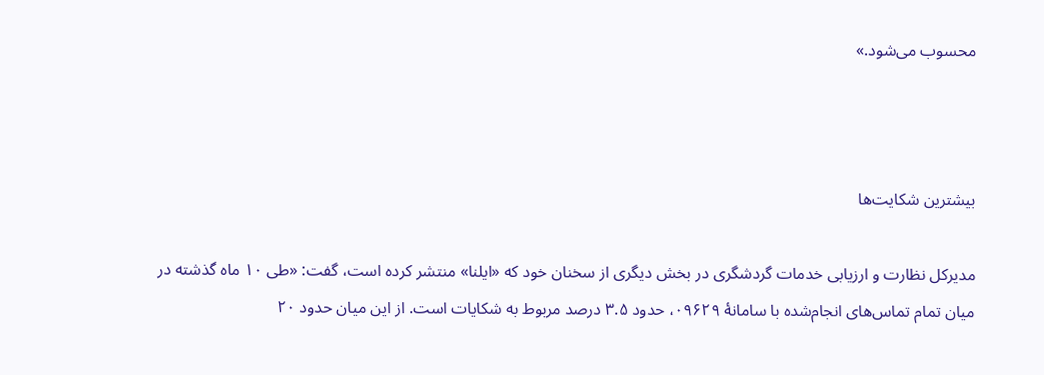محسوب می‌شود.»



بیشترین شکایت‌ها

مدیرکل نظارت و ارزیابی خدمات گردشگری در بخش دیگری از سخنان خود که «ایلنا» منتشر کرده است، گفت: «طی ۱۰ ماه گذشته در میان تمام تماس‌های انجام‌شده با سامانهٔ ۰۹۶۲۹، حدود ۳.۵ درصد مربوط به شکایات است. از این میان حدود ۲۰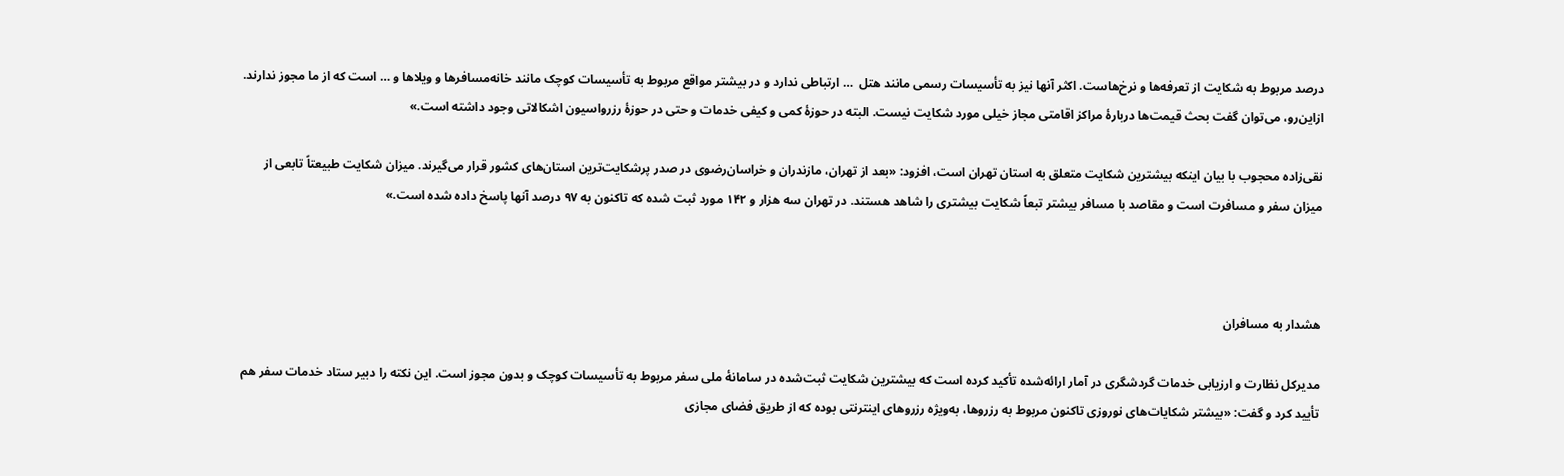درصد مربوط به شکایت از تعرفه‌ها و نرخ‌هاست. اکثر آنها نیز به تأسیسات رسمی مانند هتل  … ارتباطی ندارد و در بیشتر مواقع مربوط به تأسیسات کوچک مانند خانه‌مسافرها و ویلاها و … است که از ما مجوز ندارند. از‌این‌رو، می‌توان گفت بحث قیمت‌ها دربارهٔ مراکز اقامتی مجاز خیلی مورد شکایت نیست. البته در حوزهٔ کمی و کیفی خدمات و حتی در حوزهٔ رزرواسیون اشکالاتی وجود داشته است.»

نقی‌زاده محجوب با بیان اینکه بیشترین شکایت متعلق به استان تهران است، افزود: «بعد از تهران، مازندران و خراسان‌رضوی در صدر پرشکایت‌ترین استان‌های کشور قرار می‌گیرند. میزان شکایت طبیعتاً تابعی از میزان سفر و مسافرت است و مقاصد با مسافر بیشتر تبعاً شکایت بیشتری را شاهد هستند. در تهران سه هزار و ۱۴۲ مورد ثبت شده که تاکنون به ۹۷ درصد آنها پاسخ داده شده است.»



هشدار به مسافران

مدیرکل نظارت و ارزیابی خدمات گردشگری در آمار ارائه‌شده تأکید کرده است که بیشترین شکایت ثبت‌شده در سامانهٔ ملی سفر مربوط به تأسیسات کوچک و بدون مجوز است. این نکته را دبیر ستاد خدمات سفر هم تأیید کرد و گفت: «بیشتر شکایات‌های نوروزی تاکنون مربوط به رزروها، به‌ویژه رزروهای اینترنتی بوده که از طریق فضای مجازی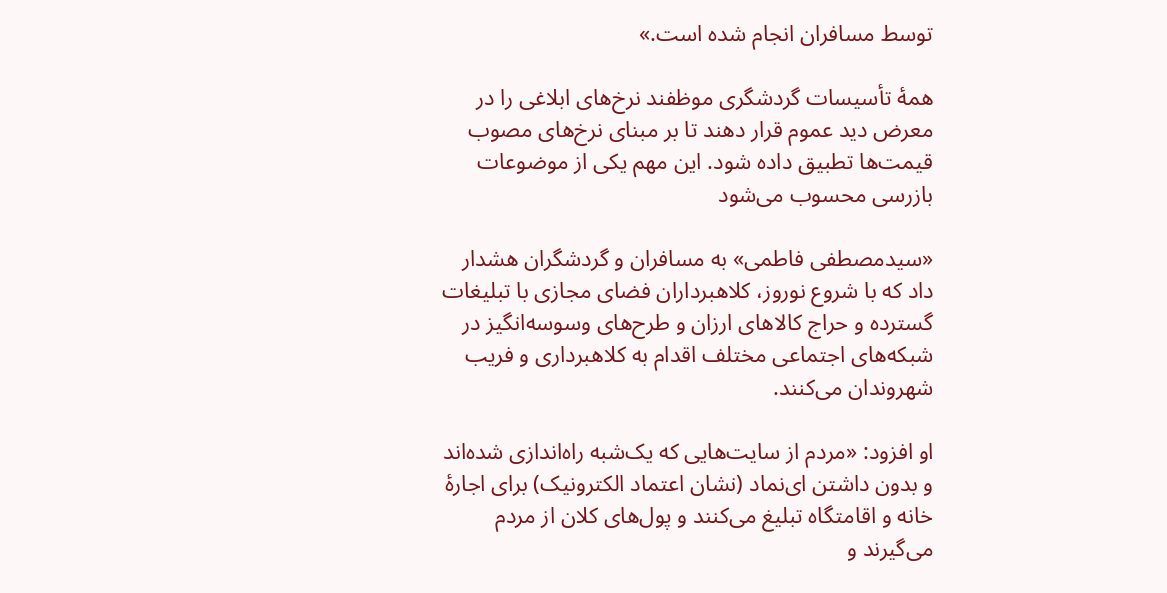توسط مسافران انجام شده است.»

همهٔ تأسیسات گردشگری موظفند نرخ‌های ابلاغی را در معرض دید عموم قرار دهند تا بر مبنای نرخ‌های مصوب قیمت‌ها تطبیق داده شود. این مهم یکی از موضوعات بازرسی محسوب می‌شود

«سیدمصطفی فاطمی» به مسافران و گردشگران هشدار داد که با شروع نوروز، کلاهبرداران فضای مجازی با تبلیغات گسترده و حراج کالاهای ارزان و طرح‌های وسوسه‌انگیز در شبکه‌های اجتماعی مختلف اقدام به کلاهبرداری و فریب شهروندان می‌کنند.

او افزود: «مردم از سایت‌هایی که یک‌شبه راه‌اندازی شده‌اند و بدون داشتن ای‌نماد (نشان اعتماد الکترونیک) برای اجارهٔ خانه و اقامتگاه تبلیغ می‌کنند و پول‌های کلان از مردم می‌گیرند و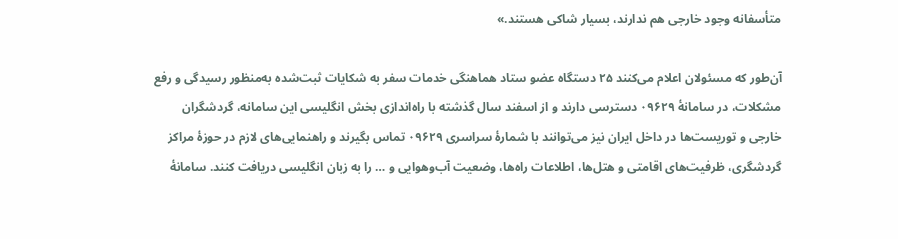متأسفانه وجود خارجی هم ندارند، بسیار شاکی هستند.»

آن‌طور که مسئولان اعلام می‌کنند ۲۵ دستگاه عضو ستاد هماهنگی خدمات سفر به شکایات ثبت‌شده به‌منظور رسیدگی و رفع مشکلات، در سامانهٔ ۰۹۶۲۹ دسترسی دارند و از اسفند سال گذشته با راه‌اندازی بخش انگلیسی این سامانه، گردشگران خارجی و توریست‌ها در داخل ایران نیز می‌توانند با شمارهٔ سراسری ۰۹۶۲۹ تماس بگیرند و راهنمایی‌های لازم در حوزهٔ مراکز گردشگری، ظرفیت‌های اقامتی و هتل‌ها، اطلاعات راه‌ها، وضعیت آب‌وهوایی و … را به زبان انگلیسی دریافت کنند. سامانهٔ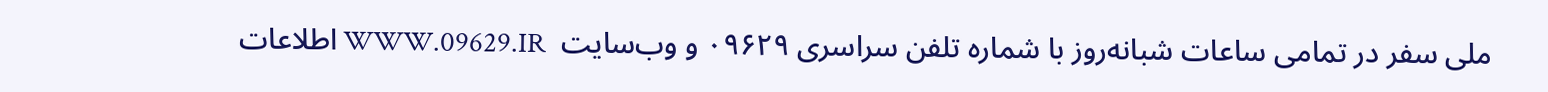ملی سفر در تمامی ساعات شبانه‌‌روز با شماره تلفن سراسری ۰۹۶۲۹ و وب‌سایت  WWW.09629.IR اطلاعات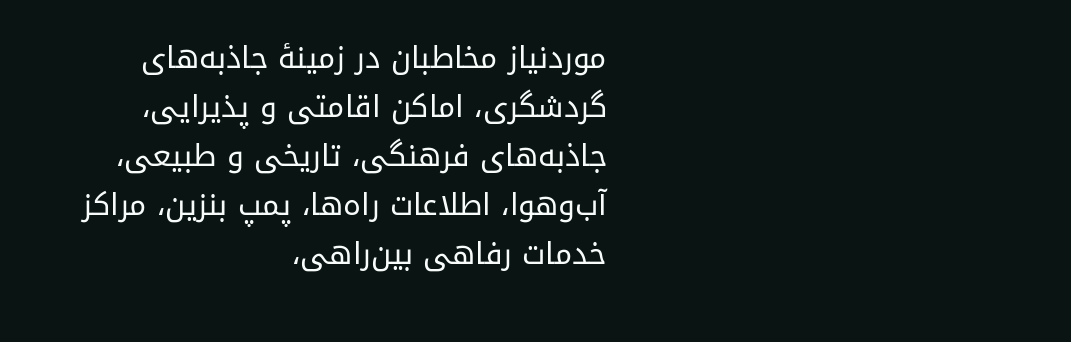موردنیاز مخاطبان در زمینهٔ جاذبه‌های گردشگری، اماکن اقامتی و پذیرایی، جاذبه‌های فرهنگی، تاریخی و طبیعی، آب‌وهوا، اطلاعات راه‌ها، پمپ بنزین، مراکز خدمات رفاهی بین‌راهی،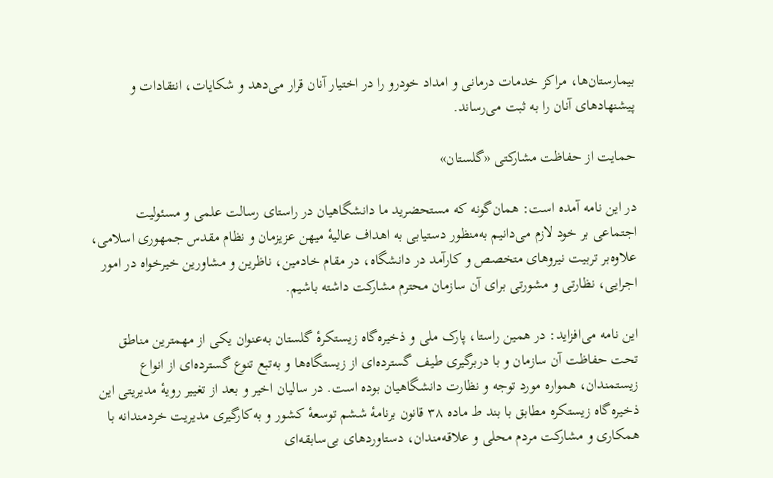بیمارستان‌ها، مراکز خدمات درمانی و امداد خودرو را در اختیار آنان قرار می‌دهد و شکایات، انتقادات و پیشنهادهای آنان را به ثبت می‌رساند.

حمایت از حفاظت مشارکتی «گلستان»

در این نامه آمده است: همان‌گونه که مستحضرید ما دانشگاهیان در راستای رسالت علمی و مسئولیت اجتماعی بر خود لازم می‌دانیم به‌منظور دستیابی به اهداف عالیهٔ میهن عزیزمان و نظام مقدس جمهوری اسلامی، علاوه‌بر تربیت نیروهای متخصص و کارآمد در دانشگاه، در مقام خادمین، ناظرین و مشاورین خیرخواه در امور اجرایی، نظارتی و مشورتی برای آن سازمان محترم مشارکت داشته باشیم.

این نامه می‌افزاید: در همین راستا، پارک ملی و ذخیره‌گاه زیستکرهٔ گلستان به‌عنوان یکی از مهمترین مناطق تحت حفاظت آن سازمان و با دربرگیری طیف گسترده‌ای از زیستگاه‌ها و به‌تبع تنوع گسترده‌ای از انواع زیستمندان، همواره مورد توجه و نظارت دانشگاهیان بوده است. در سالیان اخیر و بعد از تغییر رویهٔ مدیریتی این ذخیره‌گاه زیستکره مطابق با بند ط ماده ۳۸ قانون برنامهٔ ششم توسعهٔ کشور و به‌کارگیری مدیریت خردمندانه با همکاری و مشارکت مردم محلی و علاقه‌مندان، دستاوردهای بی‌سابقه‌ای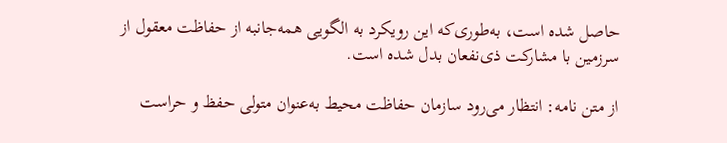حاصل شده است، به‌طوری‌که این رویکرد به الگویی همه‌جانبه از حفاظت معقول از سرزمین با مشارکت ذی‌نفعان بدل شده است.

از متن نامه: انتظار می‌رود سازمان حفاظت محیط به‌عنوان متولی حفظ و حراست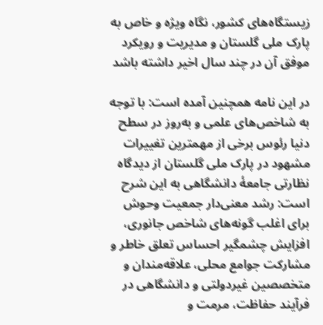زیستگاه‌های کشور، نگاه ویژه و خاص به پارک ملی گلستان و مدیریت و رویکرد موفق آن در چند سال اخیر داشته باشد

در این نامه همچنین آمده است: با توجه به شاخص‌های علمی و به‌روز در سطح دنیا رئوس برخی از مهمترین تغییرات مشهود در پارک ملی گلستان از دیدگاه نظارتی جامعهٔ دانشگاهی به این شرح است: رشد معنی‌دار جمعیت وحوش برای اغلب گونه‌های شاخص جانوری، افزایش چشمگیر احساس تعلق خاطر و مشارکت جوامع محلی، علاقه‌مندان و متخصصین غیردولتی و دانشگاهی در فرآیند حفاظت،‌ مرمت و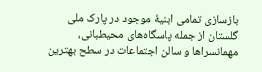بازسازی تمامی ابنیهٔ موجود در پارک ملی گلستان از جمله پاسگاه‌های محیطبانی، مهمانسراها و سالن اجتماعات در سطح بهترین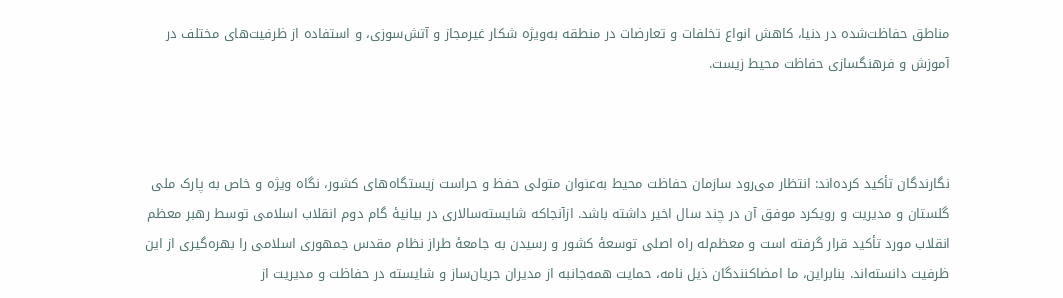مناطق حفاظت‌شده در دنیا،‌ کاهش انواع تخلفات و تعارضات در منطقه به‌ویژه شکار غیرمجاز و آتش‌سوزی، و استفاده از ظرفیت‌های مختلف در آموزش و فرهنگسازی حفاظت محیط زیست.



نگارندگان تأکید کرده‌اند: انتظار می‌رود سازمان حفاظت محیط به‌عنوان متولی حفظ و حراست زیستگاه‌های کشور، نگاه ویژه و خاص به پارک ملی گلستان و مدیریت و رویکرد موفق آن در چند سال اخیر داشته باشد. ازآنجاکه شایسته‌سالاری در بیانیهٔ گام دوم انقلاب اسلامی توسط رهبر معظم انقلاب مورد تأکید قرار گرفته است و معظم‌له راه اصلی توسعهٔ کشور و رسیدن به جامعهٔ طراز نظام مقدس جمهوری اسلامی را بهره‌گیری از این ظرفیت دانسته‌اند. بنابراین، ما امضاکنندگان ذیل نامه، حمایت همه‌جانبه از مدیران جریان‌ساز و شایسته در حفاظت و مدیریت از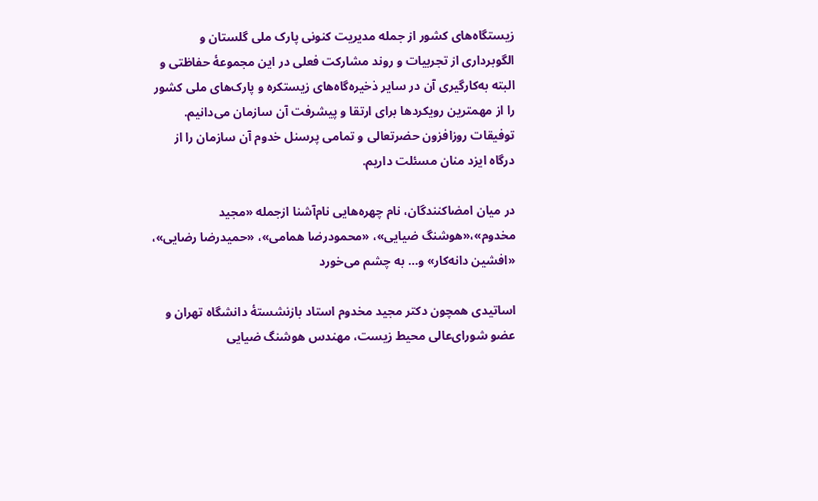زیستگاه‌های کشور از جمله مدیریت کنونی پارک ملی گلستان و الگوبرداری از تجربیات و روند مشارکت فعلی در این مجموعهٔ حفاظتی و البته به‌کارگیری آن در سایر ذخیره‌گاه‌های زیستکره و پارک‌های ملی کشور را از مهمترین رویکردها برای ارتقا و پیشرفت آن سازمان می‌دانیم. توفیقات روزافزون حضرتعالی و تمامی پرسنل خدوم آن سازمان را از درگاه ایزد منان مسئلت داریم.

در میان امضاکنندگان، نام چهره‌هایی نام‌آشنا ازجمله «مجید مخدوم»،«هوشنگ ضیایی»، «محمودرضا همامی»، «حمیدرضا رضایی»، «افشین دانه‌کار» و… به چشم می‌خورد

اساتیدی همچون دکتر مجید مخدوم استاد بازنشستهٔ دانشگاه تهران و عضو شورای‌عالی محیط زیست، مهندس هوشنگ ضیایی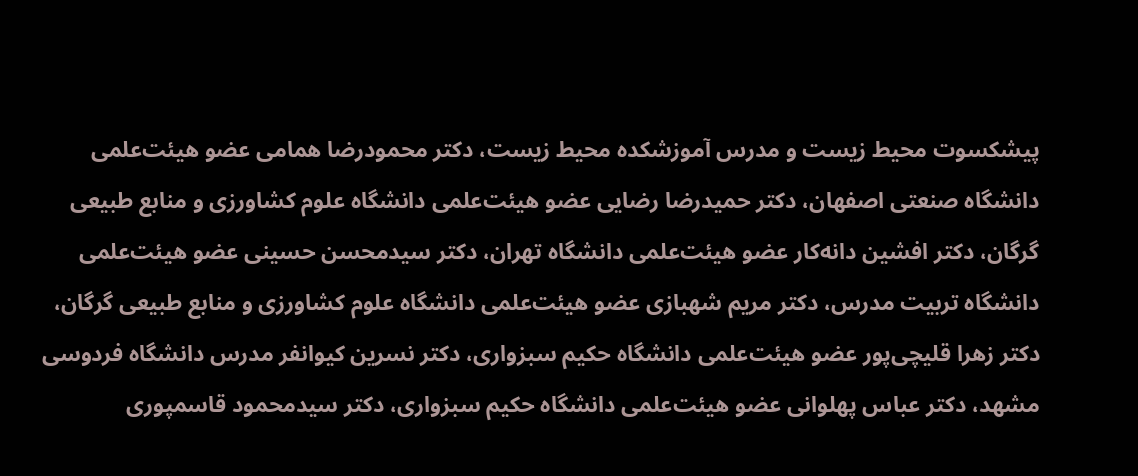پیشکسوت محیط زیست و مدرس آموزشکده محیط زیست، دکتر محمودرضا همامی عضو هیئت‌علمی دانشگاه صنعتی اصفهان، دکتر حمیدرضا رضایی عضو هیئت‌علمی دانشگاه علوم کشاورزی و منابع طبیعی گرگان،‌ دکتر افشین دانه‌کار عضو هیئت‌علمی دانشگاه تهران، دکتر سیدمحسن حسینی عضو هیئت‌علمی دانشگاه تربیت مدرس، دکتر مریم شهبازی عضو هیئت‌علمی دانشگاه علوم کشاورزی و منابع طبیعی گرگان، دکتر زهرا قلیچی‌پور عضو هیئت‌علمی دانشگاه حکیم سبزواری،‌ دکتر نسرین کیوانفر مدرس دانشگاه فردوسی مشهد، دکتر عباس پهلوانی عضو هیئت‌علمی دانشگاه حکیم سبزواری،‌ دکتر سیدمحمود قاسمپوری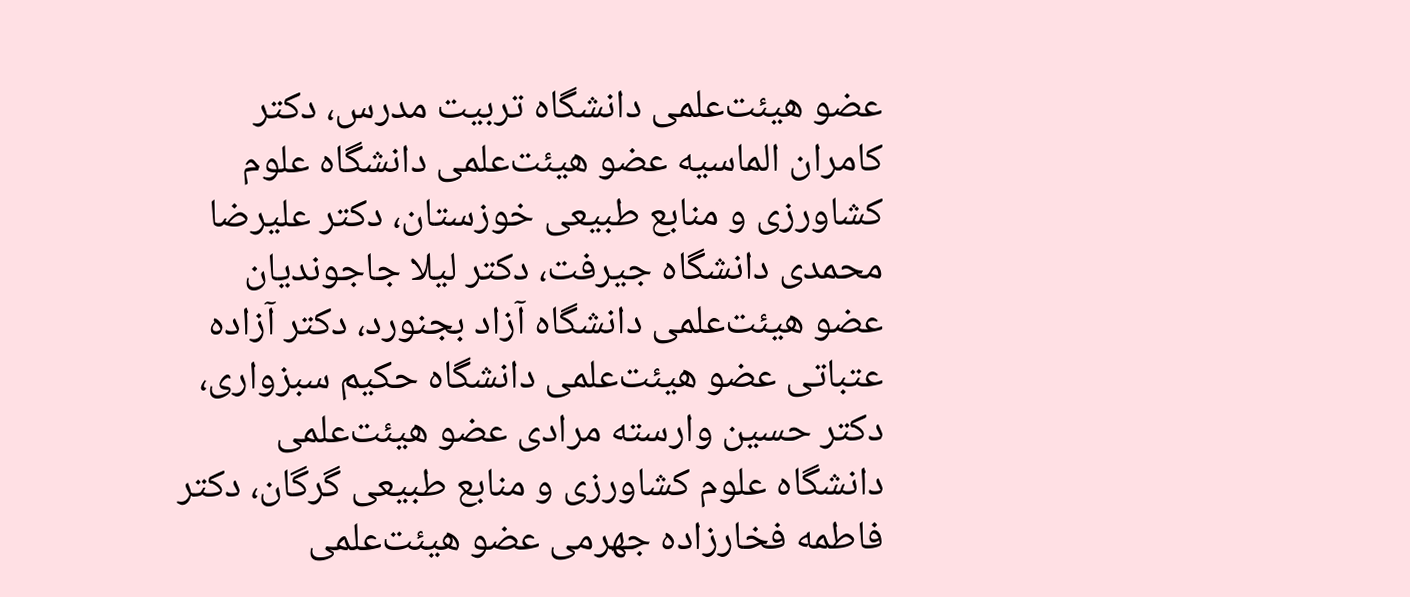عضو هیئت‌علمی دانشگاه تربیت مدرس،‌ دکتر کامران الماسیه عضو هیئت‌علمی دانشگاه علوم کشاورزی و منابع طبیعی خوزستان،‌ دکتر علیرضا محمدی دانشگاه جیرفت،‌ دکتر لیلا جاجوندیان عضو هیئت‌علمی دانشگاه آزاد بجنورد، دکتر آزاده عتباتی عضو هیئت‌علمی دانشگاه حکیم سبزواری،‌ دکتر حسین وارسته مرادی عضو هیئت‌علمی دانشگاه علوم کشاورزی و منابع طبیعی گرگان،‌ دکتر فاطمه فخارزاده جهرمی عضو هیئت‌علمی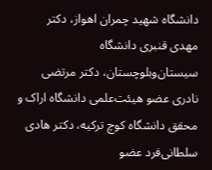دانشگاه شهید چمران اهواز، دکتر مهدی قنبری دانشگاه سیستان‌وبلوچستان، دکتر مرتضی نادری عضو هیئت‌علمی دانشگاه اراک و محقق دانشگاه کوچ ترکیه،‌ دکتر هادی سلطانی‌فرد عضو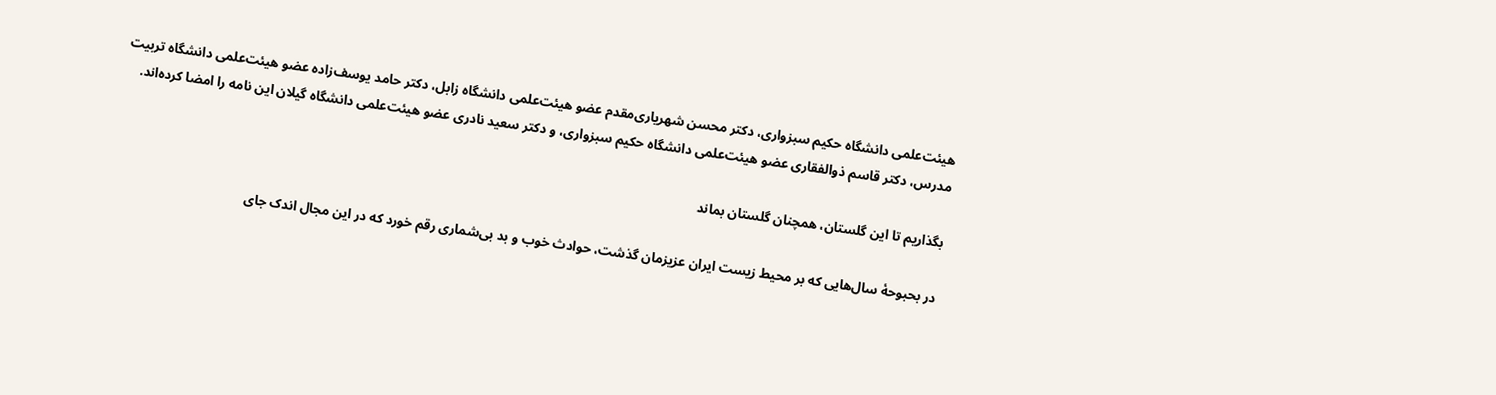هیئت‌علمی دانشگاه حکیم سبزواری،‌ دکتر محسن شهریاری‌مقدم عضو هیئت‌علمی دانشگاه زابل،‌ دکتر حامد یوسف‌زاده عضو هیئت‌علمی دانشگاه تربیت مدرس،‌ دکتر قاسم ذوالفقاری عضو هیئت‌علمی دانشگاه حکیم سبزواری، و دکتر سعید نادری عضو هیئت‌علمی دانشگاه گیلان این نامه را امضا کرده‌اند.

بگذاریم تا این گلستان، همچنان گلستان بماند

در بحبوحهٔ سال‌هایی که بر محیط زیست ایران عزیزمان گذشت، حوادث خوب و بد بی‌شماری رقم خورد که در این مجال اندک جای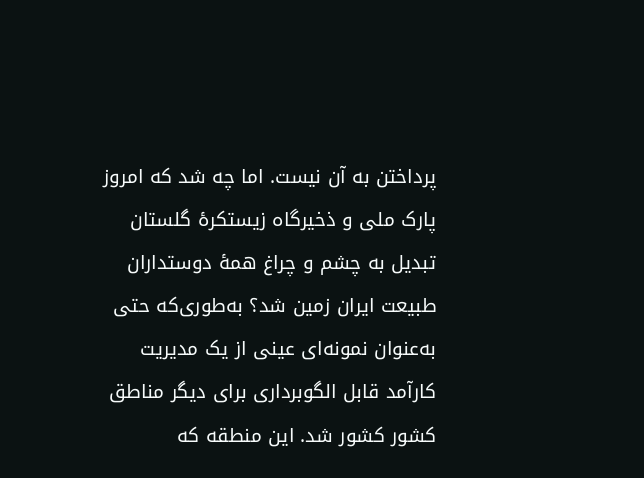پرداختن به آن نیست. اما چه شد که امروز پارک ملی و ذخیرگاه زیستکرهٔ گلستان تبدیل به چشم و چراغ همهٔ دوستداران طبیعت ایران زمین شد؟ به‌طوری‌که حتی به‌عنوان نمونه‌ای عینی از یک مدیریت کارآمد قابل الگوبرداری برای دیگر مناطق کشور کشور شد. این منطقه که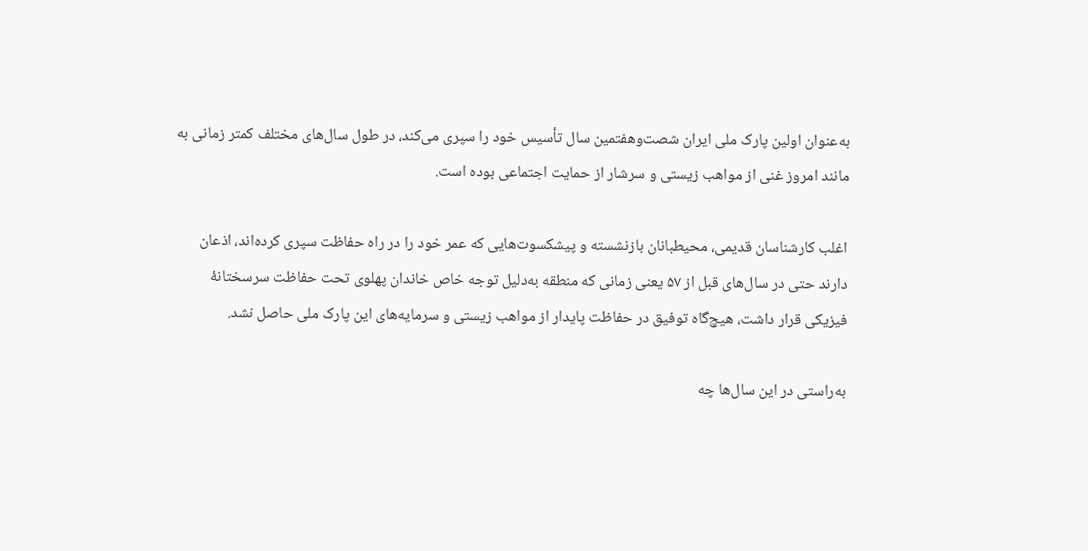به‌عنوان اولین پارک ملی ایران شصت‌وهفتمین سال تأسیس خود را سپری می‌کند، در طول سال‌های مختلف کمتر زمانی به مانند امروز غنی از مواهب زیستی و سرشار از حمایت اجتماعی بوده است.

اغلب کارشناسان قدیمی، محیطبانان بازنشسته و پیشکسوت‌هایی که عمر خود را در راه حفاظت سپری کرده‌اند، اذعان دارند حتی در سال‌های قبل از ۵۷ یعنی زمانی که منطقه به‌دلیل توجه خاص خاندان پهلوی تحت حفاظت سرسختانهٔ فیزیکی قرار داشت، هیچ‌گاه توفیق در حفاظت پایدار از مواهب زیستی و سرمایه‌های این پارک ملی حاصل نشد.

به‌راستی در این سال‌ها چه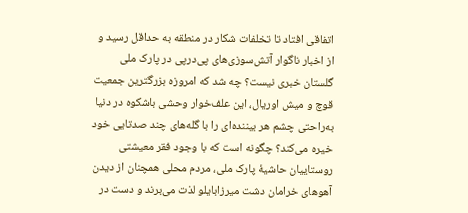اتفاقی افتاد تا تخلفات شکار در منطقه به حداقل رسید و از اخبار ناگوار آتش‌سوزی‌های پی‌درپی در پارک ملی گلستان خبری نیست؟ چه شد که امروزه بزرگترین جمعیت قوچ و میش اوریال، این علف‌خوار وحشی باشکوه در دنیا به‌راحتی چشم هر بیننده‌ای را با گله‌های چند صدتایی خود خیره می‌کند؟ چگونه است که با وجود فقر معیشتی روستاییان حاشیهٔ پارک ملی، مردم محلی همچنان از دیدن آهوهای خرامان دشت میرزابایلو لذت می‌برند و دست در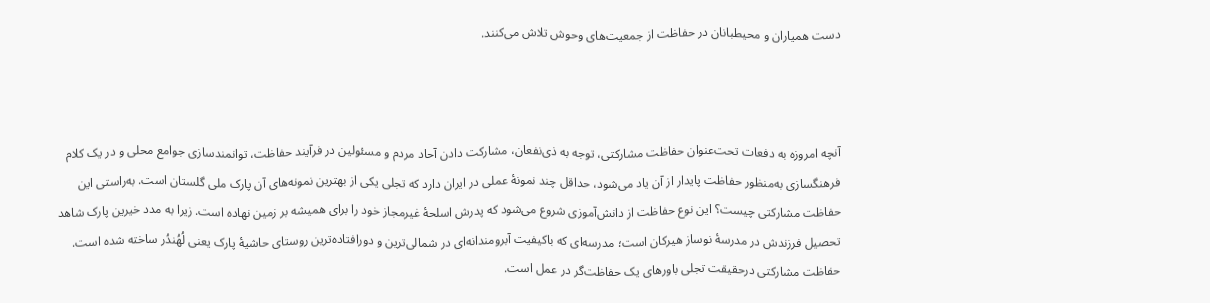دست همیاران و محیطبانان در حفاظت از جمعیت‌های وحوش تلاش می‌کنند.



آنچه امروزه به دفعات تحت‌عنوان حفاظت مشارکتی، توجه به ذی‌نفعان، مشارکت دادن آحاد مردم و مسئولین در فرآیند حفاظت، توانمندسازی جوامع محلی و در یک کلام فرهنگسازی به‌منظور حفاظت پایدار از آن یاد می‌شود، حداقل چند نمونهٔ عملی در ایران دارد که تجلی یکی از بهترین نمونه‌های آن پارک ملی گلستان است. به‌راستی این حفاظت مشارکتی چیست؟ این نوع حفاظت از دانش‌آموزی شروع می‌شود که پدرش اسلحهٔ غیرمجاز خود را برای همیشه بر زمین نهاده است. زیرا به مدد خیرین پارک شاهد تحصیل فرزندش در مدرسهٔ نوساز هیرکان است؛ مدرسه‌ای که باکیفیت آبرومندانه‌ای در شمالی‌ترین و دورافتاده‌ترین روستای حاشیهٔ پارک یعنی لُهُندُر ساخته شده است. حفاظت مشارکتی درحقیقت تجلی باورهای یک حفاظت‌گر در عمل است.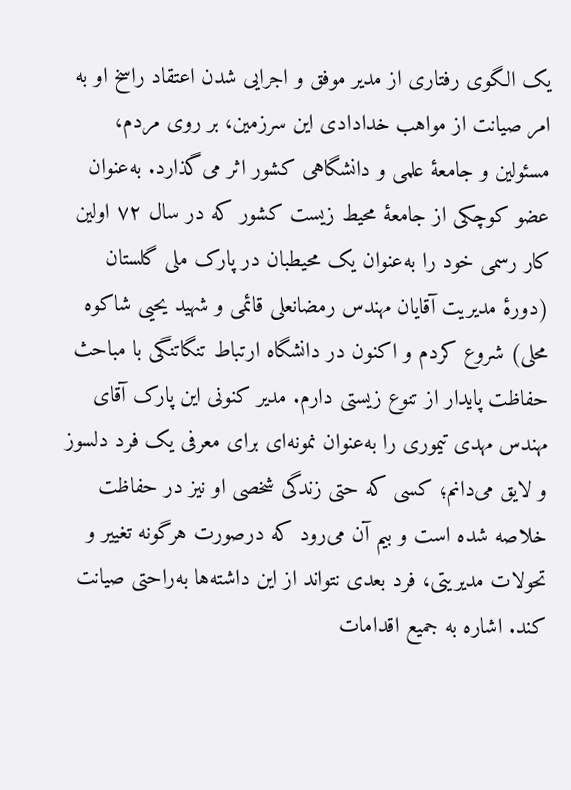یک الگوی رفتاری از مدیر موفق و اجرایی شدن اعتقاد راسخ او به امر صیانت از مواهب خدادادی این سرزمین، بر روی مردم، مسئولین و جامعهٔ علمی و دانشگاهی کشور اثر می‌گذارد. به‌عنوان عضو کوچکی از جامعهٔ محیط زیست کشور که در سال ۷۲ اولین کار رسمی خود را به‌عنوان یک محیطبان در پارک ملی گلستان (دورهٔ مدیریت آقایان مهندس رمضانعلی قائمی و شهید یحیی شاکوه محلی) شروع کردم و اکنون در دانشگاه ارتباط تنگاتنگی با مباحث حفاظت پایدار از تنوع زیستی دارم. مدیر کنونی این پارک آقای مهندس مهدی تیموری را به‌عنوان نمونه‌ای برای معرفی یک فرد دلسوز و لایق می‌دانم؛ کسی که حتی زندگی شخصی او نیز در حفاظت خلاصه شده است و بیم آن می‌رود که درصورت هرگونه تغییر و تحولات مدیریتی، فرد بعدی نتواند از این داشته‌ها به‌راحتی صیانت کند. اشاره به جمیع اقدامات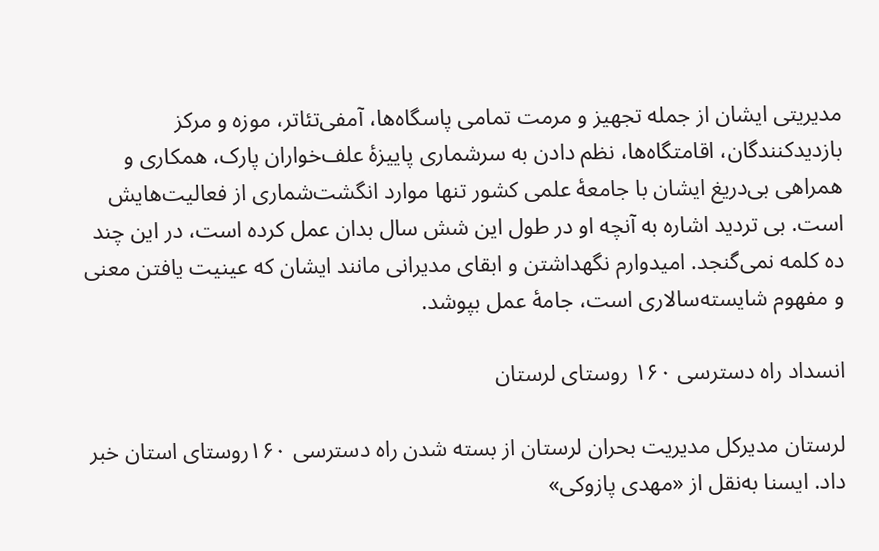مدیریتی ایشان از جمله تجهیز و مرمت تمامی پاسگاه‌ها، آمفی‌تئاتر، موزه و مرکز بازدیدکنندگان، اقامتگاه‌ها، نظم دادن به سرشماری پاییزهٔ علف‌خواران پارک، همکاری و همراهی بی‌دریغ ایشان با جامعهٔ علمی کشور تنها موارد انگشت‌شماری از فعالیت‌هایش است. بی تردید اشاره به آنچه او در طول این شش سال بدان عمل کرده است، در این چند ده کلمه نمی‌گنجد. امیدوارم نگهداشتن و ابقای مدیرانی مانند ایشان که عینیت یافتن معنی و مفهوم شایسته‌سالاری است، جامهٔ عمل بپوشد.

انسداد راه دسترسی ۱۶۰ روستای لرستان

لرستان مدیرکل مدیریت بحران لرستان از بسته شدن راه دسترسی ۱۶۰روستای استان خبر داد. ایسنا به‌نقل از «مهدی پازوکی»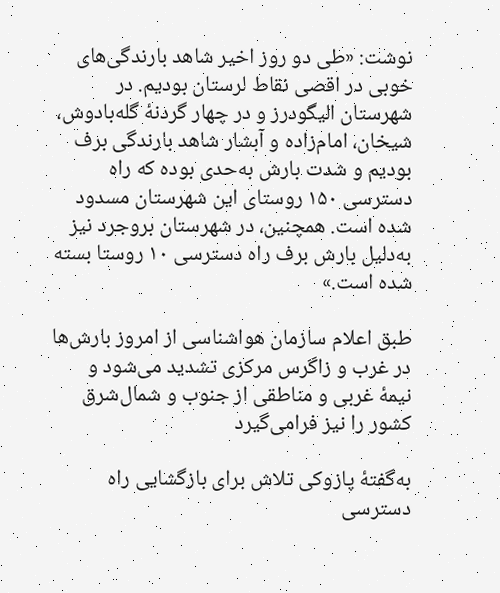نوشت: «طی دو روز اخیر شاهد بارندگی‌های خوبی در اقصی نقاط لرستان بودیم. در شهرستان الیگودرز و در چهار گردنهٔ گله‌بادوش، شیخان، امام‌زاده و آبشار شاهد بارندگی برف بودیم و شدت بارش به‌حدی بوده که راه دسترسی ۱۵۰ روستای این شهرستان مسدود شده است. همچنین، در شهرستان بروجرد نیز به‌دلیل بارش برف راه دسترسی ۱۰ روستا بسته شده است.»

طبق اعلام سازمان هواشناسی از امروز بارش‌ها در غرب و زاگرس مرکزی تشدید می‌شود و نیمهٔ غربی و مناطقی از جنوب و شمال‌شرق کشور را نیز فرامی‌گیرد

به‌گفتهٔ پازوکی تلاش برای بازگشایی راه دسترسی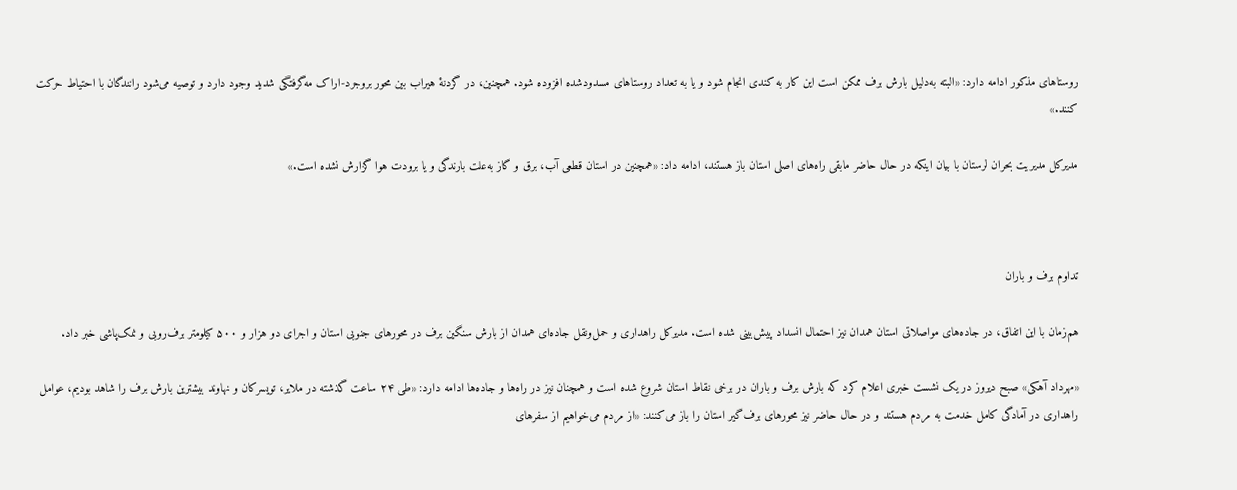روستاهای مذکور ادامه دارد: «البته به‌دلیل بارش برف ممکن است این کار به کندی انجام شود و یا به تعداد روستاهای مسدودشده افزوده شود. همچنین، در گردنهٔ هیراب بین محور بروجرد-اراک مه‌گرفتگی شدید وجود دارد و توصیه می‌شود رانندگان با احتیاط حرکت کنند.»

مدیرکل مدیریت بحران لرستان با بیان اینکه در حال حاضر مابقی راه‌های اصلی استان باز هستند، ادامه داد: «همچنین در استان قطعی آب، برق و گاز به‌علت بارندگی و یا برودت هوا گزارش نشده است.»



تداوم برف و باران

هم‌زمان با این اتفاق، در جاده‌های مواصلاتی استان همدان نیز احتمال انسداد پیش‌بینی شده است. مدیرکل راهداری و حمل‌ونقل جاده‌ای همدان از بارش سنگین برف در محورهای جنوبی استان و اجرای دو هزار و ۵۰۰ کیلومتر برف‌روبی و نمک‌پاشی خبر داد.

«مهرداد آهکی» صبح دیروز در یک نشست خبری اعلام کرد که بارش برف و باران در برخی نقاط استان شروع شده است و همچنان نیز در راه‌ها و جاده‌ها ادامه دارد: «طی ۲۴ ساعت گذشته در ملایر، تویسرکان و نهاوند بیشترین بارش برف را شاهد بودیم، عوامل راهداری در آمادگی کامل خدمت به مردم هستند و در حال حاضر نیز محورهای برف‌گیر استان را باز می‌کنند: «از مردم می‌خواهیم از سفرهای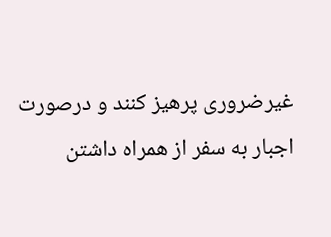غیرضروری پرهیز کنند و درصورت اجبار به سفر از همراه داشتن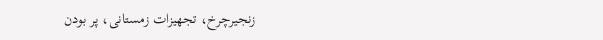زنجیرچرخ، تجهیزات زمستانی، پر بودن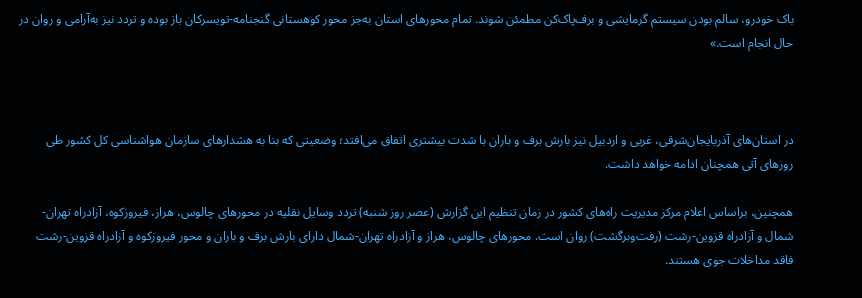باک خودرو، سالم بودن سیستم گرمایشی و برف‌پاک‌کن مطمئن شوند. تمام محورهای استان به‌جز محور کوهستانی گنجنامه-تویسرکان باز بوده و تردد نیز به‌آرامی و روان در حال انجام است.»



در استان‌های آذربایجان‌شرقی، غربی و اردبیل نیز بارش برف و باران با شدت بیشتری اتفاق می‌افتد؛ وضعیتی که بنا به هشدارهای سازمان هواشناسی کل کشور طی روزهای آتی همچنان ادامه خواهد داشت.

همچنین، براساس اعلام مرکز مدیریت راه‌های کشور در زمان تنظیم این گزارش (عصر روز شنبه) تردد وسایل نقلیه در محورهای چالوس، هراز، فیروزکوه، آزادراه تهران-شمال و آزادراه قزوین-رشت (رفت‌وبرگشت) روان است. محورهای چالوس، هراز و آزادراه تهران-شمال دارای بارش برف و باران و محور فیروزکوه و آزادراه قزوین-رشت فاقد مداخلات جوی هستند.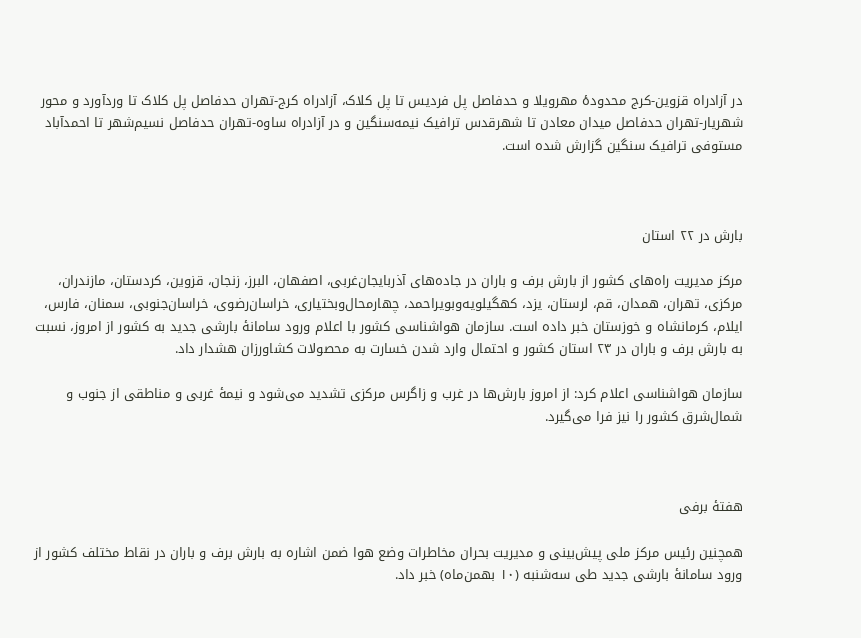در آزادراه قزوین-کرج محدودهٔ مهرویلا و حدفاصل پل فردیس تا پل کلاک، آزادراه کرج-تهران حدفاصل پل کلاک تا وردآورد و محور شهریار-تهران حدفاصل میدان معادن تا شهرقدس ترافیک نیمه‌سنگین و در آزادراه ساوه-تهران حدفاصل نسیم‌شهر تا احمدآباد مستوفی ترافیک سنگین گزارش شده است.



بارش در ۲۲ استان

مرکز مدیریت راه‌های کشور از بارش برف و باران در جاده‌های آذربایجان‌غربی، اصفهان، البرز، زنجان، قزوین، کردستان، مازندران، مرکزی، تهران، همدان، قم، لرستان، یزد، کهگیلویه‌وبویراحمد، چهارمحال‌وبختیاری، خراسان‌رضوی، خراسان‌جنوبی، سمنان، فارس، ایلام، کرمانشاه و خوزستان خبر داده است. سازمان هواشناسی کشور با اعلام ورود سامانهٔ بارشی جدید به کشور از امروز، نسبت به بارش برف و باران در ۲۳ استان کشور و احتمال وارد شدن خسارت به محصولات کشاورزان هشدار داد.

سازمان هواشناسی اعلام کرد: از امروز بارش‌ها در غرب و زاگرس مرکزی تشدید می‌شود و نیمهٔ غربی و مناطقی از جنوب و شمال‌شرق کشور را نیز فرا می‌گیرد.



هفتهٔ برفی

همچنین رئیس مرکز ملی پیش‌بینی و مدیریت بحران مخاطرات وضع هوا ضمن اشاره به بارش برف و باران در نقاط مختلف کشور از ورود سامانهٔ بارشی جدید طی سه‌شنبه (۱۰ بهمن‌ماه) خبر داد.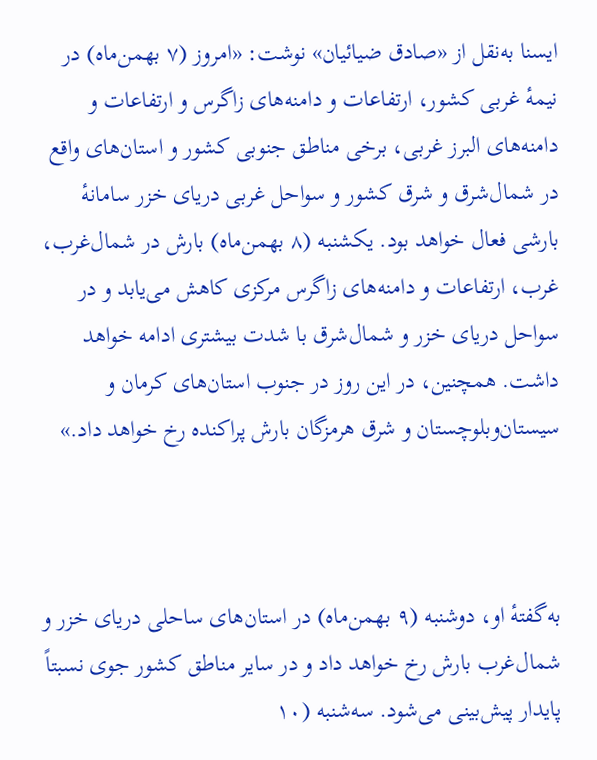ایسنا به‌نقل از «صادق ضیائیان» نوشت: «امروز (۷ بهمن‌ماه) در نیمهٔ غربی کشور، ارتفاعات و دامنه‌های زاگرس و ارتفاعات و دامنه‌های البرز غربی، برخی مناطق جنوبی کشور و استان‌های واقع در شمال‌شرق و شرق کشور و سواحل غربی دریای خزر سامانهٔ بارشی فعال خواهد بود. یکشنبه (۸ بهمن‌ماه) بارش در شمال‌غرب، غرب، ارتفاعات و دامنه‌های زاگرس مرکزی کاهش می‌یابد و در سواحل دریای خزر و شمال‌شرق با شدت بیشتری ادامه خواهد داشت. همچنین، در این روز در جنوب استان‌های کرمان و سیستان‌وبلوچستان و شرق هرمزگان بارش پراکنده رخ خواهد داد.»



به‌گفتهٔ او، دوشنبه (۹ بهمن‌ماه) در استان‌های ساحلی دریای خزر و شمال‌غرب بارش رخ خواهد داد و در سایر مناطق کشور جوی نسبتاً پایدار پیش‌بینی می‌شود. سه‌شنبه (۱۰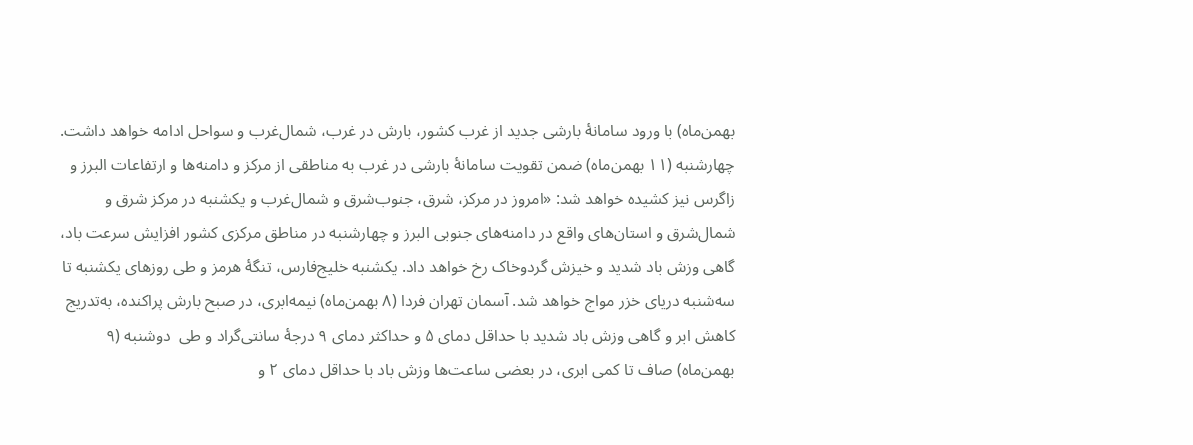بهمن‌ماه) با ورود سامانهٔ بارشی جدید از غرب کشور، بارش در غرب، شمال‌غرب و سواحل ادامه خواهد داشت. چهارشنبه (۱۱ بهمن‌ماه) ضمن تقویت سامانهٔ بارشی در غرب به مناطقی از مرکز و دامنه‌ها و ارتفاعات البرز و زاگرس نیز کشیده خواهد شد: «امروز در مرکز، شرق، جنوب‌شرق و شمال‌غرب و یکشنبه در مرکز شرق و شمال‌شرق و استان‌های واقع در دامنه‌های جنوبی البرز و چهارشنبه در مناطق مرکزی کشور افزایش سرعت باد، گاهی وزش باد شدید و خیزش گردوخاک رخ خواهد داد. یکشنبه خلیج‌فارس، تنگهٔ هرمز و طی روزهای یکشنبه تا سه‌شنبه دریای خزر مواج خواهد شد. آسمان تهران فردا (۸ بهمن‌‌ماه) نیمه‌ابری، در صبح بارش پراکنده، به‌تدریج کاهش ابر و گاهی وزش باد شدید با حداقل دمای ۵ و حداکثر دمای ۹ درجهٔ سانتی‌گراد و طی ‌ دوشنبه (۹ بهمن‌ماه) صاف تا کمی ابری، در بعضی ساعت‌ها وزش باد با حداقل دمای ۲ و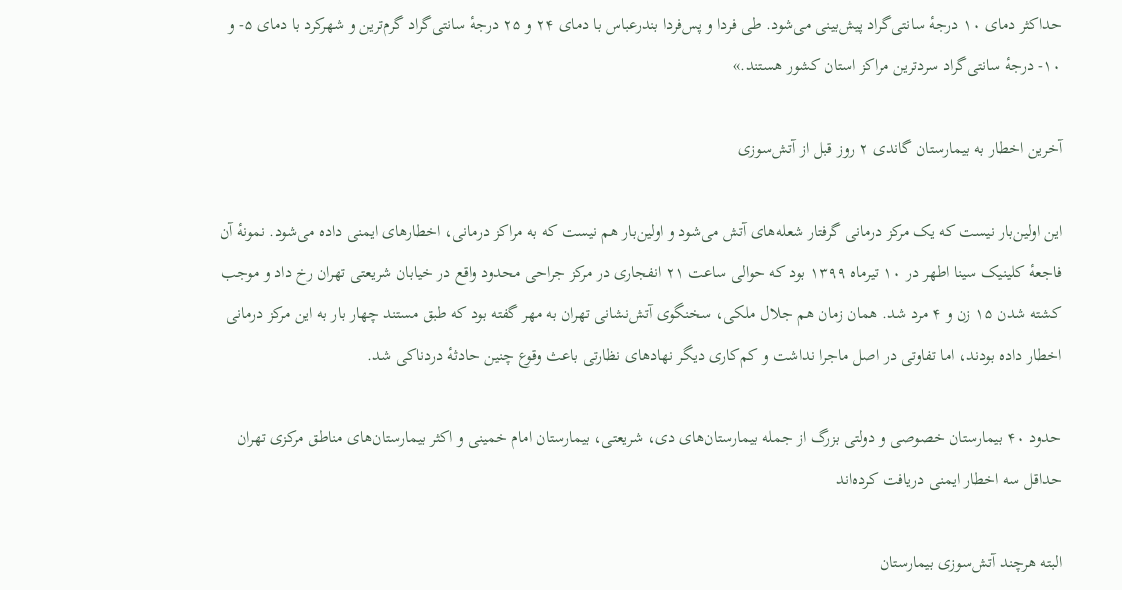حداکثر دمای ۱۰ درجهٔ سانتی‌گراد پیش‌بینی می‌شود. طی فردا و پس‌فردا بندرعباس با دمای ۲۴ و ۲۵ درجهٔ سانتی‌گراد گرم‌ترین و شهرکرد با دمای ۵- و ۱۰- درجهٔ سانتی‌گراد سردترین مراکز استان‌ کشور هستند.»

آخرین اخطار به بیمارستان گاندی ۲ روز قبل از آتش‌سوزی

این اولین‌بار نیست که یک مرکز درمانی گرفتار شعله‌های آتش می‌شود و اولین‌بار هم نیست که به مراکز درمانی، اخطارهای ایمنی داده می‌شود. نمونهٔ آن فاجعهٔ کلینیک سینا اطهر در ۱۰ تیرماه ۱۳۹۹ بود که حوالی ساعت ۲۱ انفجاری در مرکز جراحی محدود واقع در خیابان شریعتی تهران رخ داد و موجب کشته شدن ۱۵ زن و ۴ مرد شد. همان زمان هم جلال ملکی، سخنگوی آتش‌نشانی تهران به مهر گفته بود که طبق مستند چهار بار به این مرکز درمانی اخطار داده‌ بودند، اما تفاوتی در اصل ماجرا نداشت و کم‌کاری دیگر نهادهای نظارتی باعث وقوع چنین حادثهٔ دردناکی شد.

حدود ۴۰ بیمارستان خصوصی و دولتی بزرگ از جمله بیمارستان‌های دی، شریعتی، بیمارستان امام خمینی و اکثر بیمارستان‌های مناطق مرکزی تهران حداقل سه اخطار ایمنی دریافت کرده‌اند

البته هرچند آتش‌سوزی بیمارستان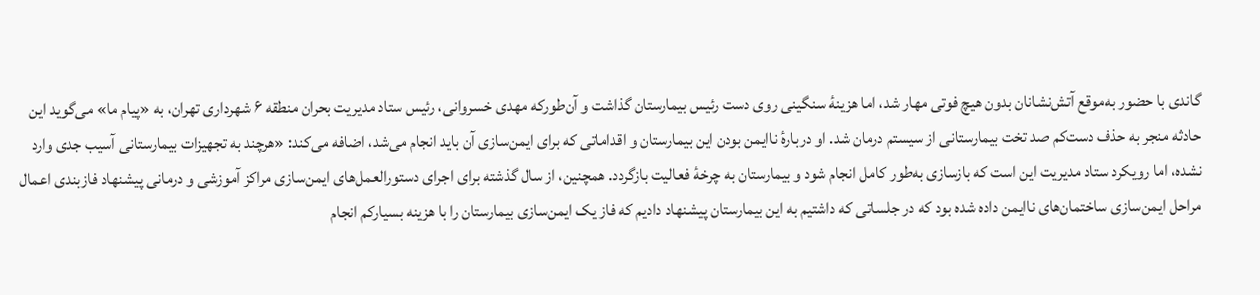گاندی با حضور به‌موقع آتش‌نشانان بدون هیچ فوتی‌ مهار شد، اما هزینهٔ سنگینی روی دست رئیس بیمارستان گذاشت و آن‌طورکه مهدی خسروانی، رئیس ستاد مدیریت بحران منطقه ۶ شهرداری تهران، به «پیام‌ ما» می‌گوید این حادثه منجر به حذف دست‌کم صد تخت بیمارستانی از سیستم درمان شد. او دربارهٔ ناایمن بودن این بیمارستان و اقداماتی که برای ایمن‌سازی آن باید انجام می‌شد، اضافه می‌کند: «هرچند به تجهیزات بیمارستانی آسیب جدی وارد نشده، اما رویکرد ستاد مدیریت این است که بازسازی به‌طور کامل انجام شود و بیمارستان به چرخهٔ فعالیت بازگردد. همچنین، از سال گذشته برای اجرای دستور‌العمل‌های ایمن‌سازی مراکز آموزشی و درمانی پیشنهاد فازبندی اعمال مراحل ایمن‌سازی ساختمان‌های ناایمن داده شده بود که در جلساتی که داشتیم به این بیمارستان پیشنهاد دادیم که فاز یک ایمن‌سازی بیمارستان را با هزینه بسیارکم انجام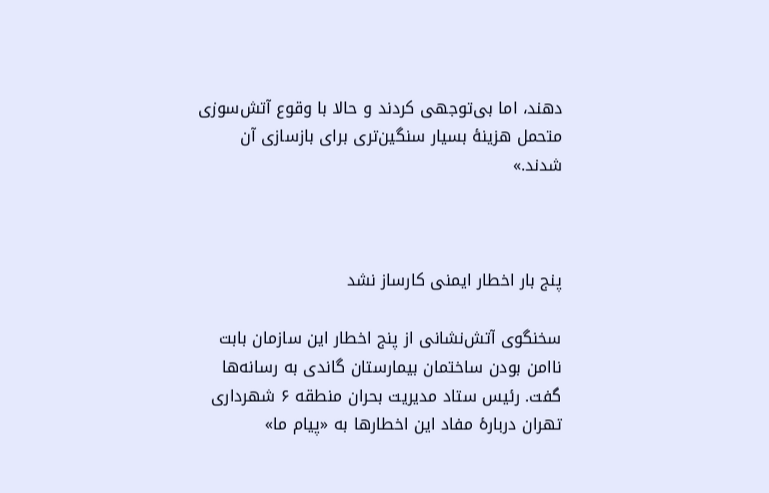دهند، اما بی‌توجهی کردند و حالا با وقوع آتش‌سوزی متحمل هزینهٔ بسیار سنگین‌تری برای بازسازی آن شدند.»



پنج بار اخطار ایمنی کارساز نشد

سخنگوی آتش‌نشانی از پنج اخطار این سازمان بابت ناامن بودن ساختمان بیمارستان گاندی به رسانه‌ها گفت. رئیس ستاد مدیریت بحران منطقه ۶ شهرداری تهران دربارهٔ مفاد این اخطارها به «پیام‌ ما»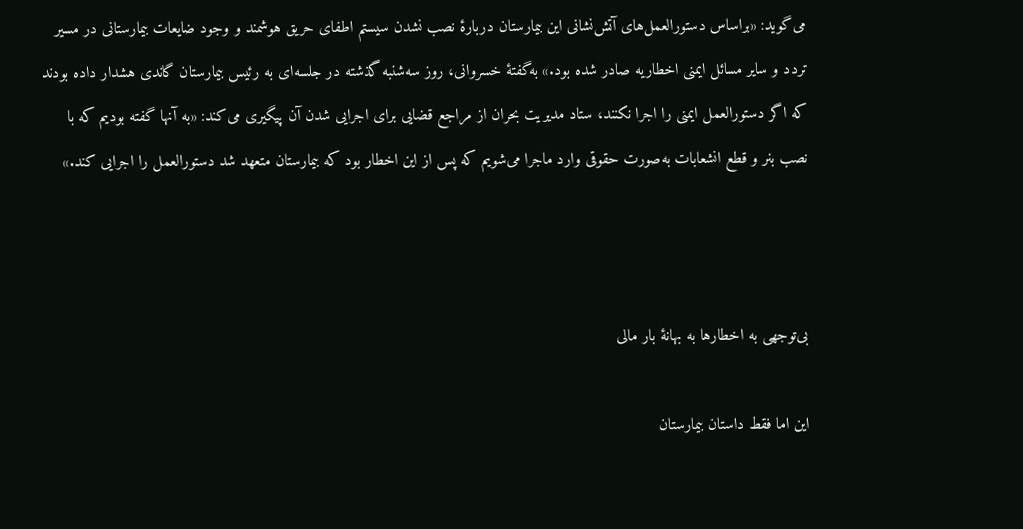می‌گوید: «براساس دستورالعمل‌های آتش‌نشانی این بیمارستان دربارهٔ نصب نشدن سیستم اطفای حریق هوشمند و وجود ضایعات بیمارستانی در مسیر تردد و سایر مسائل ایمنی اخطاریه صادر شده بود.» به‌گفتهٔ خسروانی، روز سه‌شنبه گذشته در جلسه‌ای به رئیس بیمارستان گاندی هشدار داده بودند که اگر دستور‌العمل ایمنی را اجرا نکنند، ستاد مدیریت بحران از مراجع قضایی برای اجرایی شدن آن پیگیری می‌کند: «به آنها گفته بودیم که با نصب بنر و قطع انشعابات به‌صورت حقوقی وارد ماجرا می‌شویم که پس از این اخطار بود که بیمارستان متعهد شد دستور‌العمل را اجرایی کند.»



بی‌توجهی به اخطارها به بهانهٔ بار مالی

این اما فقط داستان بیمارستان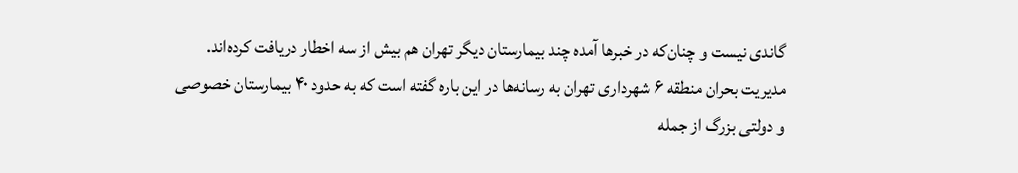گاندی نیست و چنان‌که در خبرها آمده چند بیمارستان دیگر تهران هم بیش از سه اخطار دریافت کرده‌اند. مدیریت بحران منطقه ۶ شهرداری تهران به رسانه‌ها در این باره گفته است که به حدود ۴۰ بیمارستان خصوصی و دولتی بزرگ از جمله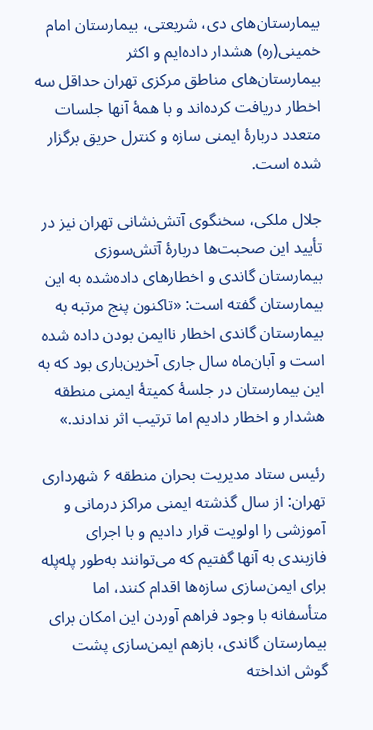بیمارستان‌های دی، شریعتی، بیمارستان امام خمینی(ره) هشدار داده‌ایم و اکثر بیمارستان‌های مناطق مرکزی تهران حداقل سه اخطار دریافت کرده‌اند و با همهٔ آنها جلسات متعدد دربارهٔ ایمنی سازه و کنترل حریق برگزار شده است.

جلال ملکی، سخنگوی آتش‌نشانی تهران نیز در تأیید این صحبت‌ها دربارهٔ آتش‌سوزی بیمارستان گاندی و اخطارهای داده‌شده به این بیمارستان گفته است: «تاکنون پنج مرتبه به بیمارستان گاندی اخطار ناایمن بودن داده شده‌ است و آبان‌ماه سال جاری آخرین‌باری بود که به این بیمارستان در جلسهٔ کمیتهٔ ایمنی منطقه هشدار و اخطار دادیم اما ترتیب اثر ندادند.»

رئیس ستاد مدیریت بحران منطقه ۶ شهرداری تهران: از سال گذشته ایمنی مراکز درمانی و آموزشی را اولویت قرار دادیم و با اجرای فازبندی به آنها گفتیم که می‌توانند به‌طور پله‌پله برای ایمن‌سازی سازه‌ها اقدام کنند، اما متأسفانه با وجود فراهم آوردن این امکان برای بیمارستان گاندی، بازهم ایمن‌سازی پشت گوش انداخته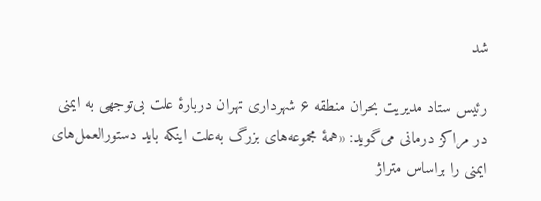شد

رئیس ستاد مدیریت بحران منطقه ۶ شهرداری تهران دربارهٔ علت بی‌توجهی به ایمنی در مراکز درمانی می‌گوید: «همهٔ مجموعه‌های بزرگ به‌علت اینکه باید دستورالعمل‌های ایمنی را براساس متراژ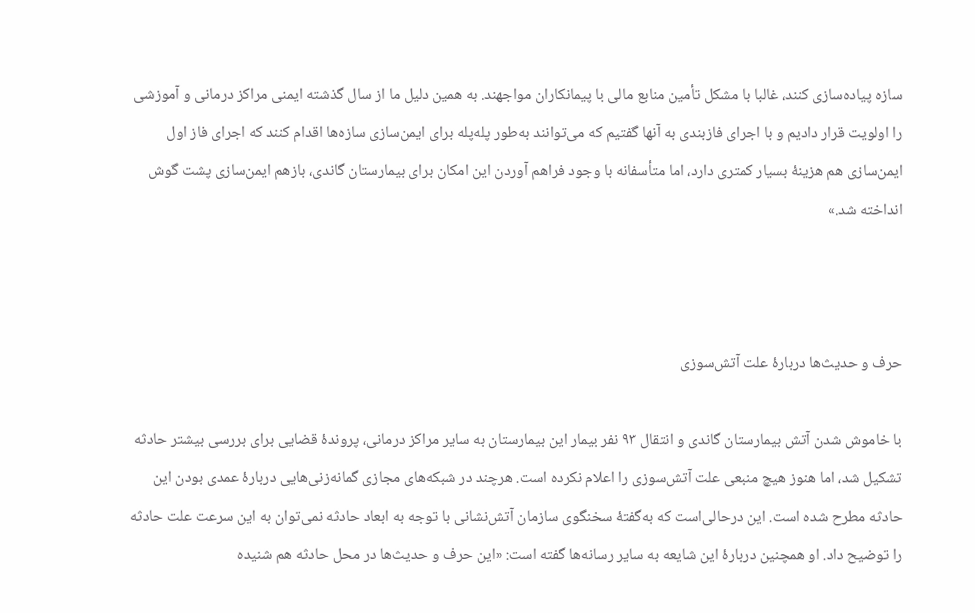سازه پیاده‌سازی کنند، غالبا با مشکل تأمین منابع مالی با پیمانکاران مواجهند. به همین دلیل ما از سال گذشته ایمنی مراکز درمانی و آموزشی را اولویت قرار دادیم و با اجرای فازبندی به آنها گفتیم که می‌توانند به‌طور پله‌پله برای ایمن‌سازی سازه‌ها اقدام کنند که اجرای فاز اول ایمن‌سازی هم هزینهٔ بسیار کمتری دارد، اما متأسفانه با وجود فراهم آوردن این امکان برای بیمارستان گاندی، بازهم ایمن‌سازی پشت گوش انداخته شد.»



حرف و حدیث‌ها دربارهٔ علت آتش‌سوزی

با خاموش شدن آتش بیمارستان گاندی و انتقال ۹۳ نفر بیمار این بیمارستان به سایر مراکز درمانی، پروندهٔ قضایی برای بررسی بیشتر حادثه تشکیل شد، اما هنوز هیچ منبعی علت آتش‌سوزی را اعلام نکرده است. هرچند در شبکه‌های مجازی گمانه‌زنی‌هایی دربارهٔ عمدی بودن این حادثه مطرح شده است. این درحالی‌است که به‌گفتهٔ سخنگوی سازمان آتش‌نشانی با توجه به ابعاد حادثه نمی‌توان به این سرعت علت حادثه را توضیح داد. او همچنین دربارهٔ این شایعه به سایر رسانه‌ها گفته است: «این حرف و حدیث‌ها در محل حادثه هم شنیده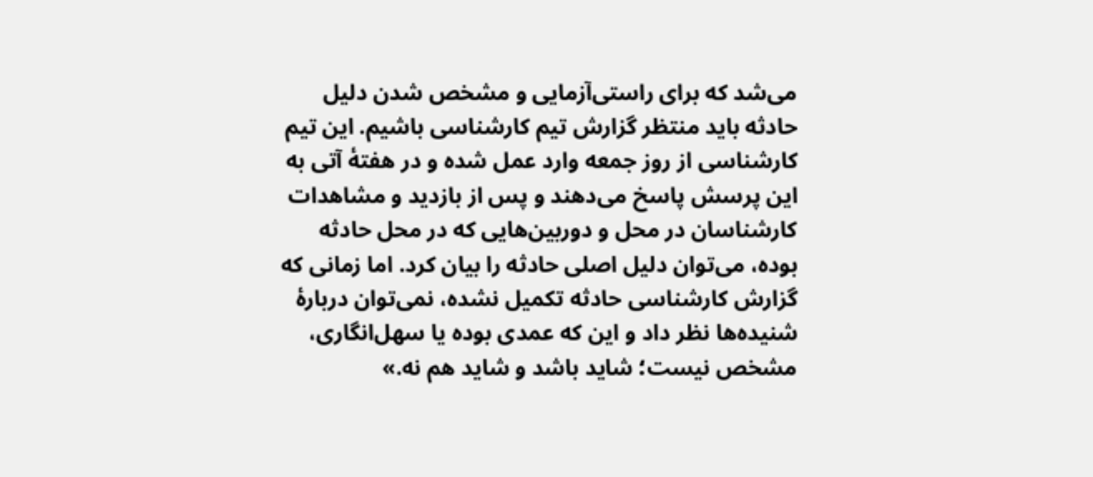می‌شد که برای راستی‌آزمایی و مشخص شدن دلیل حادثه باید منتظر گزارش تیم کارشناسی باشیم. این تیم کارشناسی از روز جمعه وارد عمل شده و در هفتهٔ آتی به این پرسش پاسخ می‌دهند و پس از بازدید و مشاهدات کارشناسان در محل و دوربین‌هایی که در محل حادثه بوده، می‌توان دلیل اصلی حادثه را بیان کرد‌. اما زمانی که گزارش کارشناسی حادثه تکمیل نشده، نمی‌توان دربارهٔ شنیده‌ها نظر داد و این که عمدی بوده یا سهل‌انگاری، مشخص نیست؛ شاید باشد و شاید هم نه.»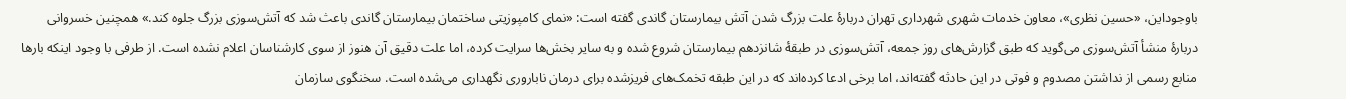باوجوداین، «حسین نظری»، معاون خدمات شهری شهرداری تهران دربارهٔ علت بزرگ شدن آتش بیمارستان گاندی گفته است: «نمای کامپوزیتی ساختمان بیمارستان گاندی باعث شد که آتش‌سوزی بزرگ جلوه کند.» همچنین خسروانی دربارهٔ منشأ آتش‌سوزی می‌گوید که طبق گزارش‌های روز جمعه، آتش‌سوزی در طبقهٔ شانزدهم بیمارستان شروع شده و به سایر بخش‌ها سرایت کرده، اما علت دقیق آن هنوز از سوی کارشناسان اعلام نشده است. از طرفی با وجود اینکه بارها منابع رسمی از نداشتن مصدوم و فوتی در این حادثه گفته‌اند، اما برخی ادعا کرده‌اند که در این طبقه تخمک‌های فریزشده برای درمان ناباروری نگهداری می‌شده است. سخنگوی سازمان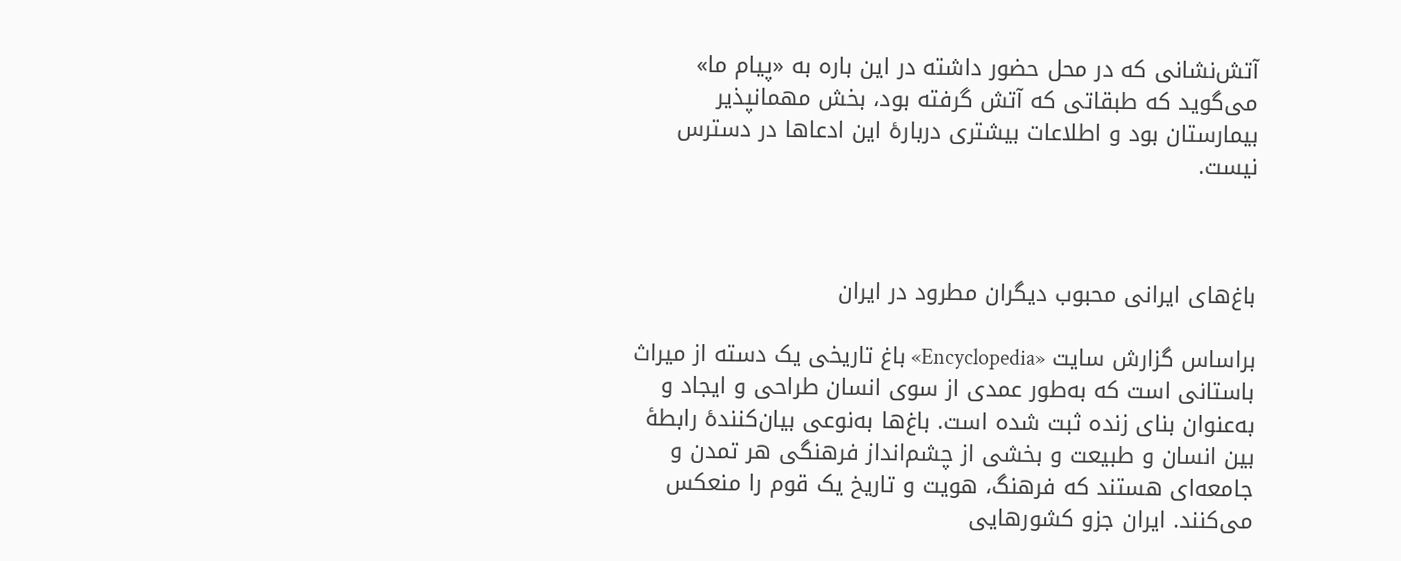آتش‌نشانی که در محل حضور داشته در این باره به «پیام ما» می‌گوید که طبقاتی که آتش گرفته بود، بخش مهمانپذیر بیمارستان بود و اطلاعات بیشتری دربارهٔ این ادعاها در دسترس نیست.



باغ‌های ایرانی محبوب دیگران مطرود در ایران

براساس گزارش سایت «Encyclopedia» باغ تاریخی یک دسته از میراث باستانی است که به‌طور عمدی از سوی انسان طراحی و ایجاد و به‌عنوان بنای زنده ثبت شده است. باغ‌ها به‌نوعی بیان‌کنندهٔ رابطهٔ بین انسان و طبیعت و بخشی از چشم‌انداز فرهنگی هر تمدن و جامعه‌ای هستند که فرهنگ، هویت و تاریخ یک قوم را منعکس می‌کنند. ایران جزو کشورهایی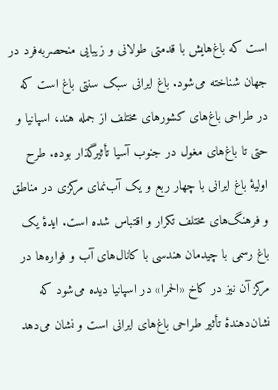است که باغ‌هایش با قدمتی طولانی و زیبایی منحصربه‌فرد در جهان شناخته می‌شود. باغ ایرانی سبک سنتی باغ است که در طراحی باغ‌های کشورهای مختلف از جمله هند، اسپانیا و حتی تا باغ‌های مغول در جنوب آسیا تأثیرگذار بوده. طرح اولیهٔ باغ ایرانی با چهار ربع و یک آب‌نمای مرکزی در مناطق و فرهنگ‌های مختلف تکرار و اقتباس شده است. ایدهٔ یک باغ رسمی با چیدمان هندسی با کانال‌های آب و فواره‌ها در مرکز آن نیز در کاخ «الحمرا» در اسپانیا دیده می‌شود که نشان‌دهندهٔ تأثیر طراحی باغ‌های ایرانی است و نشان می‌دهد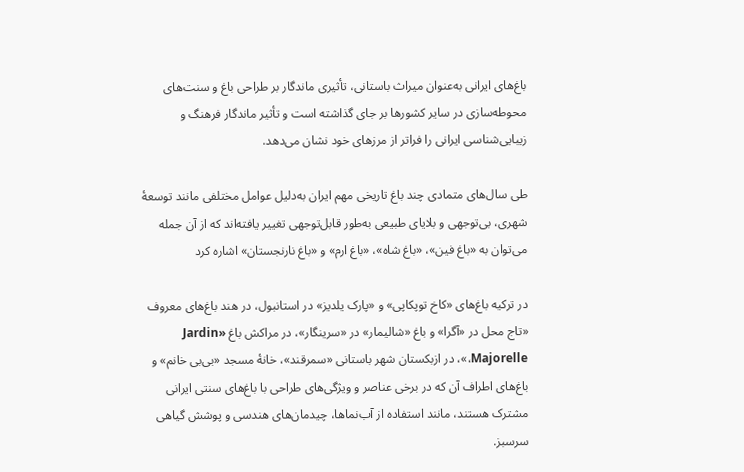باغ‌های ایرانی به‌عنوان میراث باستانی، تأثیری ماندگار بر طراحی باغ و سنت‌های محوطه‌سازی در سایر کشورها بر جای گذاشته است و تأثیر ماندگار فرهنگ و زیبایی‌شناسی ایرانی را فراتر از مرزهای خود نشان می‌دهد.

طی سال‌های متمادی چند باغ تاریخی مهم ایران به‌دلیل عوامل مختلفی مانند توسعهٔ شهری، بی‌توجهی و بلایای طبیعی به‌طور قابل‌توجهی تغییر یافته‌اند که از آن جمله می‌توان به «باغ فین»، «باغ شاه»، «باغ ارم» و «باغ نارنجستان» اشاره کرد

در ترکیه باغ‌های «کاخ توپکاپی» و «پارک یلدیز» در استانبول، در هند باغ‌های معروف «تاج محل در «آگرا» و باغ «شالیمار» در «سرینگار»، در مراکش باغ «Jardin Majorelle،»، در ازبکستان شهر باستانی «سمرقند»، خانهٔ مسجد «بی‌بی خانم» و باغ‌های اطراف آن که در برخی عناصر و ویژگی‌های طراحی با باغ‌های سنتی ایرانی مشترک هستند، مانند استفاده از آب‌نماها، چیدمان‌های هندسی و پوشش گیاهی سرسبز.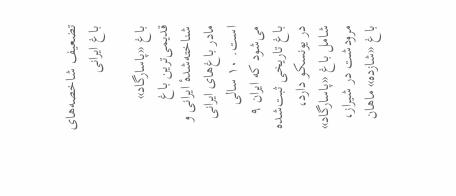تضعیف شاخصه‌های باغ ایرانی

باغ «پاسارگاد» قدیمی‌ترین باغ شناخته‌شدهٔ ایرانی و مادر باغ‌های ایرانی است. ۱۰ سالی می‌شود که ایران ۹ باغ تاریخی ثبت‌شده در یونسکو دارد، شامل باغ «پاسارگاد» مرودشت در شیراز، باغ «شازده» ماهان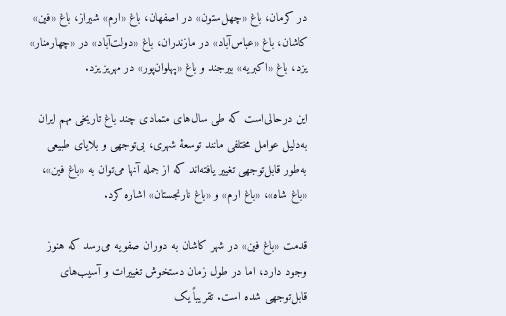در کرمان، باغ «چهل‌ستون» در اصفهان، باغ «ارم» شیراز، باغ «فین» کاشان، باغ «عباس‌آباد» در مازندران، باغ «دولت‌آباد» در «چهارمنار» یزد، باغ «اکبریه» بیرجند و باغ «پهلوان‌پور» در مهریز یزد.

این در‌حالی‌است که طی سال‌های متمادی چند باغ تاریخی مهم ایران به‌دلیل عوامل مختلفی مانند توسعهٔ شهری، بی‌توجهی و بلایای طبیعی به‌طور قابل‌توجهی تغییر یافته‌اند که از جمله آنها می‌توان به «باغ فین»، «باغ شاه»، «باغ ارم» و «باغ نارنجستان» اشاره کرد.

قدمت «باغ فین» در شهر کاشان به دوران صفویه می‌رسد که هنوز وجود دارد، اما در طول زمان دستخوش تغییرات و آسیب‌های قابل‌توجهی شده است. تقریباً یک‌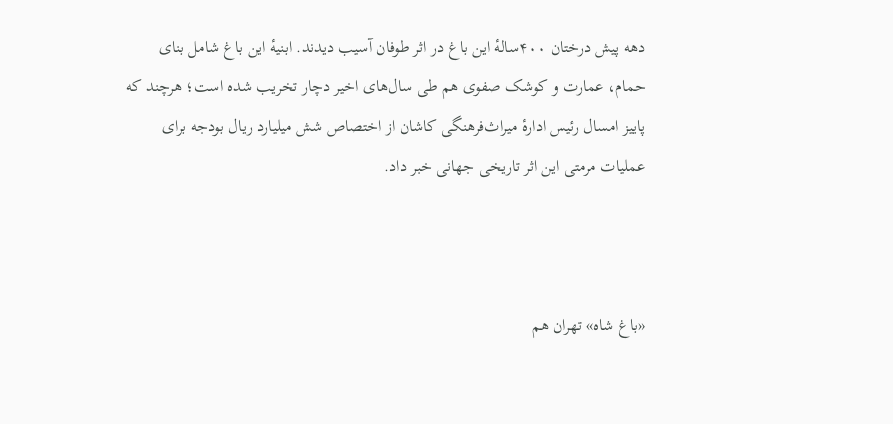دهه پیش درختان ۴۰۰سالهٔ این باغ در اثر طوفان آسیب دیدند. ابنیهٔ این باغ شامل بنای حمام، عمارت و کوشک صفوی هم طی سال‌های اخیر دچار تخریب شده است؛ هرچند که پاییز امسال رئیس ادارهٔ میراث‌فرهنگی کاشان از اختصاص شش میلیارد ریال بودجه برای عملیات مرمتی این اثر تاریخی جهانی خبر داد.



«باغ شاه» تهران هم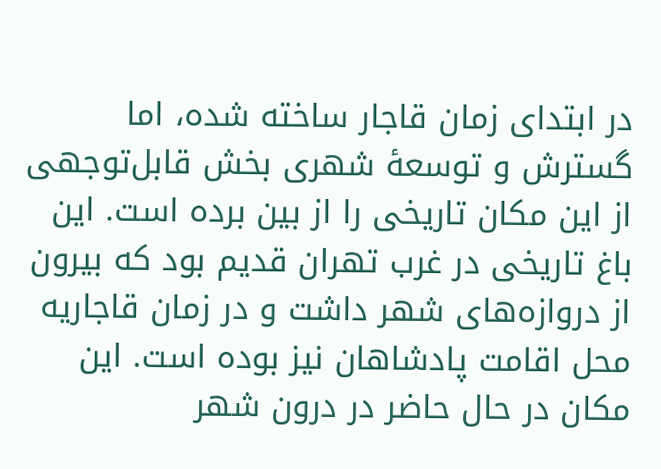در ابتدای زمان قاجار ساخته شده، اما گسترش و توسعهٔ شهری بخش قابل‌توجهی از این مکان تاریخی را از بین برده است. این باغ تاریخی در غرب تهران قدیم بود که بیرون از دروازه‌‌های شهر داشت و در زمان قاجاریه محل اقامت پادشاهان نیز بوده ‌است. این مکان در حال حاضر در درون شهر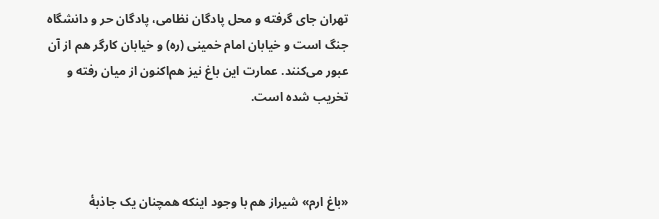تهران جای گرفته و محل پادگان نظامی، پادگان حر و دانشگاه جنگ است و خیابان امام خمینی (ره) و خیابان کارگر هم از آن عبور می‌کنند. عمارت این باغ نیز هم‌اکنون از میان رفته و تخریب شده ‌است.



«باغ ارم» شیراز هم با وجود اینکه همچنان یک جاذبهٔ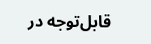قابل‌توجه در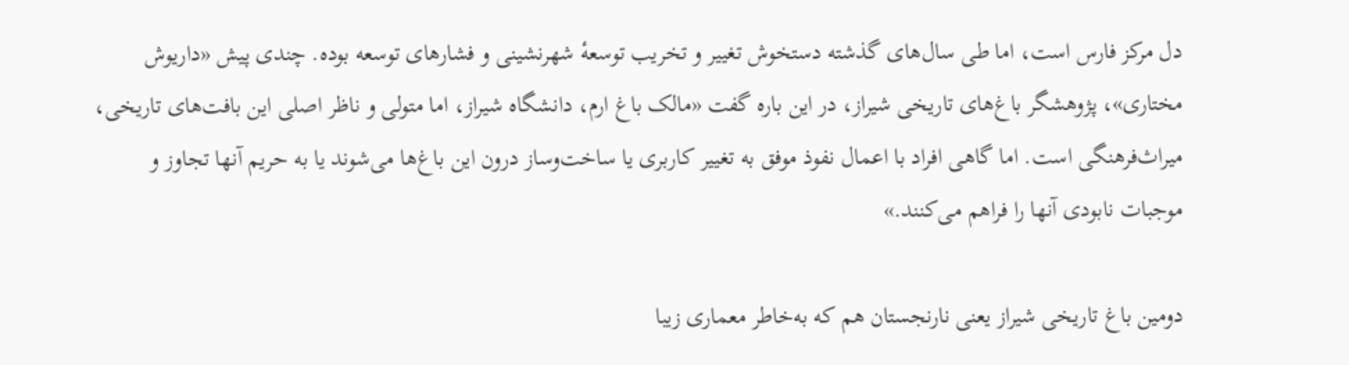دل مرکز فارس است، اما طی سال‌های گذشته دستخوش تغییر و تخریب توسعهٔ شهرنشینی و فشارهای توسعه بوده. چندی پیش «داریوش مختاری»، پژوهشگر باغ‌های تاریخی شیراز، در این باره گفت «مالک باغ ارم، دانشگاه شیراز، اما متولی و ناظر اصلی این بافت‌های تاریخی، میراث‌فرهنگی است. اما گاهی افراد با اعمال نفوذ موفق به تغییر کاربری یا ساخت‌وساز درون این باغ‌ها می‌شوند یا به حریم آنها تجاوز و موجبات نابودی آنها را فراهم می‌کنند.»

دومین باغ تاریخی شیراز یعنی نارنجستان هم که به‌خاطر معماری زیبا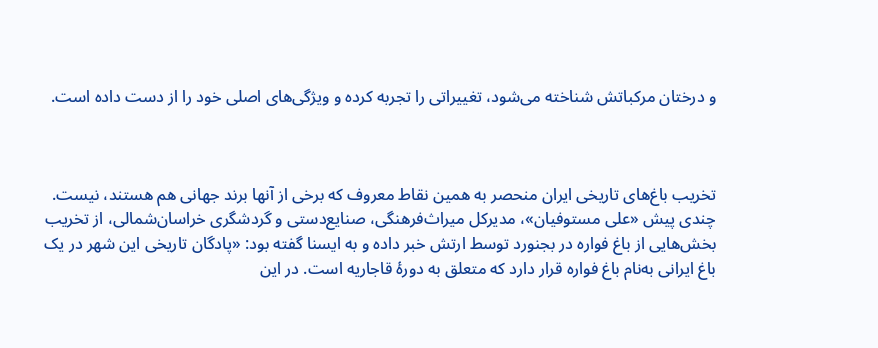و درختان مرکباتش شناخته می‌شود، تغییراتی را تجربه کرده و ویژگی‌های اصلی خود را از دست داده است.



تخریب باغ‌های تاریخی ایران منحصر به همین نقاط معروف که برخی از آنها برند جهانی هم هستند، نیست. چندی پیش «علی مستوفیان»، مدیرکل میراث‌فرهنگی، صنایع‌دستی و گردشگری خراسان‌شمالی، از تخریب بخش‌هایی از باغ فواره در بجنورد توسط ارتش خبر داده و به ایسنا گفته بود: «پادگان تاریخی این شهر در یک باغ ایرانی به‌نام باغ فواره قرار دارد که متعلق به دورهٔ قاجاریه است. در این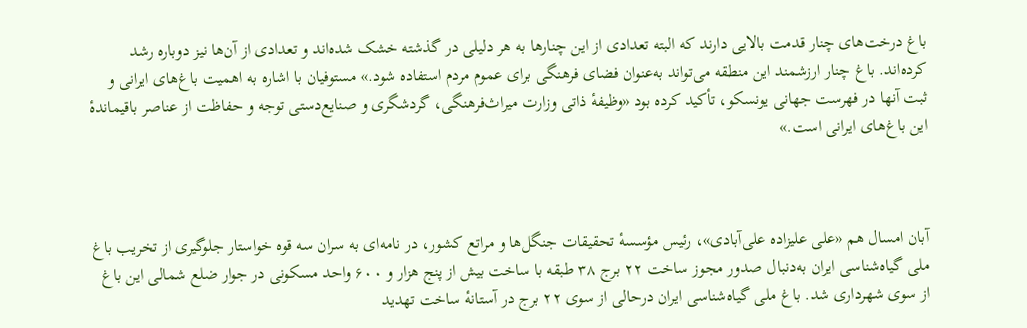باغ درخت‌های چنار قدمت بالایی دارند که البته تعدادی از این چنارها به هر دلیلی در گذشته خشک شده‌اند و تعدادی از آن‌ها نیز دوباره رشد کرده‌اند. باغ چنار ارزشمند این منطقه می‌تواند به‌عنوان فضای فرهنگی برای عموم مردم استفاده شود.» مستوفیان با اشاره به اهمیت باغ‌های ایرانی و ثبت آنها در فهرست جهانی یونسکو، تأکید کرده بود «وظیفهٔ ذاتی وزارت میراث‌فرهنگی، گردشگری و صنایع‌دستی توجه و حفاظت از عناصر باقیماندهٔ این باغ‌های ایرانی است.»



آبان امسال هم «علی علیزاده علی‌آبادی»، رئیس مؤسسهٔ تحقیقات جنگل‌ها و مراتع کشور، در نامه‌ای به سران سه قوه خواستار جلوگیری از تخریب باغ ملی گیاه‌شناسی ایران به‌دنبال صدور مجوز ساخت ۲۲ برج ۳۸ طبقه با ساخت بیش از پنج هزار و ۶۰۰ واحد مسکونی در جوار ضلع شمالی این باغ از سوی شهرداری شد. باغ ملی گیاه‌شناسی ایران درحالی از سوی ۲۲ برج در آستانهٔ ساخت تهدید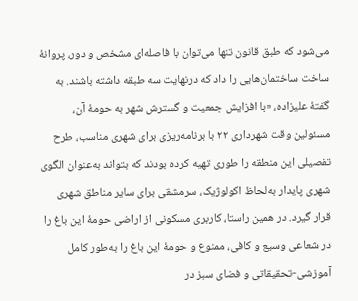می‌شود که طبق قانون تنها می‌توان با فاصله‌ای مشخص و دور، پروانهٔ ساخت ساختمان‌هایی را داد که درنهایت سه طبقه داشته باشند. به گفتهٔ علیزاده، «با افزایش جمعیت و گسترش شهر به حومهٔ آن، مسئولین وقت شهرداری ۲۲ با برنامه‌ریزی‌ برای شهری مناسب، طرح تفصیلی این منطقه را طوری تهیه کرده بودند که بتواند به‌عنوان الگوی شهری پایدار به‌لحاظ اکولوژیک، سرمشقی برای سایر مناطق شهری قرار گیرد. در همین راستا، کاربری مسکونی از اراضی حومهٔ این باغ را در شعاعی وسیع و کافی، ممنوع و حومهٔ این باغ را به‌طور کامل آموزشی-تحقیقاتی و فضای سبز در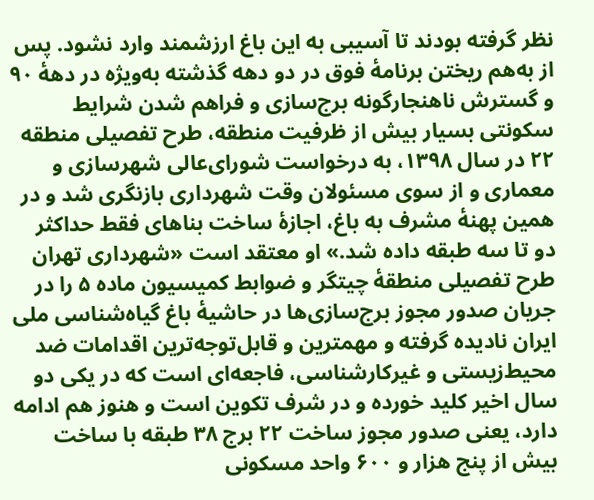نظر گرفته بودند تا آسیبی به این باغ ارزشمند وارد نشود. پس از به‌هم ریختن برنامهٔ فوق در دو دهه گذشته به‌ویژه در دههٔ ۹۰ و گسترش ناهنجارگونه برج‌سازی و فراهم شدن شرایط سکونتی بسیار بیش از ظرفیت منطقه، طرح تفصیلی منطقه ۲۲ در سال ۱۳۹۸، به درخواست شورای‌عالی شهرسازی و معماری و از سوی مسئولان وقت شهرداری بازنگری شد و در همین پهنهٔ مشرف به باغ، اجازهٔ ساخت بناهای فقط حداکثر دو تا سه طبقه داده شد.» او معتقد است «شهرداری تهران طرح تفصیلی منطقهٔ چیتگر و ضوابط کمیسیون ماده ۵ را در جریان صدور مجوز برج‌سازی‌ها در حاشیهٔ باغ گیاه‌شناسی ملی ایران نادیده گرفته و مهمترین و قابل‌توجه‌ترین اقدامات ضد محیط‌زیستی و غیرکارشناسی، فاجعه‌ای است که در یکی دو سال اخیر کلید خورده و در شرف تکوین است و هنوز هم ادامه دارد، یعنی صدور مجوز ساخت ۲۲ برج ۳۸ طبقه با ساخت بیش از پنج هزار و ۶۰۰ واحد مسکونی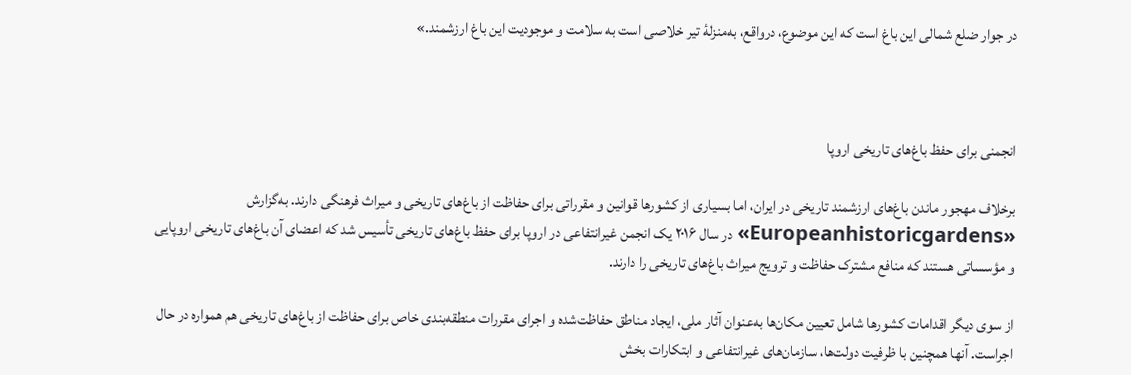در جوار ضلع شمالی این باغ است که این موضوع، درواقع، به‌منزلهٔ تیر خلاصی است به سلامت و موجودیت این باغ ارزشمند.»



انجمنی برای حفظ باغ‌های تاریخی اروپا

برخلاف مهجور ماندن باغ‌های ارزشمند تاریخی در ایران، اما بسیاری از کشورها قوانین و مقرراتی برای حفاظت از باغ‌های تاریخی و میراث فرهنگی دارند. به‌گزارش «Europeanhistoricgardens» در سال ۲۰۱۶ یک انجمن غیرانتفاعی در اروپا برای حفظ باغ‌های تاریخی تأسیس شد که اعضای آن باغ‌های تاریخی اروپایی و مؤسساتی هستند که منافع مشترک حفاظت و ترویج میراث باغ‌های تاریخی را دارند.

از سوی دیگر اقدامات کشورها شامل تعیین مکان‌ها به‌عنوان آثار ملی، ایجاد مناطق حفاظت‌شده و اجرای مقررات منطقه‌بندی خاص برای حفاظت از باغ‌های تاریخی هم همواره در حال اجراست. آنها همچنین با ظرفیت دولت‌ها، سازمان‌های غیرانتفاعی و ابتکارات بخش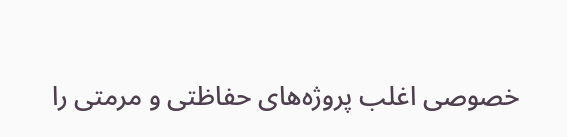خصوصی اغلب پروژه‌های حفاظتی و مرمتی را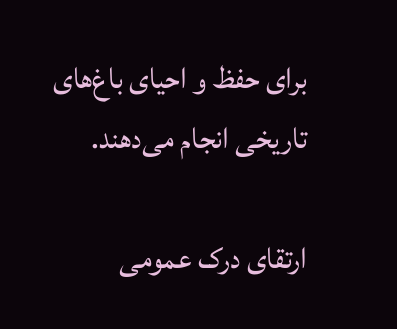برای حفظ و احیای باغ‌های تاریخی انجام می‌دهند.

ارتقای درک عمومی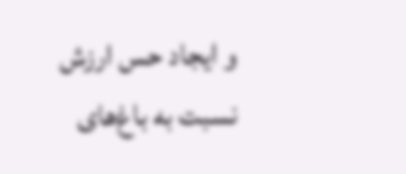و ایجاد حس ارزش نسبت به باغ‌های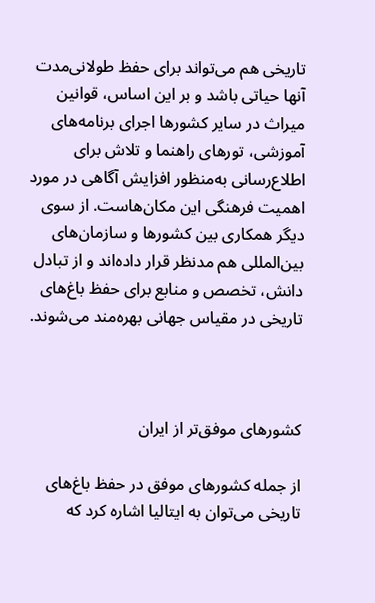تاریخی هم می‌تواند برای حفظ طولانی‌مدت آنها حیاتی باشد و بر این اساس، قوانین میراث در سایر کشورها اجرای برنامه‌های آموزشی، تورهای راهنما و تلاش‌ برای اطلاع‌رسانی به‌منظور افزایش آگاهی در مورد اهمیت فرهنگی این مکان‌هاست. از سوی دیگر همکاری بین کشورها و سازمان‌های بین‌المللی هم مدنظر قرار داده‌اند و از تبادل دانش، تخصص و منابع برای حفظ باغ‌های تاریخی در مقیاس جهانی بهره‌مند می‌شوند.



کشورهای موفق‌تر از ایران

از جمله کشورهای موفق در حفظ باغ‌های تاریخی می‌توان به ایتالیا اشاره کرد که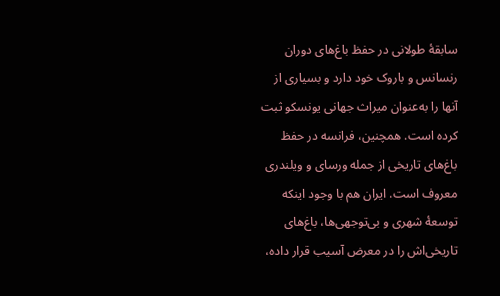سابقهٔ طولانی در حفظ باغ‌های دوران رنسانس و باروک خود دارد و بسیاری از آنها را به‌عنوان میراث جهانی یونسکو ثبت کرده است. همچنین، فرانسه در حفظ باغ‌های تاریخی از جمله ورسای و ویلندری معروف است. ایران هم با وجود اینکه توسعهٔ شهری و بی‌توجهی‌ها، باغ‌های تاریخی‌اش را در معرض آسیب قرار داده،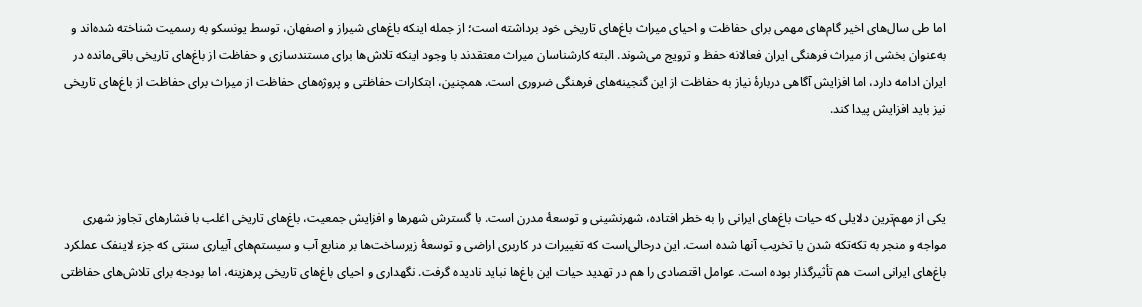اما طی سال‌های اخیر گام‌های مهمی برای حفاظت و احیای میراث باغ‌های تاریخی خود برداشته است؛ از جمله اینکه باغ‌های شیراز و اصفهان، توسط یونسکو به رسمیت شناخته شده‌‌اند و به‌عنوان بخشی از میراث فرهنگی ایران فعالانه حفظ و ترویج می‌شوند. البته کارشناسان میراث معتقدند با وجود اینکه تلاش‌ها برای مستندسازی و حفاظت از باغ‌های تاریخی باقی‌مانده در ایران ادامه دارد، اما افزایش آگاهی دربارهٔ نیاز به حفاظت از این گنجینه‌های فرهنگی ضروری است. همچنین، ابتکارات حفاظتی و پروژه‌های حفاظت از میراث برای حفاظت از باغ‌های تاریخی نیز باید افزایش پیدا کند.



یکی از مهم‌ترین دلایلی که حیات باغ‌های ایرانی را به خطر افتاده، شهرنشینی و توسعهٔ مدرن است. با گسترش شهرها و افزایش جمعیت، باغ‌های تاریخی اغلب با فشارهای تجاوز شهری مواجه و منجر به تکه‌تکه شدن یا تخریب آنها شده است. این درحالی‌است که تغییرات در کاربری اراضی و توسعهٔ زیرساخت‌ها بر منابع آب و سیستم‌های آبیاری سنتی که جزء لاینفک عملکرد باغ‌های ایرانی‌ است هم تأثیرگذار بوده است. عوامل اقتصادی را هم در تهدید حیات این باغ‌ها نباید نادیده گرفت. نگهداری و احیای باغ‌های تاریخی پرهزینه، اما بودجه برای تلاش‌های حفاظتی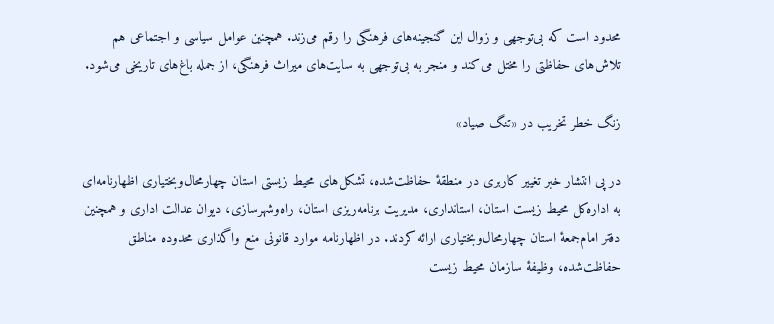محدود است که بی‌توجهی و زوال این گنجینه‌های فرهنگی را رقم می‌زند. همچنین عوامل سیاسی و اجتماعی هم تلاش‌های حفاظتی را مختل می‌کند و منجر به بی‌توجهی به سایت‌های میراث فرهنگی، از جمله باغ‌های تاریخی می‌شود.

زنگ خطر تخریب در «تنگ‌ صیاد»

در پی انتشار خبر تغییر کاربری در منطقهٔ حفاظت‌شده، تشکل‌های محیط زیستی استان چهارمحال‌وبختیاری اظهارنامه‌ای به اداره‌کل محیط زیست استان، استانداری، مدیریت برنامه‌ریزی استان، راه‌وشهرسازی، دیوان عدالت اداری و همچنین دفتر امام‌جمعهٔ استان چهارمحال‌وبختیاری ارائه کردند. در اظهارنامه موارد قانونی منع واگذاری محدوده مناطق حفاظت‌شده، وظیفهٔ سازمان محیط زیست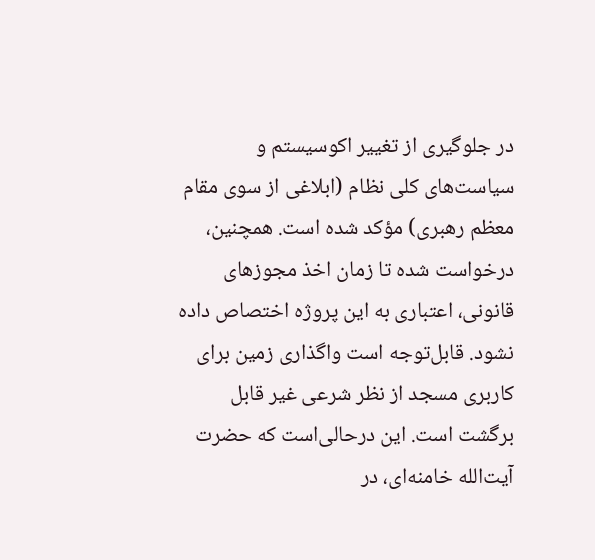در جلوگیری از تغییر اکوسیستم و سیاست‌های کلی نظام (ابلاغی از سوی مقام معظم رهبری) مؤکد شده است. همچنین، درخواست شده تا زمان اخذ مجوزهای قانونی، اعتباری به این پروژه اختصاص داده نشود. قابل‌توجه است واگذاری زمین برای کاربری مسجد از نظر شرعی غیر قابل برگشت است. این درحالی‌است که حضرت آیت‌الله خامنه‌ای، در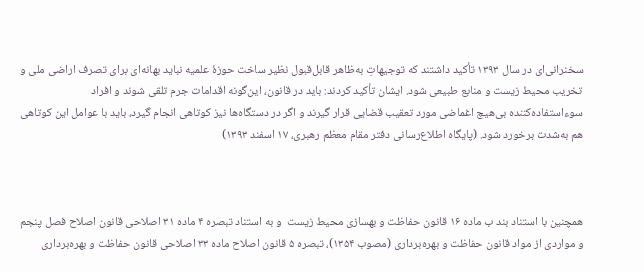سخنرانی‌ای در سال ۱۳۹۳ تأکید داشتند که توجیهاتِ به‌ظاهر قابل‌قبول نظیر ساخت حوزهٔ علمیه نباید بهانه‌ای برای تصرف اراضی ملی و تخریب محیط زیست و منابع طبیعی شود. ایشان تأکید کردند: باید در قانون، این‌گونه اقدامات جرم تلقی شوند و افراد سوءاستفاده‌کننده بی‌هیچ اغماضی مورد تعقیب قضایی قرار گیرند و اگر در دستگاه‌ها نیز کوتاهی انجام گیرد، باید با عوامل این کوتاهی هم به‌شدت برخورد شود. (پایگاه اطلاع‌رسانی دفتر مقام معظم رهبری، ۱۷ اسفند ۱۳۹۳)



همچنین با استناد بند ب ماده ۱۶ قانون حفاظت و بهسازی محیط زیست  و به استناد تبصره ۴ ماده ۳۱ اصلاحی قانون اصلاح فصل پنجم و مواردی از مواد قانون حفاظت و بهره‌برداری (مصوب ۱۳۵۴)، تبصره ۵ قانون اصلاح ماده ۳۳ اصلاحی قانون حفاظت و بهره‌برداری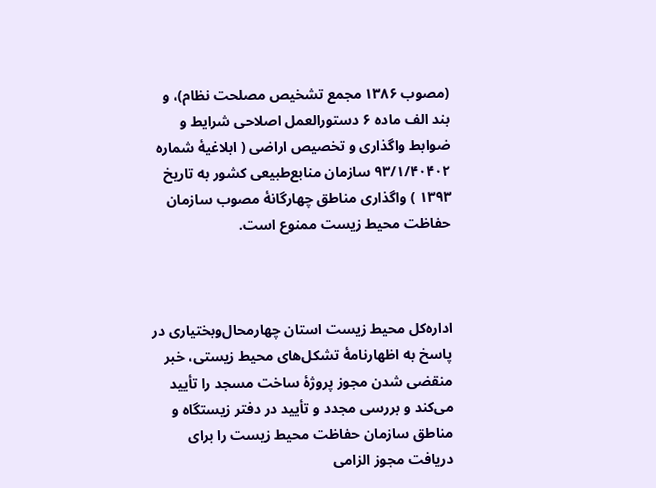(مصوب ۱۳۸۶ مجمع تشخیص مصلحت نظام)، و بند الف ماده ۶ دستورالعمل اصلاحی شرایط و ضوابط واگذاری و تخصیص اراضی ( ابلاغیهٔ شماره ۹۳/۱/۴۰۴۰۲ سازمان منابع‌طبیعی کشور به تاریخ ۱۳۹۳ ) واگذاری مناطق چهارگانهٔ مصوب سازمان حفاظت محیط زیست ممنوع است.



اداره‌کل محیط زیست استان چهارمحال‌وبختیاری در پاسخ به اظهارنامهٔ تشکل‌های محیط زیستی، خبر منقضی شدن مجوز پروژهٔ ساخت مسجد را تأیید می‌کند و بررسی مجدد و تأیید در دفتر زیستگاه و مناطق سازمان حفاظت محیط زیست را برای دریافت مجوز الزامی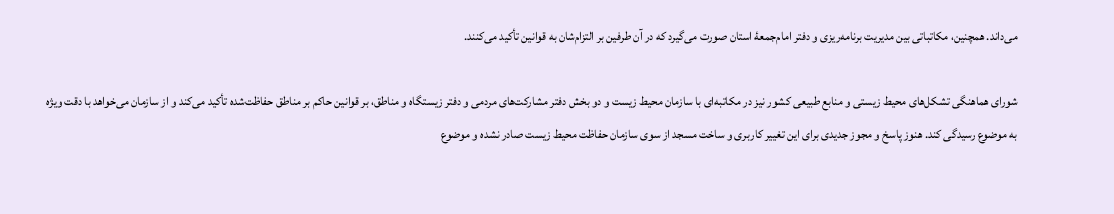می‌داند. همچنین، مکاتباتی بین مدیریت برنامه‌ریزی و دفتر امام‌جمعهٔ استان صورت می‌گیرد که در آن طرفین بر التزام‌شان به قوانین تأکید می‌کنند.

شورای هماهنگی تشکل‌های محیط زیستی و منابع طبیعی کشور نیز در مکاتبه‌ای با سازمان محیط زیست و دو بخش دفتر مشارکت‌های مردمی و دفتر زیستگاه و مناطق، بر قوانین حاکم بر مناطق حفاظت‌شده تأکید می‌کند و از سازمان می‌خواهد با دقت ویژه به موضوع رسیدگی کند. هنوز پاسخ و مجوز جدیدی برای این تغییر کاربری و ساخت مسجد از سوی سازمان حفاظت محیط زیست صادر نشده و موضوع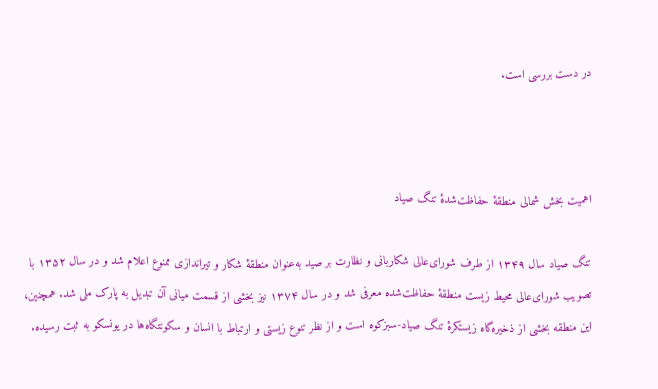در دست بررسی است.



اهمیت بخش شمالی منطقهٔ حفاظت‌شدهٔ تنگ صیاد

تنگ صیاد سال ۱۳۴۹ از طرف شورای‌عالی شکاربانی و نظارت بر صید به‌عنوان منطقهٔ شکار و تیراندازی ممنوع اعلام شد و در سال ۱۳۵۲ با تصویب شورای‌عالی محیط زیست منطقهٔ حفاظت‌شده معرفی شد و در سال ۱۳۷۴ نیز بخشی از قسمت میانی آن تبدیل به پارک ملی شد. همچنین، این منطقه بخشی از ذخیره‌گاه زیستکرهٔ تنگ صیاد-سبزکوه است و از نظر تنوع زیستی و ارتباط با انسان و سکونتگاه‌ها در یونسکو به ثبت رسیده.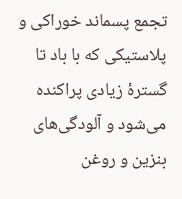تجمع پسماند خوراکی و پلاستیکی که با باد تا گسترهٔ زیادی پراکنده می‌شود و آلودگی‌های بنزین و روغن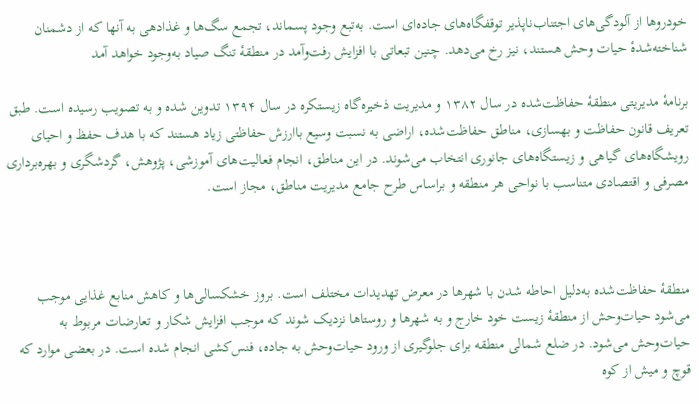خودروها از آلودگی‌های اجتناب‌ناپذیر توقفگاه‌های جاده‌ای است. به‌تبع وجود پسماند، تجمع سگ‌ها و غذادهی به آنها که از دشمنان شناخته‌شدهٔ حیات وحش هستند، نیز رخ می‌دهد. چنین تبعاتی با افزایش رفت‌وآمد در منطقهٔ تنگ صیاد به‌وجود خواهد آمد

برنامهٔ مدیریتی منطقهٔ حفاظت‌شده در سال ۱۳۸۲ و مدیریت ذخیره‌گاه زیستکره در سال ۱۳۹۴ تدوین شده و به تصویب رسیده است. طبق تعریف قانون حفاظت و بهسازی، مناطق حفاظت‌شده، اراضی به نسبت وسيع باارزش حفاظتی زياد هستند كه با هدف حفظ و احيای رويشگاه‌های گیاهی و زيستگاه‌های جانوری انتخاب می‌شوند. در این مناطق، انجام فعاليت‌های آموزشی، پژوهش، گردشگری و بهره‌برداری مصرفی و اقتصادی متناسب با نواحی هر منطقه و براساس طرح جامع مديريت مناطق، مجاز است.



منطقهٔ حفاظت‌شده به‌دلیل احاطه شدن با شهرها در معرض تهدیدات مختلف است. بروز خشکسالی‌ها و کاهش منابع غذایی موجب می‌شود حیات‌وحش از منطقهٔ زیست خود خارج و به شهرها و روستاها نزدیک شوند که موجب افزایش شکار و تعارضات مربوط به حیات‌وحش می‌شود. در ضلع شمالی منطقه برای جلوگیری از ورود حیات‌وحش به جاده، فنس‌کشی انجام شده است. در بعضی موارد که قوچ و میش از کوه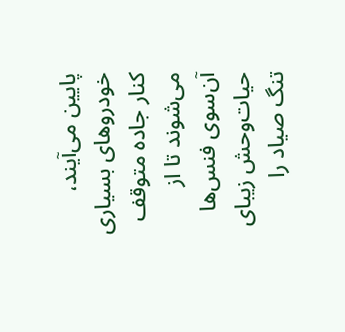پایین می‌آیند، خودروهای بسیاری کنار جاده متوقف می‌شوند تا از آن‌سوی فنس‌ها حیات‌وحش زیبای تنگ صیاد را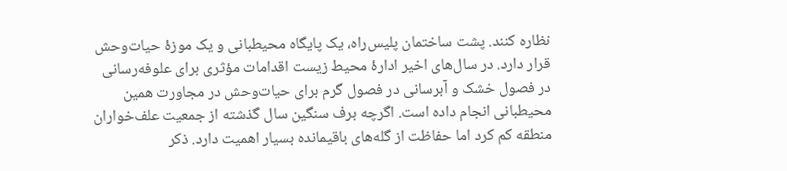نظاره کنند. پشت ساختمان پلیس‌راه، یک پایگاه محیطبانی و یک موزهٔ حیات‌وحش قرار دارد. در سال‌های اخیر ادارهٔ محیط زیست اقدامات مؤثری برای علوفه‌رسانی در فصول خشک و آبرسانی در فصول گرم برای حیات‌وحش در مجاورت همین محیطبانی انجام داده است. اگرچه برف سنگین سال گذشته از جمعیت علف‌خواران منطقه کم کرد اما حفاظت از گله‌های باقیمانده بسیار اهمیت دارد. ذکر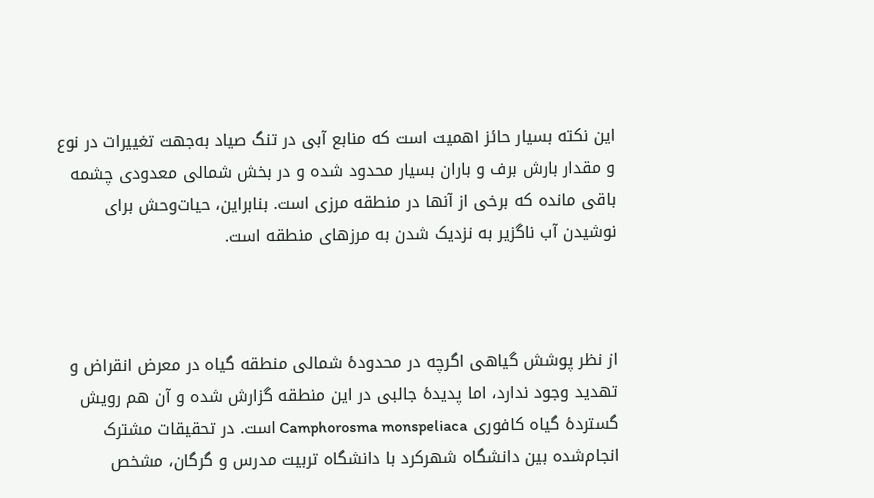این نکته بسیار حائز اهمیت است که منابع آبی در تنگ صیاد به‌جهت تغییرات در نوع و مقدار بارش برف و باران بسیار محدود شده و در بخش شمالی معدودی چشمه باقی مانده که برخی از آنها در منطقه مرزی است. بنابراین، حیات‌وحش برای نوشیدن آب ناگزیر به نزدیک شدن به مرزهای منطقه است.



از نظر پوشش گیاهی اگرچه در محدودهٔ شمالی منطقه گیاه در معرض انقراض و تهدید وجود ندارد، اما پدیدهٔ جالبی در این منطقه گزارش شده و آن هم رویش گستردهٔ گیاه کافوری Camphorosma monspeliaca است. در تحقیقات مشترک انجام‌شده بین دانشگاه شهرکرد با دانشگاه تربیت مدرس و گرگان، مشخص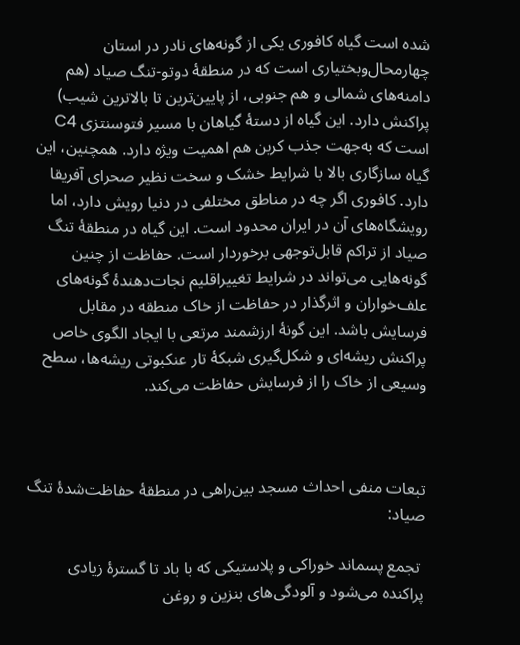شده است گیاه کافوری یکی از گونه‌‌های نادر در استان چهارمحال‌وبختیاری است که در منطقهٔ دوتو-تنگ صیاد (هم دامنه‌های شمالی و هم جنوبی، از پایین‌ترین تا بالاترین شیب) پراکنش دارد. این گیاه از دستهٔ گیاهان با مسیر فتوسنتزی C4 است که به‌جهت جذب کربن هم اهمیت ویژه دارد. همچنین، این گیاه سازگاری بالا با شرایط خشک و سخت نظیر صحرای آفریقا دارد. کافوری اگر چه در مناطق مختلفی در دنیا رویش دارد، اما رویشگاه‌های آن در ایران محدود است. این گیاه در منطقهٔ تنگ صیاد از تراکم قابل‌توجهی برخوردار است. حفاظت از چنین گونه‌هایی می‌تواند در شرایط تغییراقلیم نجات‌دهندهٔ گونه‌های علف‌خواران و اثر‌گذار در حفاظت از خاک منطقه در مقابل فرسایش باشد. این گونهٔ ارزشمند مرتعی با ایجاد الگوی خاص پراکنش ریشه‌ای و شکل‌گیری شبکهٔ تار عنکبوتی ریشه‌ها، سطح وسیعی از خاک را از فرسایش حفاظت می‌کند.



تبعات منفی احداث مسجد بین‌راهی در منطقهٔ حفاظت‌شدهٔ تنگ صیاد:

 تجمع پسماند خوراکی و پلاستیکی که با باد تا گسترهٔ زیادی پراکنده می‌شود و آلودگی‌های بنزین و روغن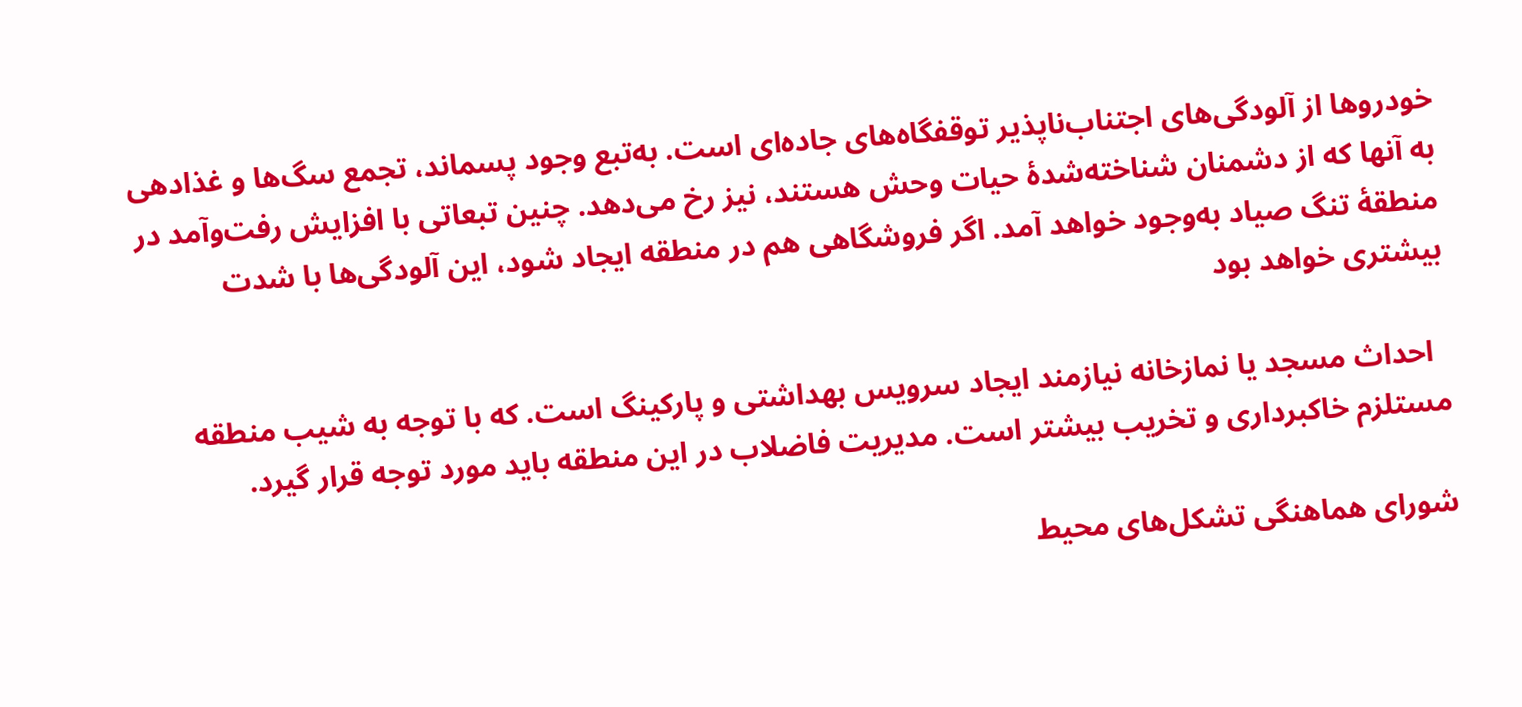خودروها از آلودگی‌های اجتناب‌ناپذیر توقفگاه‌های جاده‌ای است. به‌تبع وجود پسماند، تجمع سگ‌ها و غذادهی به آنها که از دشمنان شناخته‌شدهٔ حیات وحش هستند، نیز رخ می‌دهد. چنین تبعاتی با افزایش رفت‌وآمد در منطقهٔ تنگ صیاد به‌وجود خواهد آمد. اگر فروشگاهی هم در منطقه ایجاد شود، این آلودگی‌ها با شدت بیشتری خواهد بود

  احداث مسجد یا نمازخانه نیازمند ایجاد سرویس بهداشتی و پارکینگ است. که با توجه به شیب منطقه مستلزم خاکبرداری و تخریب بیشتر است. مدیریت فاضلاب در این منطقه باید مورد توجه قرار گیرد.

شورای هماهنگی تشکل‌های محیط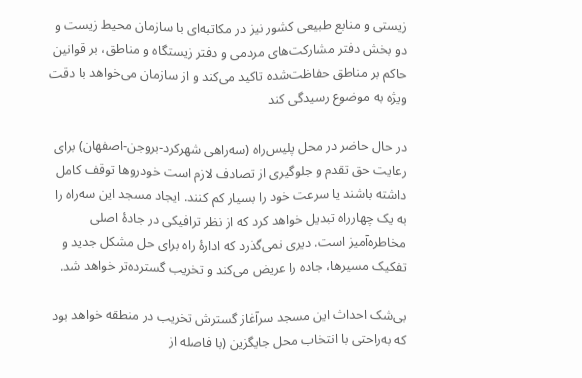زیستی و منابع طبیعی کشور نیز در مکاتبه‌ای با سازمان محیط زیست و دو بخش دفتر مشارکت‌های مردمی و دفتر زیستگاه و مناطق، بر قوانین حاکم بر مناطق حفاظت‌شده تاکید می‌کند و از سازمان می‌خواهد با دقت ویژه به موضوع رسیدگی کند

در حال حاضر در محل پلیس‌راه (سه‌راهی شهرکرد-بروجن-اصفهان) برای رعایت حق تقدم و جلوگیری از تصادف لازم است خودروها توقف کامل داشته باشند یا سرعت خود را بسیار کم کنند. ایجاد مسجد این سه‌راه را به یک چهارراه تبدیل خواهد کرد که از نظر ترافیکی در جادهٔ اصلی مخاطره‌آمیز است. دیری نمی‌گذرد که ادارهٔ راه برای حل مشکل جدید و تفکیک مسیرها، جاده را عریض می‌کند و تخریب گسترده‌تر خواهد شد.

بی‌شک احداث این مسجد سرآغاز گسترش تخریب در منطقه خواهد بود که به‌راحتی با انتخاب محل جایگزین (با فاصله از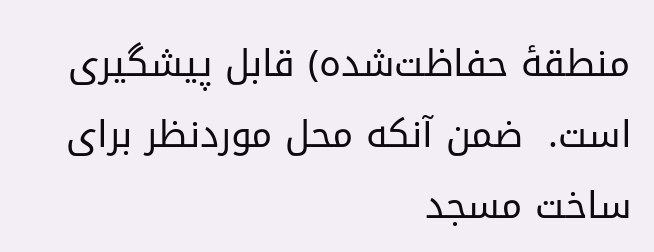منطقهٔ حفاظت‌شده) قابل پیشگیری است.  ضمن آنکه محل موردنظر برای ساخت مسجد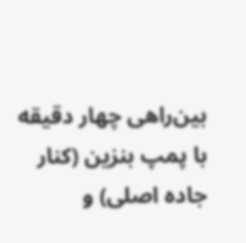بین‌راهی چهار دقیقه با پمپ بنزین (کنار جاده اصلی) و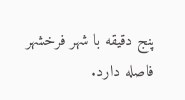پنج دقیقه با شهر فرخشهر فاصله دارد.